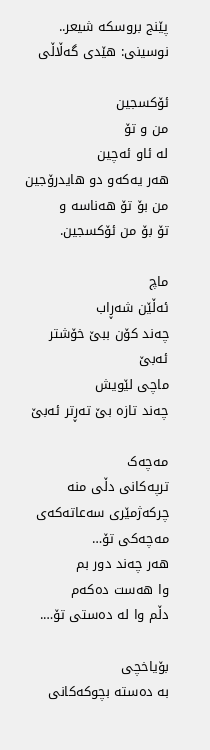پێنج بروسکە شیعر.. نوسینی: هێدی گەڵاڵی

ئۆکسجین
من و تۆ
لە ئاو ئەچین
هەر یەکەو دو هایدرۆجین
من بۆ تۆ هەناسە و
تۆ بۆ من ئۆکسجین.

ماچ
ئەڵێن شەڕاب
چەند کۆن ببێ خۆشتر ئەبێ
ماچی لێویش
چەند تازە بێ تەڕتر ئەبێ

مەچەک
ترپەکانی دڵی منە
چرکەژمێری سەعاتەکەی
مەچەکی تۆ…
هەر چەند دور بم
وا هەست دەکەم
دڵم وا لە دەستی تۆ….

بۆیاخچی
بە دەستە بچوکەکانی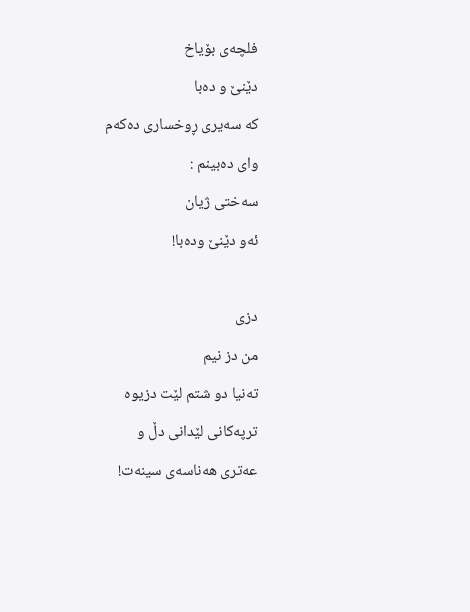فلچەی بۆیاخ
دێنێ و دەبا
کە سەیری ڕوخساری دەکەم
وای دەبینم :
سەختی ژیان
ئەو دێنێ ودەبا!

دزی
من دز نیم
تەنیا دو شتم لێت دزیوە
ترپەکانی لێدانی دڵ و
عەتری هەناسەی سینەت!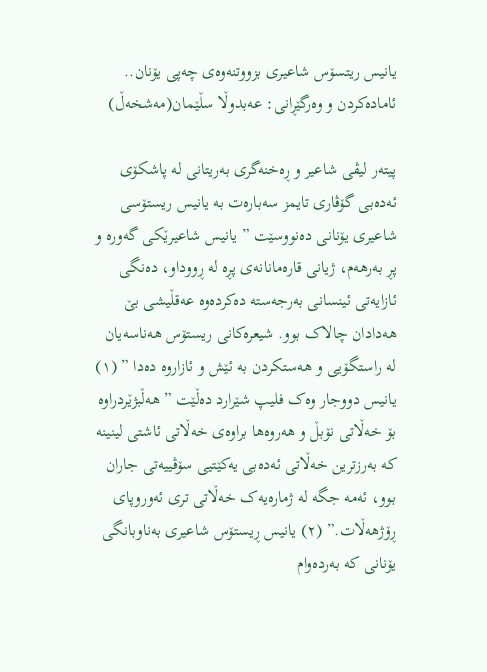یانیس ریتسۆس شاعیری بزووتنەوەی چەپی یۆنان.. ئامادەکردن و وەرگێڕانی: عەبدوڵا سڵێمان(مەشخەڵ)

پیتەر لیڤی شاعیر و ڕەخنەگری بەریتانی لە پاشکۆی ئەدەبی گۆڤاری تایمز سەبارەت بە یانیس ریستۆسی شاعیری یۆنانی دەنووسێت ” یانیس شاعیرێکی گەورە و پڕ بەرهەم، ژیانی قارەمانانەی پڕە لە ڕووداو، دەنگی ئازایەتی ئینسانی بەرجەستە دەکردەوە عەقڵیشی بێ هەدادان چالاک بوو. شیعرەکانی ریستۆس هەناسەیان لە راستگۆیی و هەستکردن بە ئێش و ئازاروە دەدا ” (١) یانیس دووجار وەک فلیپ شێرارد دەڵێت ” هەڵبژێردراوە بۆ خەڵاتی نۆبڵ و هەروەها براوەی خەڵاتی ئاشتی لینینە کە بەرزترین خەڵاتی ئەدەبی یەکێتیی سۆڤییەتی جاران بوو، ئەمە جگە لە ژمارەیەک خەڵاتی تری ئەوروپای ڕۆژهەڵات.” (٢) یانیس ڕیستۆس شاعیری بەناوبانگی یۆنانی کە بەردەوام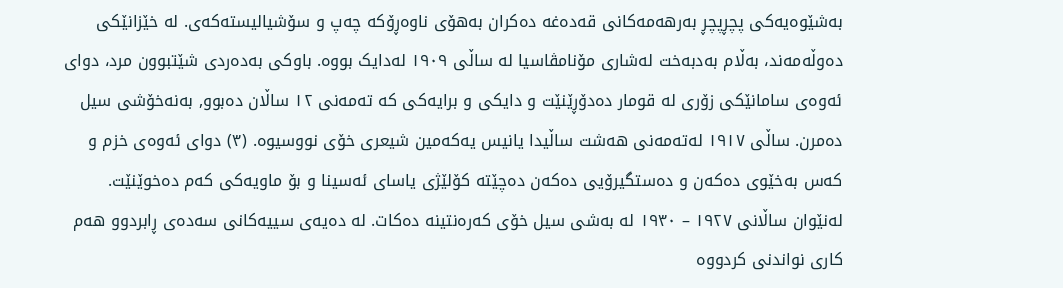بەشێوەیەکی پچڕپچڕ بەرهەمەکانی قەدەغە دەکران بەهۆی ناوەڕۆکە چەپ و سۆشیالیستەکەی. لە خێزانێکی دەوڵەمەند، بەڵام بەدبەخت لەشاری مۆنامڤاسیا لە ساڵی ١٩٠٩ لەدایک بووە. باوکی بەدەردی شێتبوون مرد، دوای ئەوەی سامانێکی زۆری لە قومار دەدۆڕێنێت و دایکی و برایەکی کە تەمەنی ١٢ ساڵان دەبوو, بەنەخۆشی سیل دەمرن. ساڵی ١٩١٧ لەتەمەنی هەشت ساڵیدا یانیس یەکەمین شیعری خۆی نووسیوە. (٣) دوای ئەوەی خزم و کەس بەخێوی دەکەن و دەستگیرۆیی دەکەن دەچێتە کۆلێژی یاسای ئەسینا و بۆ ماویەکی کەم دەخوێنێت. لەنێوان ساڵانی ١٩٢٧ – ١٩٣٠ لە بەشی سیل خۆی کەرەنتینە دەکات. لە دەیەی سییەکانی سەدەی ڕابردوو هەم کاری نواندنی کردووە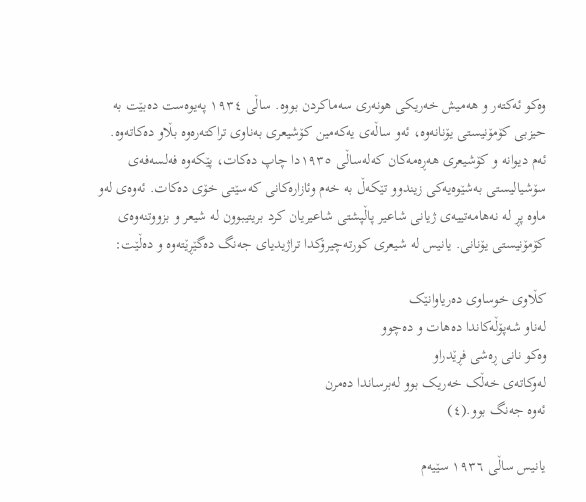وەکو ئەکتەر و هەمیش خەریکی هونەری سەماکردن بووە. ساڵی ١٩٣٤ پەیوەست دەبێت بە حیزبی کۆمۆنیستی یۆنانەوە، ئەو ساڵەی یەکەمین کۆشیعری بەناوی تراکتەرەوە بڵاو دەکاتەوە. ئەم دیوانە و کۆشیعری هەڕەمەکان کەلەساڵی ١٩٣٥دا چاپ دەکات، پێکەوە فەلسەفەی سۆشیالیستی بەشێوەیەکی زیندوو تێکەڵ بە خەم وئازارەکانی کەسێتی خۆی دەکات. ئەوەی لەو ماوە پڕ لە نەهامەتییەی ژیانی شاعیر پاڵپشتی شاعیریان کرد بریتیبوون لە شیعر و بزووتنەوەی کۆمۆنیستی یۆنانی. یانیس لە شیعری کورتەچیرۆکدا تراژیدیای جەنگ دەگێڕێتەوە و دەڵێت:

کڵاوی خوساوی دەریاوانێک
لەناو شەپۆڵەکاندا دەهات و دەچوو
وەکو نانی ڕەشی فڕێدراو
لەوکاتەی خەڵک خەریک بوو لەبرساندا دەمرن
ئەوە جەنگ بوو.(٤)

یانیس ساڵی ١٩٣٦ سێیەم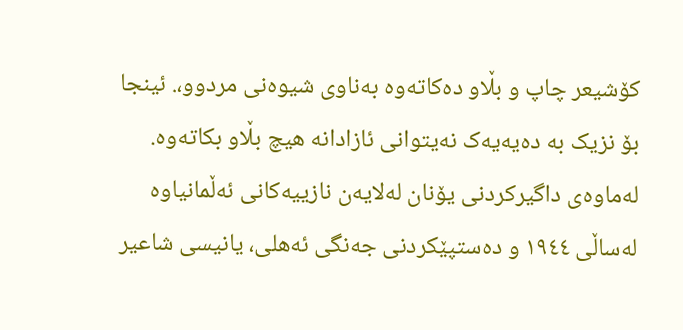کۆشیعر چاپ و بڵاو دەکاتەوە بەناوی شیوەنی مردوو،. ئینجا بۆ نزیک بە دەیەیەک نەیتوانی ئازادانە هیچ بڵاو بکاتەوە. لەماوەی داگیرکردنی یۆنان لەلایەن نازییەکانی ئەڵمانیاوە لەساڵی ١٩٤٤ و دەستپێکردنی جەنگی ئەهلی، یانیسی شاعیر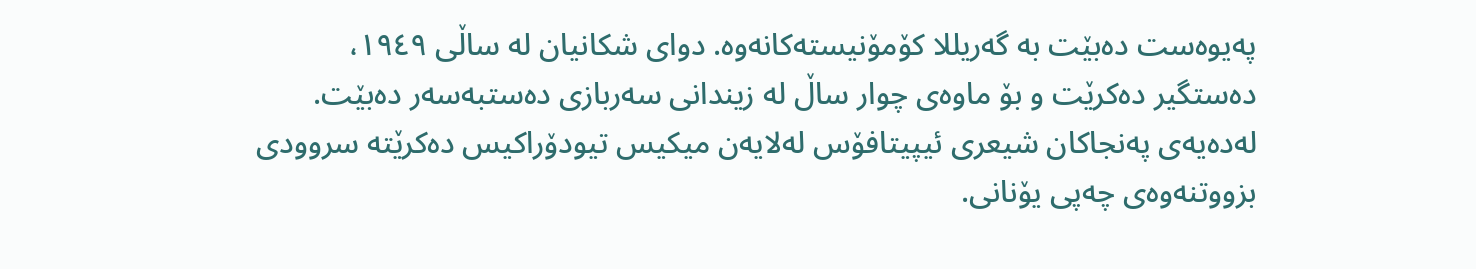پەیوەست دەبێت بە گەریللا کۆمۆنیستەکانەوە. دوای شکانیان لە ساڵی ١٩٤٩، دەستگیر دەکرێت و بۆ ماوەی چوار ساڵ لە زیندانی سەربازی دەستبەسەر دەبێت. لەدەیەی پەنجاکان شیعری ئیپیتافۆس لەلایەن میکیس تیودۆراکیس دەکرێتە سروودی بزووتنەوەی چەپی یۆنانی.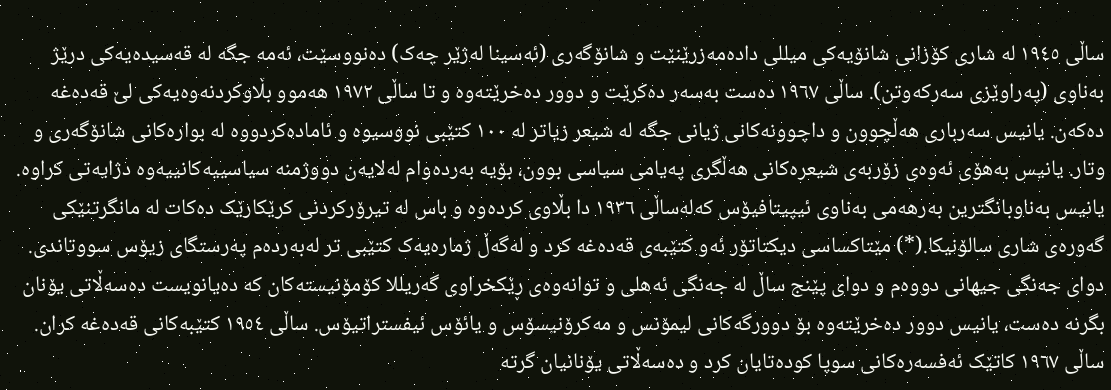ساڵی ١٩٤٥ لە شاری کۆزانی شانۆیەکی میللی دادەمەزرێنێت و شانۆگەری (ئەسینا لەژێر چەک) دەنووسێت، ئەمە جگە لە قەسیدەیەکی درێژ بەناوی (پەراوێزی سەرکەوتن). ساڵی ١٩٦٧ دەست بەسەر دەکرێت و دوور دەخرێتەوە و تا ساڵی ١٩٧٢ هەموو بڵاوکردنەوەیەکی لێ قەدەغە دەکەن. یانیس سەرباری هەڵچوون و داچوونەکانی ژیانی جگە لە شیعر زیاتر لە ١٠٠ کتێبی نووسیوە و ئامادەکردووە لە بوارەکانی شانۆگەری و وتار. یانیس بەهۆی ئەوەی زۆربەی شیعرەکانی هەڵگری پەیامی سیاسی بوون، بۆیە بەردەوام لەلایەن دووژمنە سیاسییەکانییەوە دژایەتی کراوە. یانیس بەناوبانگترین بەرهەمی بەناوی ئیپیتافیۆس کەلەساڵی ١٩٣٦ دا بڵاوی کردەوە و باس لە تیرۆرکردنی کرێکارێک دەکات لە مانگرتنێکی گەورەی شاری سالۆنیکا.(*) مێتاکساسی دیکتاتۆر ئەو کتێبەی قەدەغە کرد و لەگەڵ ژمارەیەک کتێبی تر لەبەردەم پەرستگای زیۆس سووتاندی. دوای جەنگی جیهانی دووەم و دوای پێنج ساڵ لە جەنگی ئەهلی و توانەوەی ڕێکخراوی گەریللا کۆمۆنیستەکان کە دەیانویست دەسەڵاتی یۆنان بگرنە دەست، یانیس دوور دەخرێتەوە بۆ دوورگەکانی لیمۆنس و مەکرۆنیسۆس و یائۆس ئیفستراتیۆس. ساڵی ١٩٥٤ کتێبەکانی قەدەغە کران. ساڵی ١٩٦٧ کاتێک ئەفسەرەکانی سوپا کودەتایان کرد و دەسەڵاتی یۆنانیان گرتە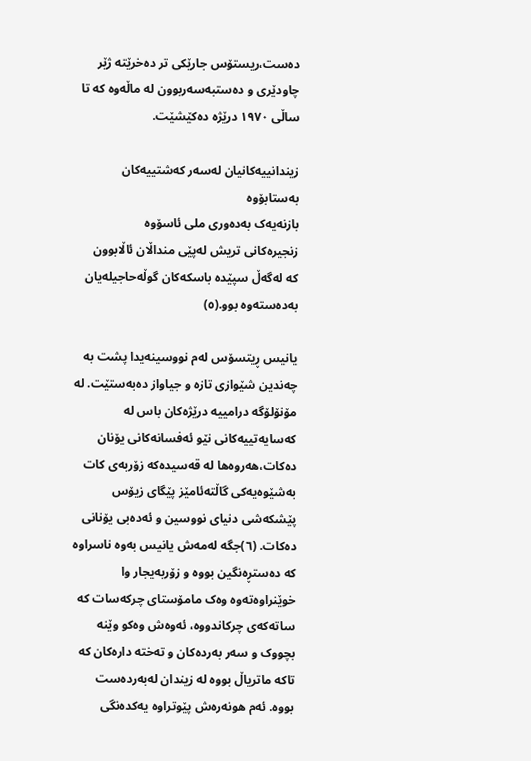دەست،ریستۆس جارێکی تر دەخرێتە ژێر چاودێری و دەستبەسەربوون لە ماڵەوە کە تا ساڵی ١٩٧٠ درێژە دەکێشێت.

زیندانییەکانیان لەسەر کەشتییەکان بەستابۆوە
بازنەیەک بەدەوری ملی ئاسۆوە
زنجیرەکانی تریش لەپێی منداڵان ئاڵابوون
کە لەگەڵ سپێدە باسکەکان گوڵەحاجیلەیان بەدەستەوە بوو.(٥)

یانیس ڕیتسۆس لەم نووسینەیدا پشت بە چەندین شێوازی تازە و جیاواز دەبەستێت. لە مۆنۆلۆگە درامییە درێژەکان باس لە کەسایەتییەکانی نێو ئەفسانەکانی یۆنان دەکات،هەروەها لە قەسیدەکە زۆربەی کات بەشێوەیەکی گاڵتەئامێز پێگای زیۆس پێشکەشی دنیای نووسین و ئەدەبی یۆنانی دەکات. (٦)جگە لەمەش یانیس بەوە ناسراوە کە دەستڕەنگین بووە و زۆربەیجار وا خوێنراوەتەوە وەک مامۆستای چرکەسات کە ساتەکەی چرکاندووە، ئەوەش وەکو وێنە بچووک و سەر بەردەکان و تەختە دارەکان کە تاکە ماتریاڵ بووە لە زیندان لەبەردەست بووە. ئەم هونەرەش پێوتراوە یەکدەنگی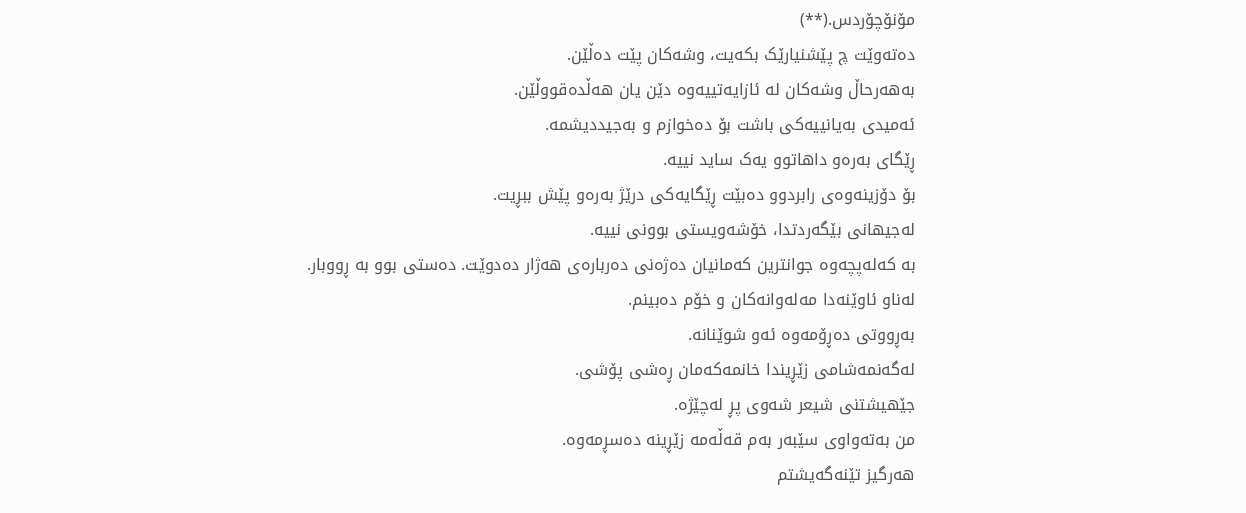مۆنۆچۆردس.(**)
دەتەوێت چ پێشنیارێک بکەیت، وشەکان پێت دەڵێن.
بەهەرحاڵ وشەکان لە ئازایەتییەوە دێن یان هەڵدەقووڵێن.
ئەمیدی بەیانییەکی باشت بۆ دەخوازم و بەجیددیشمە.
ڕێگای بەرەو داهاتوو یەک ساید نییە.
بۆ دۆزینەوەی رابردوو دەبێت ڕێگایەکی درێژ بەرەو پێش ببڕیت.
لەجیهانی بێگەردتدا، خۆشەویستی بوونی نییە.
بە کەلەپچەوە جوانترین کەمانیان دەژەنی دەربارەی هەژار دەدوێت. دەستی بوو بە ڕووبار.
لەناو ئاوێنەدا مەلەوانەکان و خۆم دەبینم.
بەڕووتی دەڕۆمەوە ئەو شوێنانە.
لەگەنمەشامی زێڕیندا خانمەکەمان ڕەشی پۆشی.
جێهیشتنی شیعر شەوی پڕ لەچێژە.
من بەتەواوی سێبەر بەم قەڵەمە زێڕینە دەسڕمەوە.
هەرگیز تێنەگەیشتم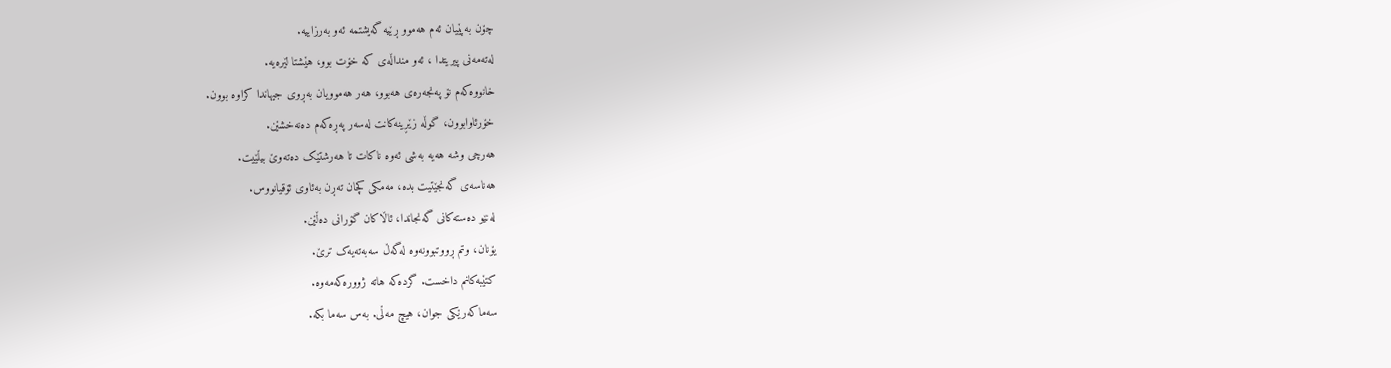چۆن بەپێیان ئەم هەموو ڕێیە گەیشتمە ئەو بەرزاییە.
لەتەمەنی پیریتدا ، ئەو منداڵەی کە خۆت بوو، هێشتا لێرەیە.
خانووەکەم نۆ پەنجەرەی هەبوو، هەر هەموویان بەڕوی جیهاندا کراوە بوون.
خۆرئاوابوون، گوڵە زێڕینەکانت لەسەر پەڕەکەم دەنەخشێن.
هەرچی وشە هەیە بەشی ئەوە ناکات تا هەرشتێک دەتەوێ بیڵێیت.
هەناسەی گەنجێتیت بدە، مەمکی کچان تەڕن بەئاوی ئۆقیانووس.
لەنێو دەستەکانی گەنجاندا، ئاڵاکان گۆرانی دەڵێن.
یۆنان، وتم ڕووتبوونەوە لەگەڵ سەبەتەیەک ترێ.
کتێبەکانم داخست. گردەکە هاتە ژوورەکەمەوە.
سەماکەرێکی جوان، هیچ مەڵی. بەس سەما بکە.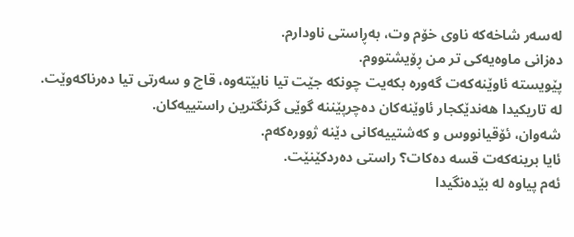لەسەر شاخەکە ناوی خۆم وت، بەڕاستی ناودارم.
دەزانی ماوەیەکی تر من ڕۆیشتووم.
پێویستە ئاوێنەکەت گەورە بکەیت چونکە جێت تیا نابێتەوە، قاچ و سەرتی تیا دەرناکەوێت.
لە تاریکیدا هەندێکجار ئاوێنەکان دەچرپێننە گوێی گرنگترین راستییەکان.
شەوان، ئۆقیانووس و کەشتییەکانی دێنە ژوورەکەم.
ئایا برینەکەت قسە دەکات؟ راستی دەردکێنێت.
ئەم پیاوە لە بێدەنگیدا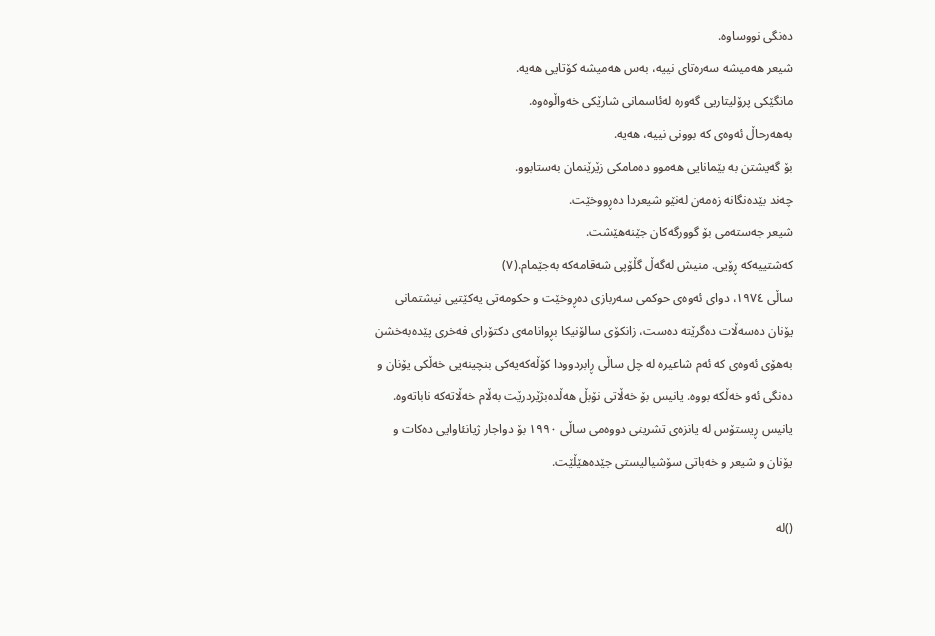دەنگی نووساوە.
شیعر هەمیشە سەرەتای نییە، بەس هەمیشە کۆتایی هەیە.
مانگێکی پرۆلیتاریی گەورە لەئاسمانی شارێکی خەواڵوەوە.
بەهەرحاڵ ئەوەی کە بوونی نییە، هەیە.
بۆ گەیشتن بە بێمانایی هەموو دەمامکی زێرێنمان بەستابوو.
چەند بێدەنگانە زەمەن لەنێو شیعردا دەڕووخێت.
شیعر جەستەمی بۆ گوورگەکان جێنەهێشت.
کەشتییەکە ڕۆیی. منیش لەگەڵ گڵۆپی شەقامەکە بەجێمام.(٧)
ساڵی ١٩٧٤، دوای ئەوەی حوکمی سەربازی دەڕوخێت و حکومەتی یەکێتیی نیشتمانی یۆنان دەسەڵات دەگرێتە دەست، زانکۆی سالۆنیکا بڕوانامەی دکتۆرای فەخری پێدەبەخشن بەهۆی ئەوەی کە ئەم شاعیرە لە چل ساڵی ڕابردوودا کۆڵەکەیەکی بنچینەیی خەڵکی یۆنان و دەنگی ئەو خەڵکە بووە. یانیس بۆ خەڵاتی نۆبڵ هەڵدەبژێردرێت بەڵام خەڵاتەکە ناباتەوە. یانیس ڕیستۆس لە یانزەی تشرینی دووەمی ساڵی ١٩٩٠ بۆ دواجار ژیانئاوایی دەکات و یۆنان و شیعر و خەباتی سۆشیالیستی جێدەهێڵێت.

()لە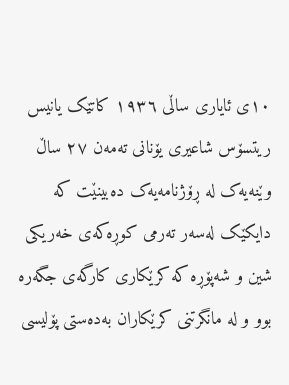١٠ی ئایاری ساڵی ١٩٣٦ کاتێک یانیس ریتسۆس شاعیری یۆنانی تەمەن ٢٧ ساڵ وێنەیەک لە ڕۆژنامەیەک دەبینێت کە دایکێک لەسەر تەرمی کوڕەکەی خەریکی شین و شەپۆڕە کە کرێکاری کارگەی جگەرە بوو و لە مانگرتنی کرێکاران بەدەستی پۆلیسی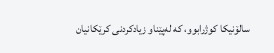سالۆنیکا کوژرابوو، کە لەپێناو زیادکردنی کرێکانیان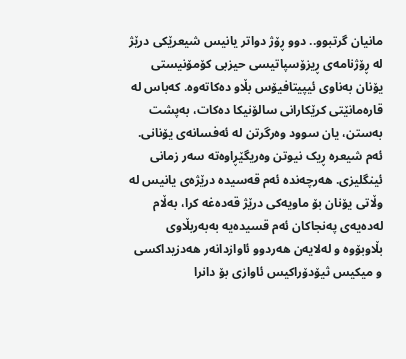مانیان گرتبوو.. دوو ڕۆژ دواتر یانیس شیعرێکی درێژ لە ڕۆژنامەی ڕیزۆسپاتیسی حیزبی کۆمۆنیستی یۆنان بەناوی ئیپیتافیۆس بڵاو دەکاتەوە. کەباس لە قارەمانێتی کرێکارانی سالۆنیکا دەکات، بەپشت بەستن، یان سوود وەرگرتن لە ئەفسانەی یۆنانی. ئەم شیعرە ڕیک نیوتن وەریگێڕاوەتە سەر زمانی ئینگلیزی. هەرچەندە ئەم قەسیدە درێژەی یانیس لە وڵاتی یۆنان بۆ ماویەکی درێژ قەدەغە کرا، بەڵام لەدەیەی پەنجاکان ئەم قسیدەیە بەبەربڵاوی بڵاوبۆوە و لەلایەن هەردوو ئاوازدانەر هەدزیداکسی و میکیس ثیۆدۆراکیس ئاوازی بۆ دانرا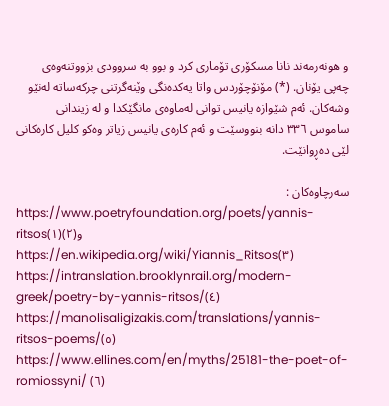و هونەرمەند نانا مسکۆری تۆماری کرد و بوو بە سروودی بزووتنەوەی چەپی یۆنان. (*) مۆنۆچۆردس واتا یەکدەنگی وێنەگرتنی چرکەساتە لەنێو وشەکان. ئەم شێوازە یانیس توانی لەماوەی مانگێکدا و لە زیندانی ساموس ٣٣٦ دانە بنووسێت و ئەم کارەی یانیس زیاتر وەکو کلیل کارەکانی لێی دەڕوانێت.

سەرچاوەکان :
https://www.poetryfoundation.org/poets/yannis-ritsos(١)و(٢)
https://en.wikipedia.org/wiki/Yiannis_Ritsos(٣)
https://intranslation.brooklynrail.org/modern-greek/poetry-by-yannis-ritsos/(٤)
https://manolisaligizakis.com/translations/yannis-ritsos-poems/(٥)
https://www.ellines.com/en/myths/25181-the-poet-of-romiossyni/ (٦)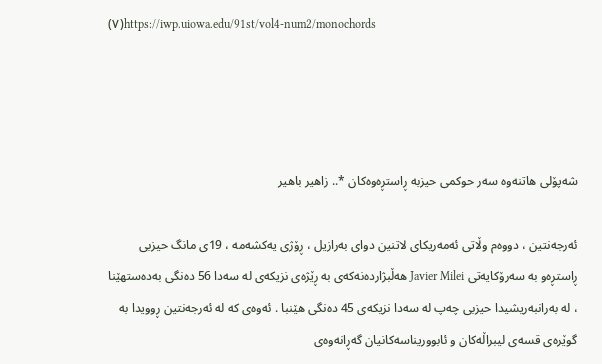(٧)https://iwp.uiowa.edu/91st/vol4-num2/monochords




شەپۆلی هاتنەوە سەر حوکمی حیزبە ڕاستڕەوەکان *.. زاهیر باهیر

ئەرجەنتین ، دووەم وڵاتی ئەمەریکای لاتنین دوای بەرازیل ، ڕۆژی یەکشەمە ، 19ی مانگ حیزبی ڕاستڕەو بە سەرۆکایەتی Javier Milei هەڵبژاردەنەکەی بە ڕێژەی نزیکەی لە سەدا 56 دەنگی بەدەستهێنا ، لە بەرانبەریشیدا حیزبی چەپ لە سەدا نزیکەی 45 دەنگی هێنبا . ئەوەی کە لە ئەرجەنتین ڕوویدا بە گوێرەی قسەی لیبراڵەکان و ئابووریناسەکانیان گەڕانەوەی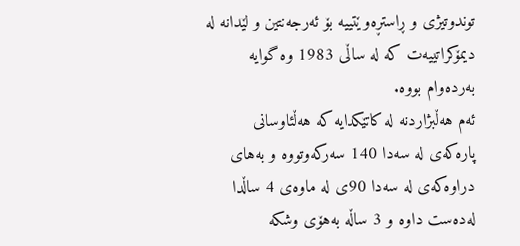توندوتیژی و ڕاستڕەوێتییە بۆ ئەرجەنتین و لێدانە لە دیمۆکراتییەت کە لە ساڵی 1983 وە گوایە بەردەوام بووە.
ئەم هەڵبژاردنە لە کاتێکدایە کە هەڵئاوسانی پارەکەی لە سەدا 140 سەرکەوتووە و بەهای دراوەکەی لە سەدا 90ی لە ماوەی 4 ساڵدا لەدەست داوە و 3 ساڵە بەهۆی وشکە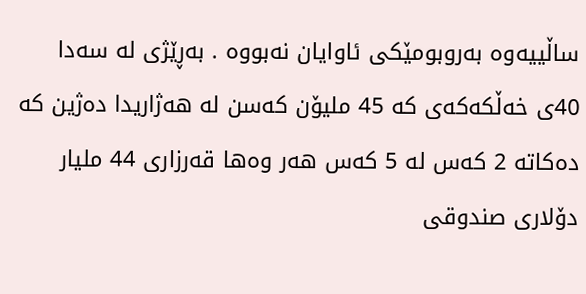ساڵییەوە بەروبومێکی ئاوایان نەبووە . بەڕێژی لە سەدا 40ی خەڵکەکەی کە 45 ملیۆن کەسن لە هەژاریدا دەژین کە دەکاتە 2 کەس لە 5 کەس هەر وەها قەرزاری 44 ملیار دۆلاری صندوقی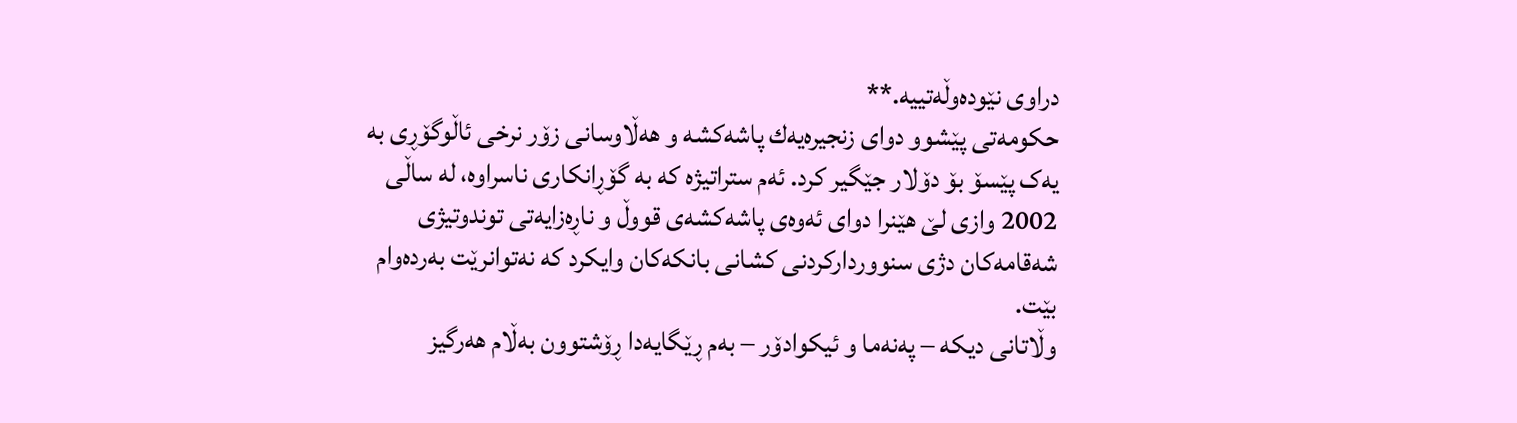دراوی نێودەوڵەتییە.**
حکومەتی پێشوو دوای زنجیرەیەك پاشەکشە و هەڵاوسانی زۆر نرخی ئاڵوگۆڕی بە یەک پێسۆ بۆ دۆلار جێگیر کرد. ئەم ستراتیژە کە بە گۆڕانکاری ناسراوە، لە ساڵی 2002 وازی لێ هێنرا دوای ئەوەی پاشەکشەی قووڵ و ناڕەزایەتی توندوتیژی شەقامەکان دژی سنووردارکردنی کشانی بانکەکان وایکرد کە نەتوانرێت بەردەوام بێت.
وڵاتانی دیکە – پەنەما و ئیکوادۆر – بەم ڕێگایەدا ڕۆشتوون بەڵام هەرگیز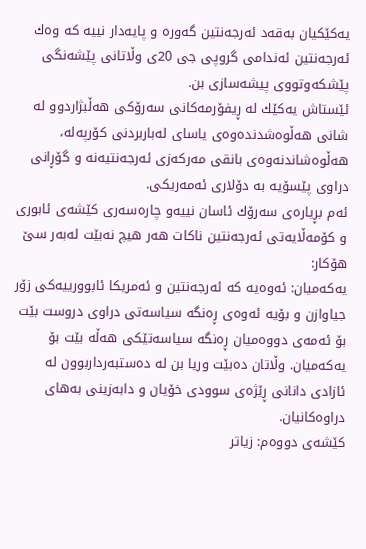یەکێکیان بەقەد ئەرجەنتین گەورە و پایەدار نییە کە وەك ئەرجەنتین ئەندامی گروپی جی 20ی وڵاتانی پێشەنگی پێشکەوتووی پیشەسازی بن.
ئێستاش یەكێك لە ڕیفۆرمەکانی سەرۆکی هەڵبژاردوو لە شانی هەڵوەشدندەوەی یاسای لەباربردنی کۆرپەلە، هەڵوەشاندنەوەی بانقی مەرکەزی ئەرجەنتیەنە و گۆڕانی دراوی پێسۆیە بە دۆلاری ئەمەریکی.
ئەم بڕیارەی سەرۆك ئاسان نییەو چارەسەری کێشەی ئابوری و کۆمەڵایەتی ئەرجەنتین ناکات هەر هیچ نەبێت لەبەر سێ هۆکار:
یەکەمیان: ئەوەیە کە ئەرجەنتین و ئەمریکا ئابوورییەکی زۆر جیاوازن و بۆیە ئەوەی ڕەنگە سیاسەتی دراوی دروست بێت بۆ ئەمەی دووەمیان ڕەنگە سیاسەتێکی هەڵە بێت بۆ یەکەمیان. وڵاتان دەبێت وریا بن لە دەستبەرداربوون لە ئازادی دانانی ڕێژەی سوودی خۆیان و دابەزینی بەهای دراوەکانیان.
کێشەی دووەم: زیاتر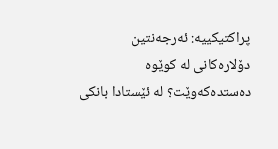پراکتیکییە: ئەرجەنتین دۆلارەکانی لە کوێوە دەستدەکەوێت؟ لە ئێستادا بانکی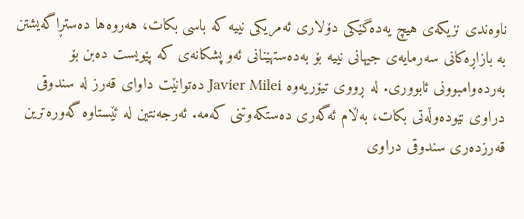ناوەندی نزیکەی هیچ یەدەگێکی دۆلاری ئەمریکی نییە کە باسی بکات، هەروەها دەستڕاگەیشتن بە بازاڕەکانی سەرمایەی جیهانی نییە بۆ بەدەستهێنانی ئەو پشکانەی کە پێویست دەبن بۆ بەردەوامبوونی ئابووری. لە ڕووی تیۆریەوە Javier Milei دەتوانێت داوای قەرز لە سندوقی دراوی نێودەوڵەتی بکات، بەڵام ئەگەری دەستکەوتنی کەمە. ئەرجەنتین لە ئێستاوە گەورەترین قەرزدەری سندوقی دراوی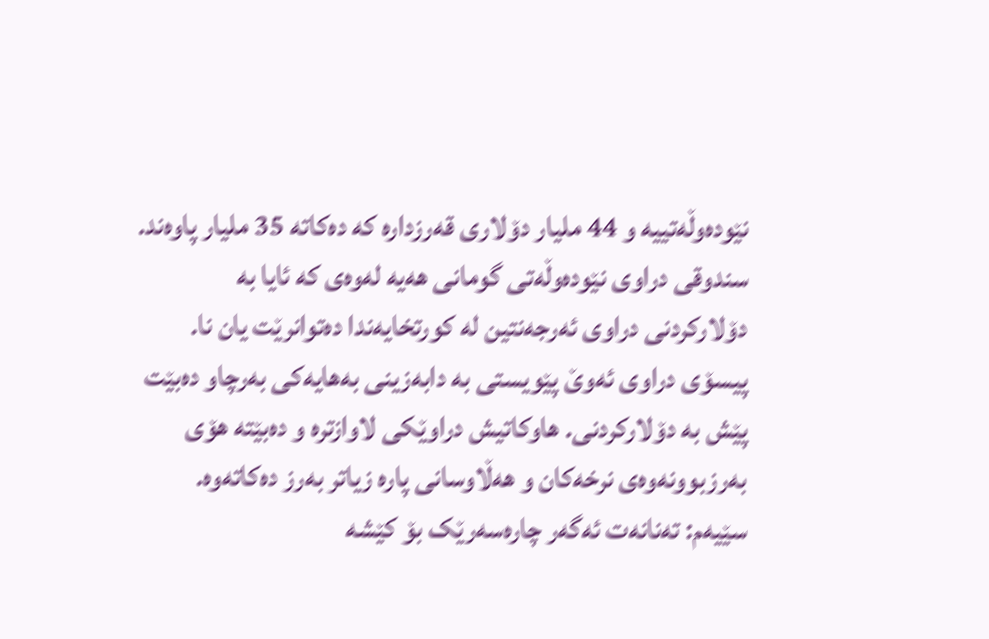نێودەوڵەتییە و 44 ملیار دۆلاری قەرزدارە کە دەکاتە 35 ملیار پاوەند. سندوقی دراوی نێودەوڵەتی گومانی هەیە لەوەی کە ئایا بە دۆلارکردنی دراوی ئەرجەنتین لە کورتخایەندا دەتوانرێت یان نا. پیسۆی دراوی ئەوێ پێویستی بە دابەزینی بەهایەکی بەرچاو دەبێت پێش بە دۆلارکردنی. هاوکاتیش دراوێکی لاوازترە و دەبێتە هۆی بەرزبوونەوەی نرخەکان و هەڵاوسانی پارە زیاتر بەرز دەکاتەوە.
سێیەم: تەنانەت ئەگەر چارەسەرێک بۆ کێشە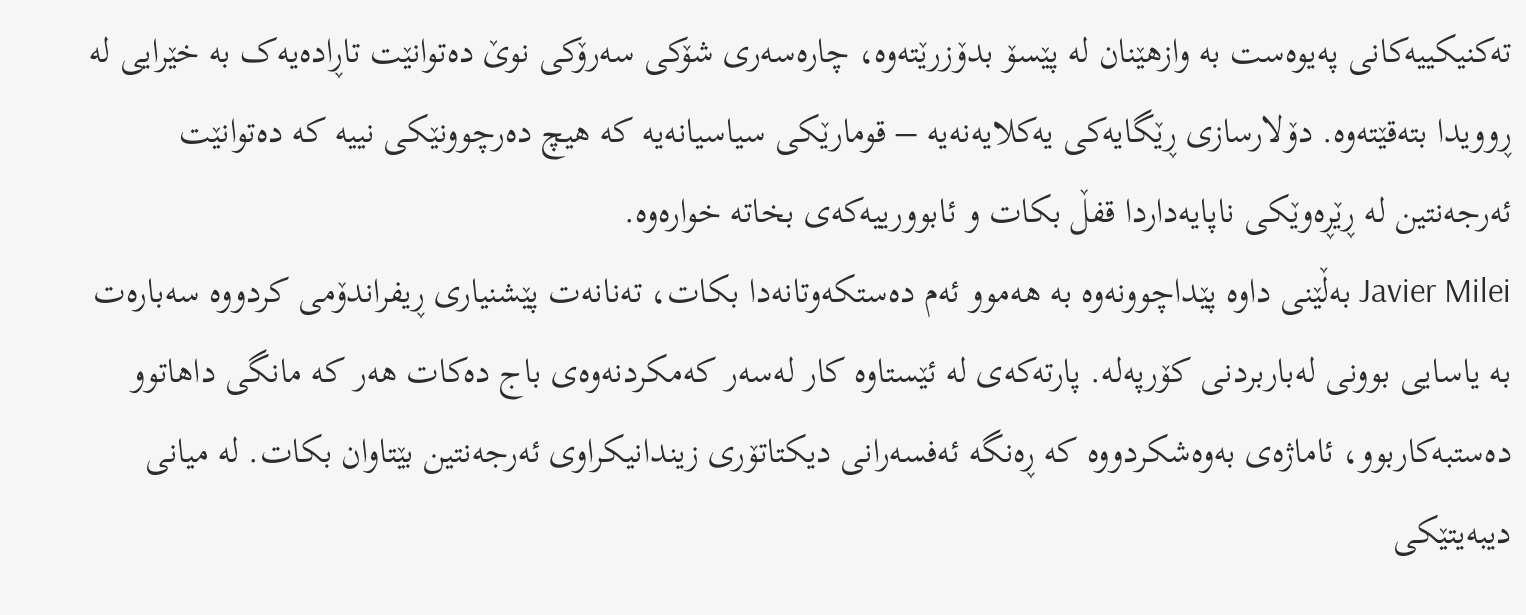تەکنیکییەکانی پەیوەست بە وازهێنان لە پێسۆ بدۆزرێتەوە، چارەسەری شۆکی سەرۆکی نوێ دەتوانێت تاڕادەیەک بە خێرایی لە ڕوویدا بتەقێتەوە. دۆلارسازی ڕێگایەکی یەکلایەنەیە – قومارێکی سیاسیانەیە کە هیچ دەرچوونێکی نییە کە دەتوانێت ئەرجەنتین لە ڕێڕەوێکی ناپایەداردا قفڵ بکات و ئابوورییەکەی بخاتە خوارەوە.
Javier Milei بەڵێنی داوە پێداچوونەوە بە هەموو ئەم دەستکەوتانەدا بکات، تەنانەت پێشنیاری ڕیفراندۆمی کردووە سەبارەت بە یاسایی بوونی لەباربردنی کۆرپەلە. پارتەکەی لە ئێستاوە کار لەسەر کەمکردنەوەی باج دەکات هەر کە مانگی داهاتوو دەستبەکاربوو، ئاماژەی بەوەشکردووە کە ڕەنگە ئەفسەرانی دیکتاتۆری زیندانیکراوی ئەرجەنتین بێتاوان بکات. لە میانی دیبەیتێکی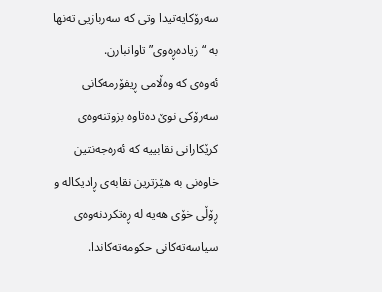سەرۆکایەتیدا وتی کە سەربازیی تەنها بە “زیادەڕەوی” تاوانبارن.
ئەوەی کە وەڵامی ڕیفۆرمەکانی سەرۆکی نوێ دەتاوە بزوتنەوەی کرێکارانی نقابییە کە ئەرەجەنتین خاوەنی بە هێزترین نقابەی ڕادیکالە و ڕۆڵی خۆی هەیە لە ڕەتکردنەوەی سیاسەتەکانی حکومەتەکاندا.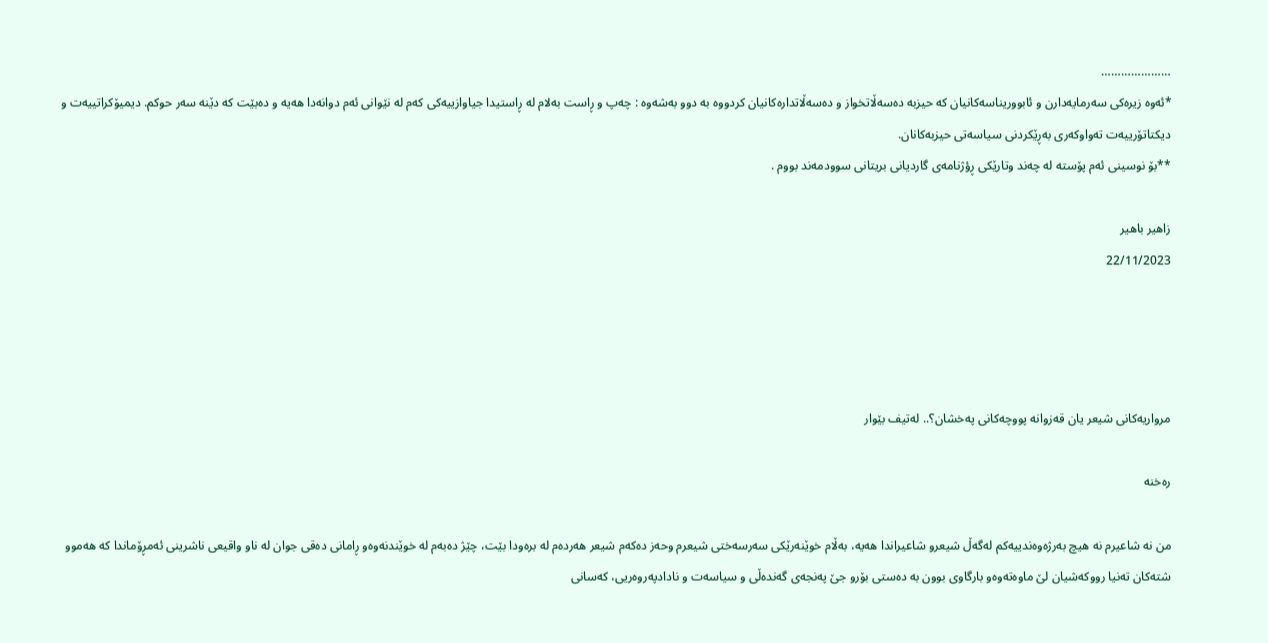…………………
*ئەوە زیرەکی سەرمایەدارن و ئابووریناسەکانیان کە حیزبە دەسەڵاتخواز و دەسەڵاتدارەکانیان کردووە بە دوو بەشەوە : چەپ و ڕاست بەلام لە ڕاستیدا جیاوازییەکی کەم لە نێوانی ئەم دوانەدا هەیە و دەبێت کە دێنە سەر حوکم. دیمیۆکراتییەت و دیکتاتۆرییەت تەواوکەری بەڕێکردنی سیاسەتی حیزبەکانان.
**بۆ نوسینی ئەم پۆستە لە چەند وتارێکی ڕؤژنامەی گاردیانی بریتانی سوودمەند بووم .

زاهیر باهیر
22/11/2023




مرواریەکانی شیعر یان قەزوانە پووچەکانی پەخشان؟.. لەتیف بێوار

رەخنە

من نە شاعیرم نە هیچ بەرژەوەندییەکم لەگەڵ شیعرو شاعیراندا هەیە، بەڵام خوێنەرێکی سەرسەختی شیعرم وحەز دەکەم شیعر هەردەم لە برەودا بێت، چێژ دەبەم لە خوێندنەوەو ڕامانی دەقی جوان لە ناو واقیعی ناشرینی ئەمڕۆماندا کە هەموو شتەکان تەنیا رووکەشیان لێ ماوەتەوەو بارگاوی بوون بە دەستی بۆرو جێ پەنجەی گەندەڵی و سیاسەت و نادادپەروەریی، کەسانی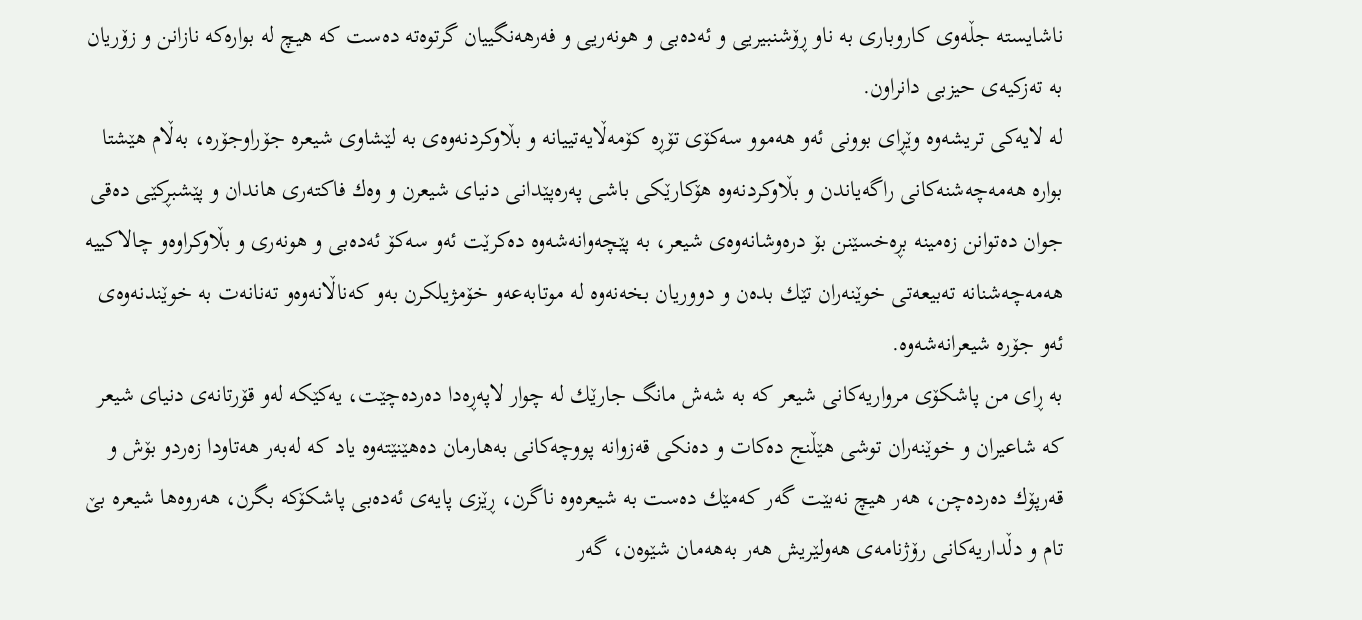ناشایستە جڵەوی کاروباری بە ناو ڕۆشنبیریی و ئەدەبی و هونەریی و فەرهەنگییان گرتوەتە دەست کە هیچ لە بوارەکە نازانن و زۆریان بە تەزکیەی حیزبی دانراون.
لە لایەکی تریشەوە وێڕای بوونی ئەو هەموو سەکۆی تۆڕە کۆمەڵایەتییانە و بڵاوکردنەوەی بە لێشاوی شیعرە جۆراوجۆرە، بەڵام هێشتا بوارە هەمەچەشنەکانی راگەیاندن و بڵاوکردنەوە هۆکارێکی باشی پەرەپێدانی دنیای شیعرن و وەك فاکتەری هاندان و پێشبڕكێی دەقی جوان دەتوانن زەمینە بڕەخسێنن بۆ درەوشانەوەی شیعر، بە پێچەوانەشەوە دەکرێت ئەو سەکۆ ئەدەبی و هونەری و بڵاوکراوەو چالاکییە هەمەچەشنانە تەبیعەتی خوێنەران تێك بدەن و دووریان بخەنەوە لە موتابەعەو خۆمژیلکرن بەو کەناڵانەوەو تەنانەت بە خوێندنەوەی ئەو جۆرە شیعرانەشەوە.
بە ڕای من پاشکۆی مرواریەکانی شیعر کە بە شەش مانگ جارێك لە چوار لاپەڕەدا دەردەچێت، یەکێکە لەو قۆرتانەی دنیای شیعر کە شاعیران و خوێنەران توشی هێڵنج دەکات و دەنکی قەزوانە پووچەکانی بەهارمان دەهێنێتەوە یاد کە لەبەر هەتاودا زەردو بۆش و قەرپۆك دەردەچن، هەر هیچ نەبێت گەر کەمێك دەست بە شیعرەوە ناگرن، ڕێزی پایەی ئەدەبی پاشکۆکە بگرن، هەروەها شیعرە بێ تام و دڵداریەکانی رۆژنامەی هەولێریش هەر بەهەمان شێوەن، گەر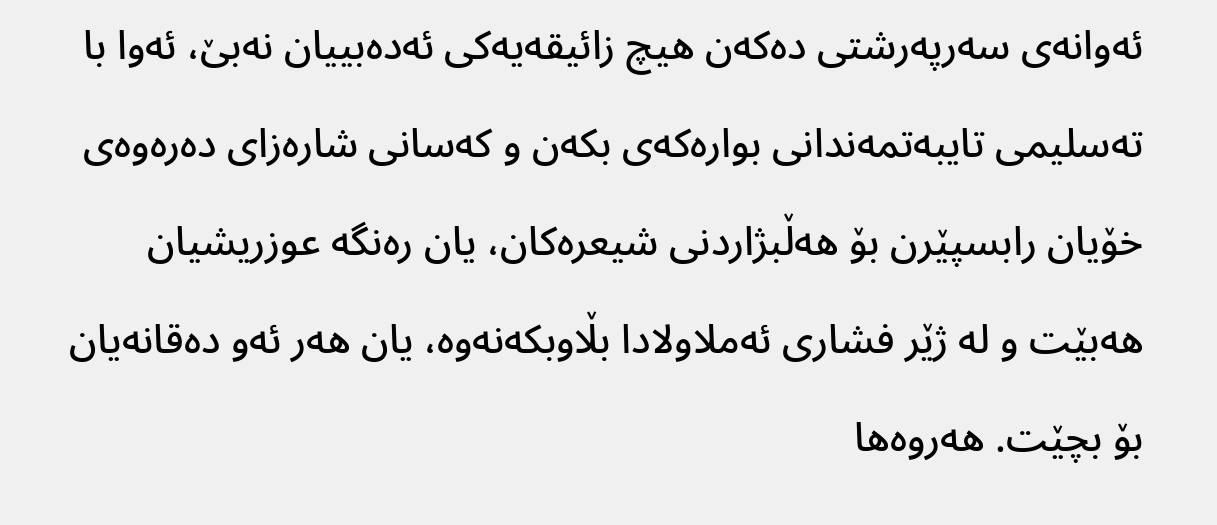ئەوانەی سەرپەرشتی دەکەن هیچ زائیقەیەکی ئەدەبییان نەبێ، ئەوا با تەسلیمی تایبەتمەندانی بوارەکەی بکەن و کەسانی شارەزای دەرەوەی خۆیان رابسپێرن بۆ هەڵبژاردنی شیعرەکان، یان رەنگە عوزریشیان هەبێت و لە ژێر فشاری ئەملاولادا بڵاوبکەنەوە، یان هەر ئەو دەقانەیان بۆ بچێت. هەروەها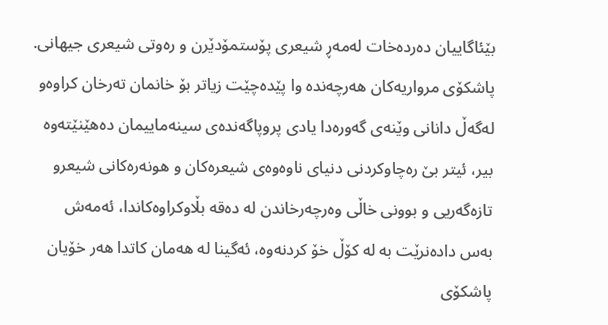بێئاگاییان دەردەخات لەمەڕ شیعری پۆستمۆدێرن و رەوتی شیعری جیهانی.
پاشکۆی مرواریەکان هەرچەندە وا پێدەچێت زیاتر بۆ خانمان تەرخان کراوەو لەگەڵ دانانی وێنەی گەورەدا یادی پروپاگەندەی سینەماییمان دەهێنێتەوە بیر، ئیتر بێ رەچاوکردنی دنیای ناوەوەی شیعرەکان و هونەرەکانی شیعرو تازەگەریی و بوونی خاڵی وەرچەرخاندن لە دەقە بڵاوکراوەکاندا، ئەمەش بەس دادەنرێت بە لە کۆڵ خۆ کردنەوە، ئەگینا لە هەمان کاتدا هەر خۆیان پاشکۆی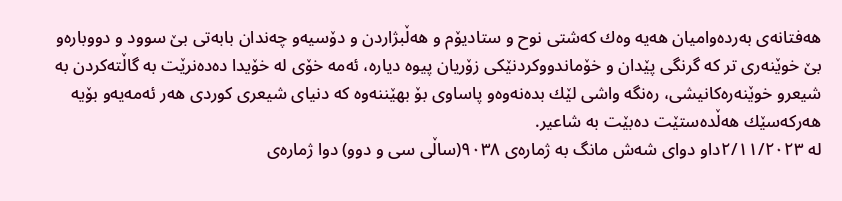هەفتانەی بەردەوامیان هەیە وەك کەشتی نوح و ستادیۆم و هەڵبژاردن و دۆسیەو چەندان بابەتی بێ سوود و دووبارەو بێ خوێنەری تر کە گرنگی پێدان و خۆماندووکردنێکی زۆریان پیوە دیارە، ئەمە خۆی لە خۆیدا دەدەنرێت بە گاڵتەکردن بە شیعرو خوێنەرەکانیشی، رەنگە واشی لێك بدەنەوەو پاساوی بۆ بهێننەوە کە دنیای شیعری کوردی هەر ئەمەیەو بۆیە هەرکەسێك هەڵدەستێت دەبێت بە شاعیر.
لە ٢/١١/٢٠٢٣داو دوای شەش مانگ بە ژمارەی ٩٠٣٨(ساڵی سی و دوو) دوا ژمارەی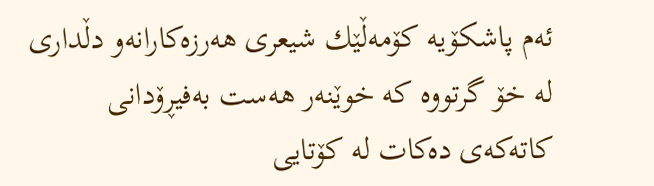ئەم پاشکۆیە کۆمەڵێك شیعری هەرزەکارانەو دڵداری لە خۆ گرتووە کە خوێنەر هەست بەفیڕۆدانی کاتەکەی دەکات لە کۆتایی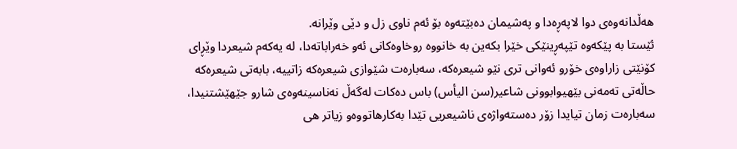هەڵدانەوەی دوا لاپەڕەدا و پەشیمان دەبێتەوە بۆ ئەم ناوی زل و دێی وێرانە.
ئێستا بە پێکەوە تێپەڕینێکی خێرا بکەین بە خانووە روخاوەکانی ئەو خەراباتەدا، لە یەکەم شیعردا وێڕای کۆنێتی زاراوەی خۆرو ئەوانی تری نێو شیعرەکە، سەبارەت شێوازی شیعرەکە زاتییە، بابەتی شیعرەکە حاڵەتی تەمەنی بێهیوابوونی شاعیر(سن اليأس) باس دەکات لەگەڵ نەناسینەوەی شارو جێهێشتنیدا، سەبارەت زمان تیایدا زۆر دەستەواژەی ناشیعریی تێدا بەکارهاتووەو زیاتر هی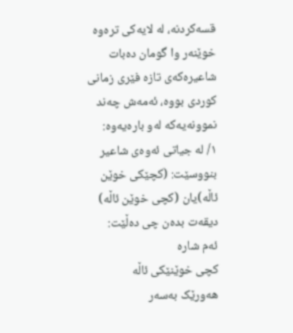قسەکردنە، لە لایەکی ترەوە خوێنەر وا گومان دەبات شاعیرەکەی تازە فێری زمانی کوردی بووە، ئەمەش چەند نموونەیەکە لەو بارەیەوە:
١/ لە جیاتی ئەوەی شاعیر بنووسێت: (کچێکی خوێن ئاڵە)یان (کچی خوێن ئاڵە) دیقەت بدەن چی دەڵێت:
ئەم شارە
کچی خوێنێکی ئاڵە
هەورێک بەسەر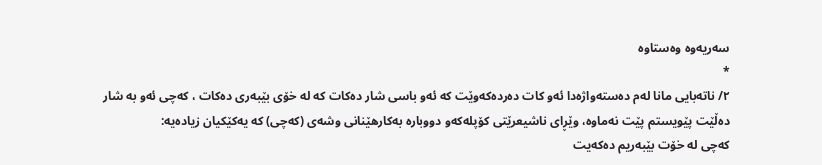سەریەوە وەستاوە
*
٢/ ناتەبایی مانا لەم دەستەواژەدا ئەو کات دەردەکەوێت کە ئەو باسی شار دەکات کە لە خۆی بێبەری دەکات ، کەچی ئەو بە شار دەڵێت پێویستم پێت نەماوە، وێڕای ناشیعرێتی کۆپلەکەو دووبارە بەکارهێنانی وشەی (کەچی) کە یەکێکیان زیادەیە:
کەچی لە خۆت بێبەریم دەکەیت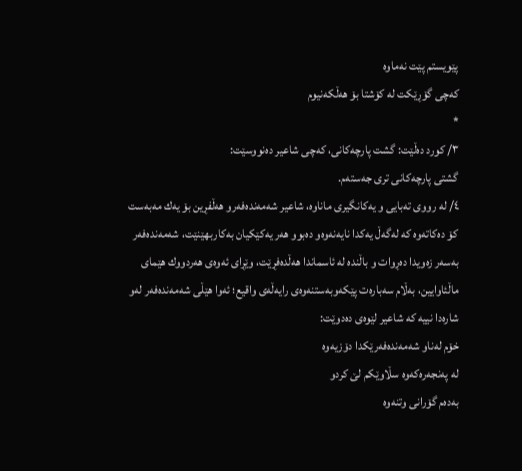پێویستم پێت نەماوە
کەچی گۆڕێکت لە کۆشتا بۆ هەڵکەنیوم
*
٣/ کورد دەڵێت: گشت پارچەکانی، کەچی شاعیر دەنووسێت:
گشتی پارچەکانی تری جەستەم.
٤/ لە رووی تەبایی و یەکانگیری ماناوە، شاعیر شەمەندەفەرو هەڵفڕین بۆ یەك مەبەست کۆ دەکاتەوە کە لەگەڵ یەکدا نایەنەوەو دەبوو هەر یەکێکیان بەکاربهێنێت، شەمەندەفەر بەسەر زەویدا دەڕوات و باڵندە لە ئاسماندا هەڵدەفڕێت، وێڕای ئەوەی هەردووك هێمای ماڵئاوایین، بەڵام سەبارەت پێکەوبەستنەوەی رایەڵەی واقیع؛ ئەوا هێڵی شەمەندەفەر لەو شارەدا نییە کە شاعیر لێوەی دەدوێت:
خۆم لەناو شەمەندەفەرێکدا دۆزیەوە
لە پەنجەرەکەوە سڵاوێكم لێ کردو
بەدەم گۆرانی وتنەوە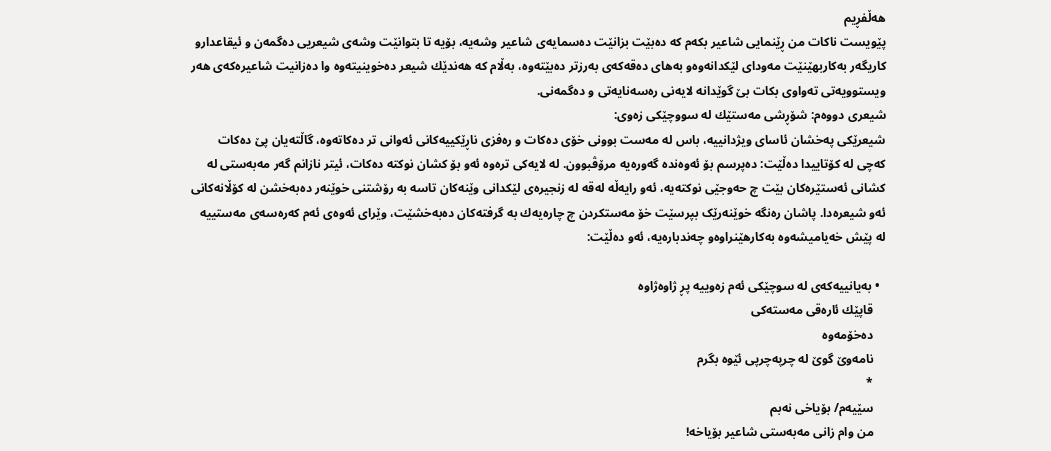هەڵفڕیم
پێویست ناکات من ڕێنمایی شاعیر بکەم کە دەبێت بزانێت دەسمایەی شاعیر وشەیە، بۆیە تا بتوانێت وشەی شیعریی دەگمەن و ئیقاعدارو کاریگەر بەکاربهێنێت مەودای لێکدانەوەو بەهای دەقەکەی بەرزتر دەبێتەوە، بەڵام کە هەندێك شیعر دەخوینیتەوە وا دەزانیت شاعیرەکەی هەر ویستوویەتی تەواوی بکات بێ گوێدانە لایەنی رەسەنایەتی و دەگمەنی.
شیعری دووەم: شۆڕشی مەستێك لە سووچێكی زەوی:
شیعرێکی پەخشان ئاسای ویژدانییە، باس لە مەست بوونی خۆی دەکات و رەفزی ناڕێکییەکانی ئەوانی تر دەکاتەوە، گاڵتەیان پێ دەکات کەچی لە کۆتاییدا دەڵێت: دەپرسم بۆ ئەوەندە گەورەیە مرۆڤبوون. لە لایەکی ترەوە ئەو بۆ كشان نوكتە دەكات، ئیتر نازانم گەر مەبەستی لە کشانی ئەستێرەکان بێت چ حەوجێی نوکتەیە، ئەو رایەڵە لەقە لە زنجیرەی لێکدانی وێنەکان تاسە بە رۆشتنی خوێنەر دەبەخشن لە کۆڵانەکانی ئەو شیعرەدا. پاشان رەنگە خوێنەرێک بپرسێت خۆ مەستکردن چ چارەیەك بە گرفتەکان دەبەخشێت، وێرای ئەوەی ئەم کەرەسەی مەستییە لە پێش خەیامیشەوە بەکارهێنراوەو چەندبارەیە، ئەو دەڵێت:

  • بەیانییەكەی لە سوچێكی ئەم زەوییە پڕ ژاوەژاوە
    قاپێك ئارەقی مەستەكی
    دەخۆمەوە
    نامەوێ گوێ لە چرپەچرپی ئێوە بگرم
    *
    سێیەم/ بۆیاخی نەبم
    من وام زانی مەبەستی شاعیر بۆیاخە!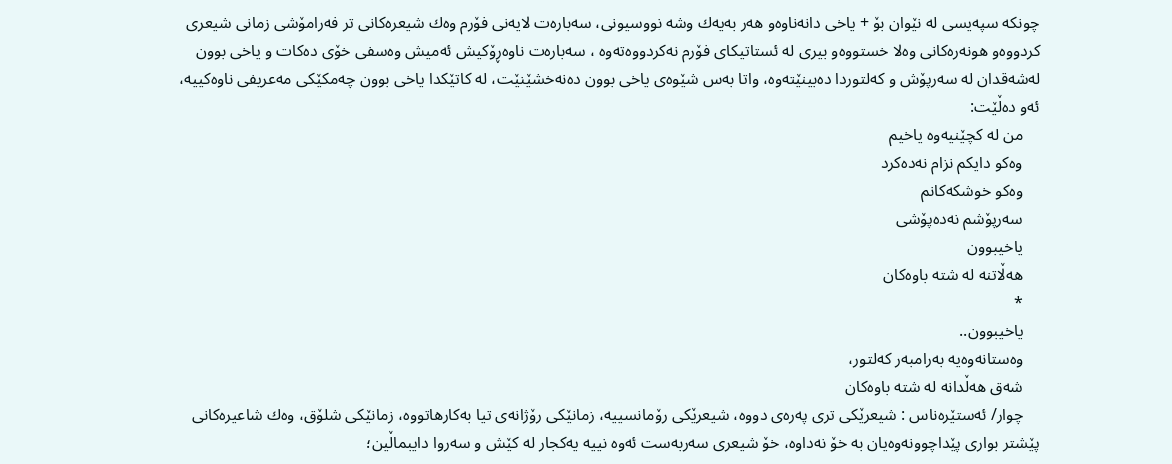چونکە سپەیسی لە نێوان بۆ + یاخی دانەناوەو هەر بەیەك وشە نووسیونی، سەبارەت لایەنی فۆرم وەك شیعرەکانی تر فەرامۆشی زمانی شیعری کردووەو هونەرەکانی وەلا خستووەو بیری لە ئستاتیکای فۆرم نەکردووەتەوە ، سەبارەت ناوەڕۆکیش ئەمیش وەسفی خۆی دەکات و یاخی بوون لەشەقدان لە سەرپۆش و کەلتوردا دەبینێتەوە، واتا بەس شێوەی یاخی بوون دەنەخشێنێت، لە کاتێکدا یاخی بوون چەمکێکی مەعریفی ناوەکییە، ئەو دەڵێت:
    من لە كچێنیەوە یاخیم
    وەكو دایكم نزام نەدەكرد
    وەكو خوشكەكانم
    سەرپۆشم نەدەپۆشی
    یاخیبوون
    هەڵاتنە لە شتە باوەكان
    *
    یاخیبوون..
    وەستانەوەیە بەرامبەر كەلتور،
    شەق هەڵدانە لە شتە باوەكان
    چوار/ ئەستێرەناس : شیعرێکی تری پەرەی دووە، شیعرێكی رۆمانسییە، زمانێکی رۆژانەی تیا بەکارهاتووە، زمانێکی شلۆق، وەك شاعیرەکانی پێشتر بواری پێداچوونەوەیان بە خۆ نەداوە، خۆ شیعری سەربەست ئەوە نییە یەکجار لە کێش و سەروا دایبماڵین؛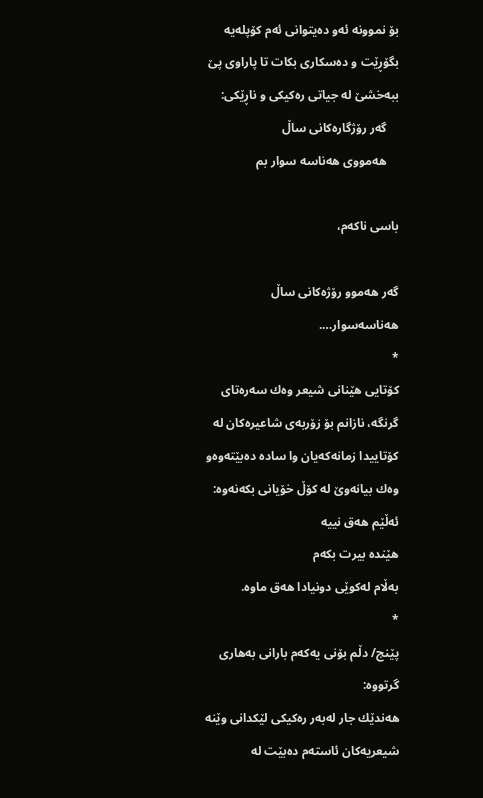بۆ نموونە ئەو دەیتوانی ئەم کۆپلەیە بگۆڕێت و دەسکاری بکات تا پاراوی پێ ببەخشێ لە جیاتی رەکیکی و ناڕێکی:
    گەر رۆژگارەکانی ساڵ
    ھەمووی ھەناسە سوار بم

باسی ناکەم،

گەر هەموو رۆژەکانی ساڵ
هەناسەسوار….
*
کۆتایی هێنانی شیعر وەك سەرەتای گرنگە، نازانم بۆ زۆربەی شاعیرەکان لە کۆتاییدا زمانەکەیان وا سادە دەبێتەوەو وەك بیانەوێ لە کۆڵ خۆیانی بکەنەوە:
ئەڵێم ھەق نییە
ھێندە بیرت بکەم
بەڵام لەکوێی دونیادا ھەق ماوە.
*
پێنج/ دڵم بۆنی یەکەم بارانی بەهاری گرتووە:
هەندێك جار لەبەر رەکیکی لێکدانی وێنە شیعریەکان ئاستەم دەبێت لە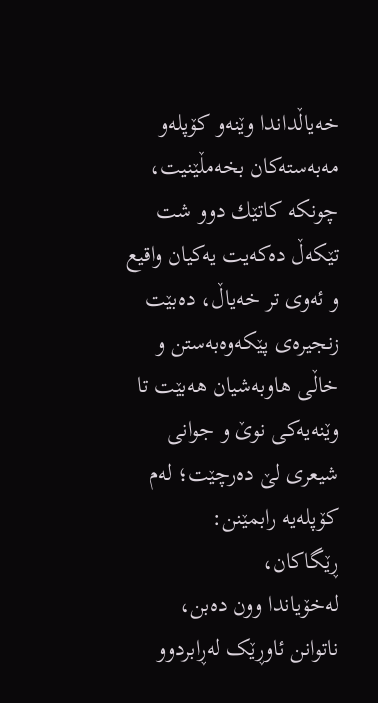خەیاڵداندا وێنەو کۆپلەو مەبەستەکان بخەمڵێنیت، چونکە کاتێك دوو شت تێکەڵ دەکەیت یەکیان واقیع و ئەوی تر خەیاڵ، دەبێت زنجیرەی پێکەوەبەستن و خاڵی هاوبەشیان هەبێت تا وێنەیەکی نوێ و جوانی شیعری لێ دەرچێت؛ لەم کۆپلەیە رابمێنن:
ڕێگاکان،
لەخۆیاندا وون دەبن،
ناتوانن ئاوڕێک لەڕابردوو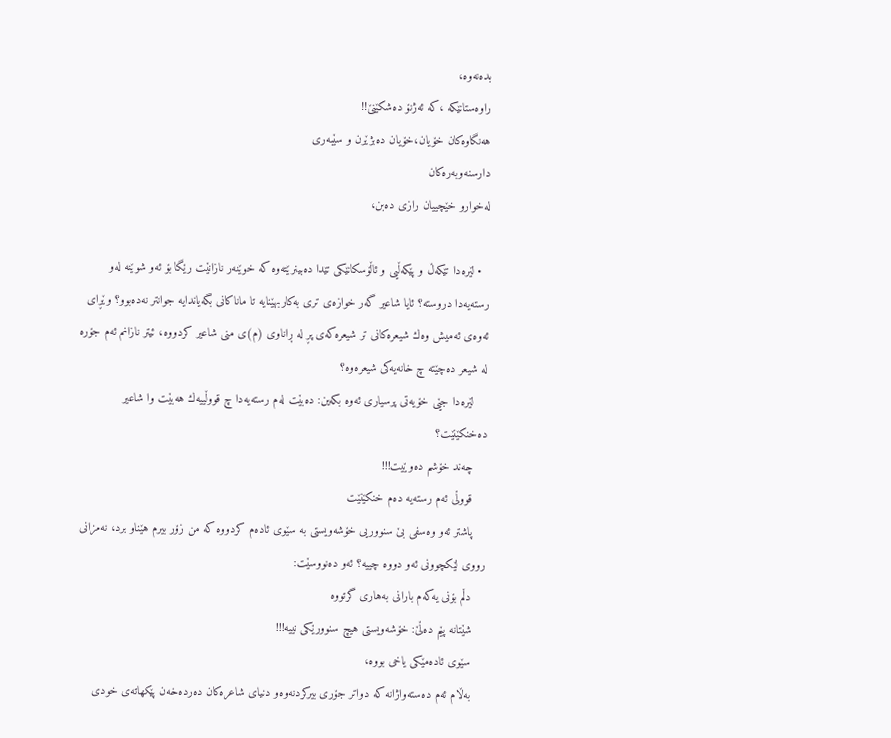بدەنەوە،
راوەستانێکە ،کە ئەژنۆ دەشکێنێ!!
هەنگاوەکان خۆیان،خۆیان دەبژێرن و سێبەری
دارسنەوبەرەکان
لەخوارو خێچییان رازی دەبن،

  • لێرەدا تێکەڵ و پێکەڵیی و ئاڵۆسکانێکی تێدا دەبینرێتەوە کە خوێنەر نازانێت رێگا بۆ ئەو شوێنە لەو رستەیەدا دروستە؟ ئایا شاعیر گەر خوازەی تری بەکاربهێنایە تا ماناکانی بگەیاندایە جوانتر نەدەبوو؟ وێڕای ئەوەی ئەمیش وەك شیعرەکانی تر شیعرەکەی پڕ لە ڕاناوی (م)ی منی شاعیر کردووە، ئیتر نازانم ئەم جۆرە لە شیعر دەچێتە چ خانەیەکی شیعرەوە؟
    لێرەدا جێی خۆیەتی پرسیاری ئەوە بکەین: دەبێت لەم رستەیەدا چ قووڵییەك هەبێت وا شاعیر دەخنکێنێت؟
    چەند خۆشم دەوێیت!!!
    قووڵی ئەم رستەیە دەم خنکێنێت
    پاشتر ئەو وەسفی بێ سنووریی خۆشەویستی بە سێوی ئادەم کردووە کە من زۆر بیرم هێناو برد، نەمزانی رووی لێكچوونی ئەو دووە چییە؟ ئەو دەنووسێت:
    دڵم بۆنی یەکەم بارانی بەهاری گرتووە
    شێتانە پێم دەڵێ: خۆشەویستی هیچ سنوورێکی نییە!!!
    سێوی ئادەمێکی یاخی بووە،
    بەڵام ئەم دەستەواژانە کە دواتر جۆری بیرکردنەوەو دنیای شاعرەکان دەردەخەن پێکهاتەی خودی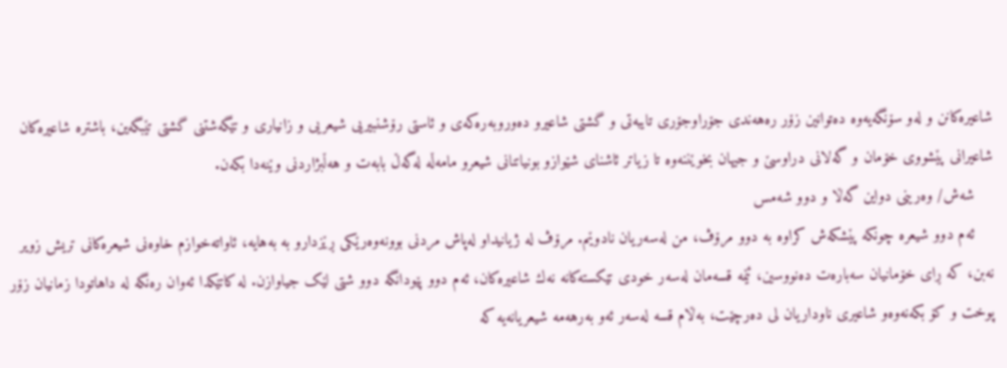شاعیرەکانن و لەو سۆنگەیەوە دەتوانین زۆر رەهەندی جۆراوجۆری تایبەتی و گشتی شاعیرو دەوروبەرەکەی و ئاستی رۆشنبیریی شیعریی و زانیاری و تێگەشتنی گشتی تێبگەین، باشترە شاعیرەکان شاعیرانی پێشووی خۆمان و گەلانی دراوسێ و جیهان بخوێننەوە تا زیاتر ئاشنای شێوازو بونیاتنانی شیعرو مامەڵە لەگەڵ بابەت و هەڵبژاردنی وێنەدا بکەن.
    شەش/ وەرینی دواین گەڵا و دوو شەمس
    ئەم دوو شیعرە چونکە پێشکەش کراوە بە دوو مرۆڤ، من لەسەریان نادوێم. مرۆڤ لە ژیانیداو لەپاش مردنی بوونەوەرێکی ڕێزدارو بە بەهایە، ئاواتەخوازم خاوەنی شیعرەکانی تریش زویر نەبن، کە ڕای خۆمانیان سەبارەت دەنووسین، ئێمە قسەمان لەسەر خودی تێکستەکانە نەك شاعیرەکان، ئەم دوو پێودانگە دوو شتی لێک جیاوازن. لە کاتێکدا ئەوان رەنگە لە داهاتودا زمانیان زۆر پوخت و کۆ بکەنەوەو شاعیری ناوداریان لی دەرچێت، بەڵام قسە لەسەر ئەو بەرهەمە شیعریانەیە کە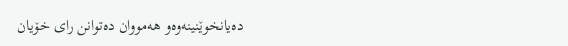دەیانخوێنینەوەو هەمووان دەتوانن رای خۆیان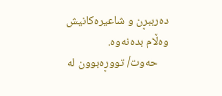دەرببڕن و شاعیرەکانیش وەڵام بدەنەوە.
    حەوت/ تووڕەبوون لە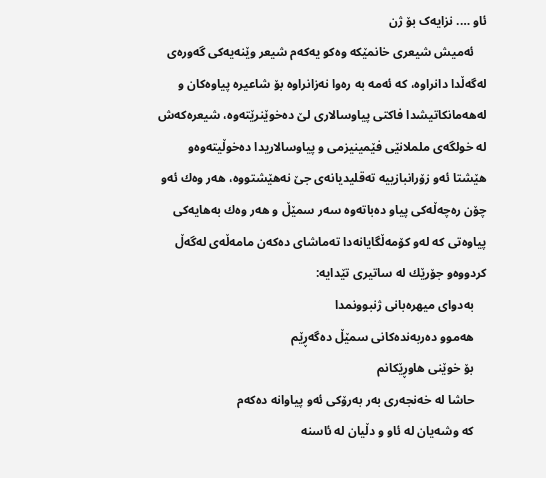ئاو …. نزایەک بۆ ژن
    ئەمیش شیعری خانمێکە وەکو یەکەم شیعر وێنەیەکی گەورەی لەگەڵدا دانراوە، کە ئەمە بە رەوا نەزانراوە بۆ شاعیرە پیاوەکان و لەهەمانکاتیشدا فاکتی پیاوسالاری لێ دەخوێنرێتەوە، شیعرەکەش لە خولگەی ململانێی فێمینیزمی و پیاوسالاریدا دەخوڵیتەوەو هێشتا ئەو زۆرانبازییە تەقلیدیانەی جێ نەهێشتووە، هەر وەك ئەو چۆن رەچەڵەکی پیاو دەباتەوە سەر سمێڵ و هەر وەك بەهایەكی پیاوەتی کە لەو کۆمەڵگایانەدا تەماشای دەکەن مامەڵەی لەگەڵ کردووەو جۆرێك لە ساتیری تێدایە:
    بەدوای میهرەبانی ژنبوونمدا
    هەموو دەربەندەکانی سمێڵ دەگەڕێم
    بۆ خوێنی هاوڕێکانم
    حاشا لە خەنجەری بەر بەرۆکی ئەو پیاوانە دەکەم
    کە وشەیان لە ئاو و دڵیان لە ئاسنە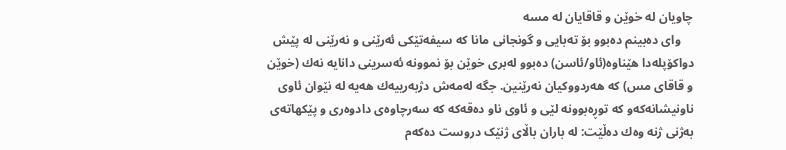چاویان لە خوێن و قاقایان لە مسە
    وای دەبینم دەبوو بۆ تەبایی و گونجانی مانا کە سیفەتێکی ئەرێنی و نەرێنی لە پێش دواکۆپلەدا هێناوە(ئاو/ئاسن) دەبوو لەبری خوێن بۆ نموونە ئەسرینی دانایە نەك (خوێن و قاقای مس) کە هەردووکیان نەرێنین. جگە لەمەش دژبەرییەك هەیە لە نێوان ئاوی ناونیشانەکەو کە توڕەبوونە لێی و ئاوی ناو دەقەکە کە سەرچاوەی دادوەری و پێکهاتەی بەژنی ژنە وەك دەڵێت: لە باران باڵای ژنێک دروست دەکەم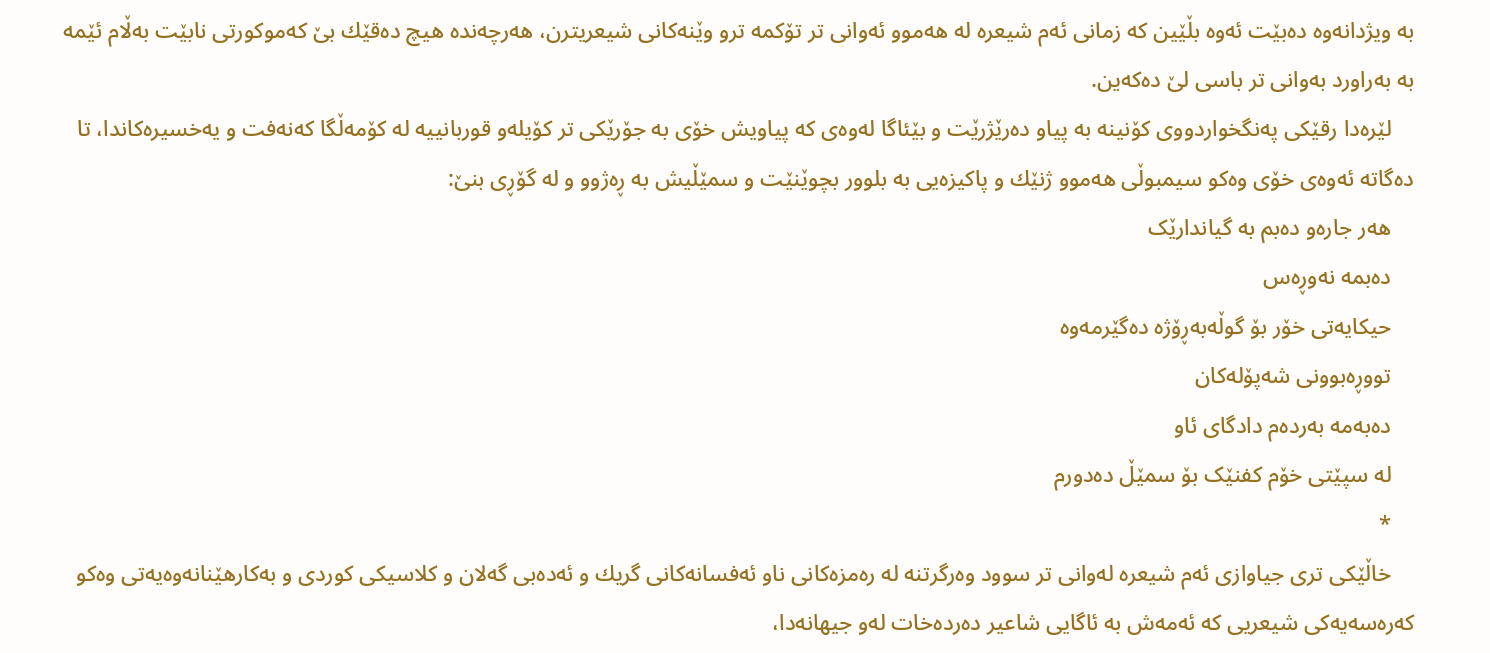بە ویژدانەوە دەبێت ئەوە بڵێین کە زمانی ئەم شیعرە لە هەموو ئەوانی تر تۆکمە ترو وێنەکانی شیعریترن، هەرچەندە هیچ دەقێك بێ کەموکورتی نابێت بەڵام ئێمە بە بەراورد بەوانی تر باسی لێ دەکەین.
    لێرەدا رقێکی پەنگخواردووی کۆنینە بە پیاو دەرێژرێت و بێئاگا لەوەی کە پیاویش خۆی بە جۆرێکی تر کۆیلەو قوربانییە لە کۆمەڵگا کەنەفت و یەخسیرەکاندا، تا دەگاتە ئەوەی خۆی وەکو سیمبوڵی هەموو ژنێك و پاکیزەیی بە بلوور بچوێنێت و سمێڵیش بە ڕەژوو و لە گۆڕی بنێ:
    هەر جارەو دەبم بە گیاندارێک
    دەبمە نەوڕەس
    حیکایەتی خۆر بۆ گوڵەبەڕۆژە دەگێرمەوە
    تووڕەبوونی شەپۆلەکان
    دەبەمە بەردەم دادگای ئاو
    لە سپێتی خۆم کفنێک بۆ سمێڵ دەدورم
    *
    خاڵێکی تری جیاوازی ئەم شیعرە لەوانی تر سوود وەرگرتنە لە رەمزەکانی ناو ئەفسانەکانی گریك و ئەدەبی گەلان و کلاسیكی کوردی و بەکارهێنانەوەیەتی وەکو کەرەسەیەکی شیعریی کە ئەمەش بە ئاگایی شاعیر دەردەخات لەو جیهانەدا،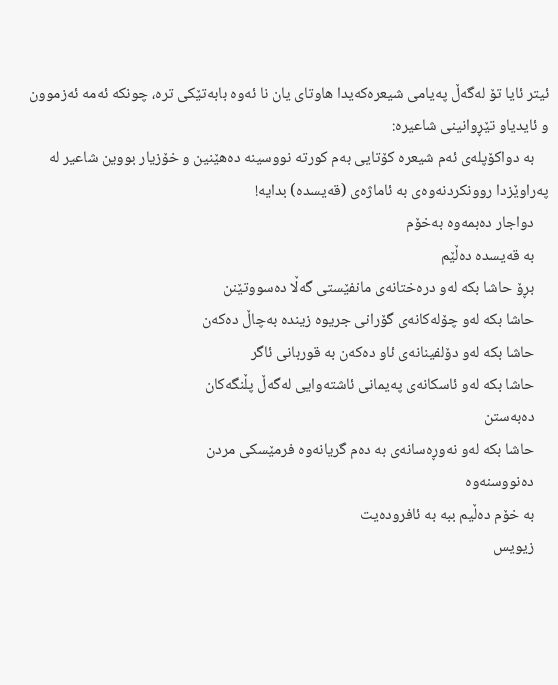ئیتر ئایا تۆ لەگەڵ پەیامی شیعرەکەیدا هاوتای یان نا ئەوە بابەتێکی ترە، چونکە ئەمە ئەزموون و ئایدیاو تێڕوانینی شاعیرە:
    بە دواکۆپلەی ئەم شیعرە کۆتایی بەم کورتە نووسینە دەهێنین و خۆزیار بووین شاعیر لە پەراوێزدا روونکردنەوەی بە ئاماژەی (قەیسدە) بدایە!
    دواجار دەبمەوە بەخۆم
    بە قەیسدە دەڵێم
    بڕۆ حاشا بکە لەو درەختانەی مانفێستی گەڵا دەسووتێنن
    حاشا بکە لەو چۆلەکانەی گۆرانی جریوە زیندە بەچاڵ دەکەن
    حاشا بکە لەو دۆلفینانەی ئاو دەکەن بە قوربانی ئاگر
    حاشا بکە لەو ئاسکانەی پەیمانی ئاشتەوایی لەگەڵ پڵنگەکان
    دەبەستن
    حاشا بکە لەو نەوڕەسانەی بە دەم گریانەوە فرمێسکی مردن
    دەنووسنەوە
    بە خۆم دەڵیم ببە بە ئافرودەیت
    زیویس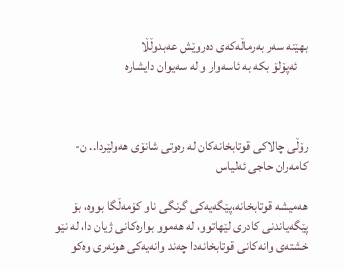بهێنە سەر بەرماڵەکەی دەروێش عەبدوڵڵا
    ئەپۆلۆ بکە بە ئاسەوار و لە سەیوان دایشارە



رۆڵی چالاکی قوتابخانەکان لە رەوتی شانۆی هەولێردا.. ن- کامەران حاجی ئەلیاس

هەمیشە قوتابخانە،پێگەیەکی گرنگی ناو کۆمەڵگا بووە، بۆ پێگەیاندنی کادری لێهاتوو، لە هەموو بوارەکانی ژیان دا، لە نێو خشتەی وانەکانی قوتابخانەدا چەند وانەیەکی هونەری وەکو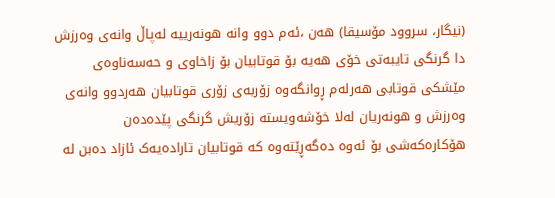(نیگار، سروود مۆسیقا) هەن ،ئەم دوو وانە هونەرییە لەپاڵ وانەی وەرزش دا گرنگی تایبەتی خۆی هەیە بۆ قوتابیان بۆ زاخاوی و حەسەناوەی مێشکی قوتابی هەرلەم ڕوانگەوە زۆربەی زۆری قوتابیان هەردوو وانەی وەرزش و هونەریان لەلا خۆشەویستە زۆریش گرنگی پێدەدەن هۆکارەکەشی بۆ ئەوە دەگەڕێتەوە کە قوتابیان تارادەیەک ئازاد دەبن لە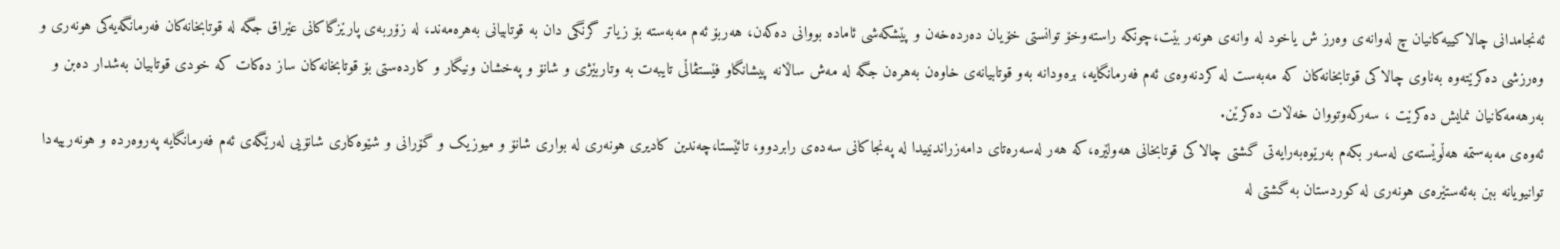ئەنجامدانی چالاکییەکانیان چ لەوانەی وەرز ش یاخود لە وانەی هونەر بێت،چونکە راستەوخۆ توانستی خۆیان دەردەخەن و پێشکەشی ئامادە بووانی دەکەن، هەربۆ ئەم مەبەستە بۆ زیاتر گرنگی دان بە قوتابیانی بەهرەمەند، لە زۆربەی پارێزگاکانی عێراق جگە لە قوتابخانەکان فەرمانگەیەکی هونەری و وەرزشی دەکرێتەوە بەناوی چالاکی قوتابخانەکان کە مەبەست لە کردنەوەی ئەم فەرمانگایە، برەودانە بەو قوتابیانەی خاوەن بەهرەن جگە لە مەش ساڵانە پیشانگاو فێستڤاڵی تایبەت بە وتاربێژی و شانۆ و پەخشان ونیگار و کاردەستی بۆ قوتابخانەکان ساز دەکات کە خودی قوتابیان بەشدار دەبن و بەرهەمەکانیان نمایش دەکرێت ، سەرکەوتووان خەڵات دەکرێن.
ئەوەی مەبەستمە هەڵوێستەی لەسەر بکەم بەرێوەبەرایەتی گشتی چالاکی قوتابخانی هەولێرە،کە هەر لەسەرەتای دامەزراندنییدا لە پەنجاکانی سەدەی رابردوو، تائێستا،چەندین کادیری هونەری لە بواری شانۆ و میوزیک و گۆرانی و شێوەکاری شانۆیی لەرێگەی ئەم فەرمانگایە پەروەردە و هونەرییەدا توانیویانە ببن بەئەستێرەی هونەری لە کوردستان بە گشتی لە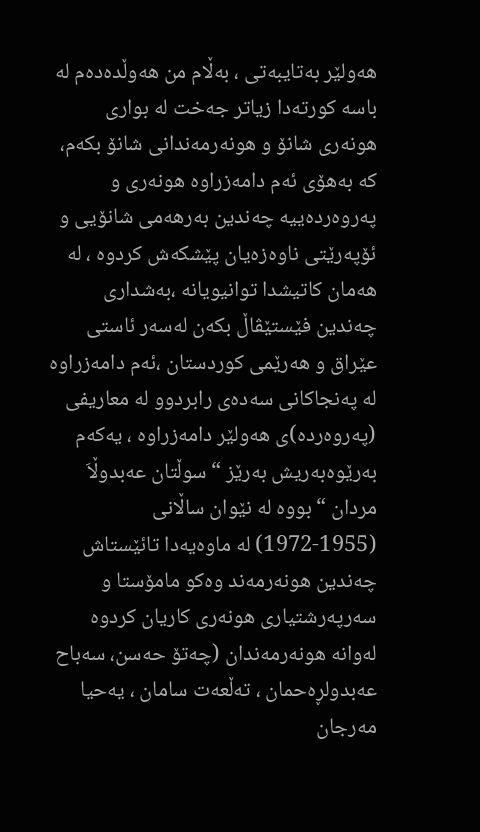هەولێر بەتایبەتی ، بەڵام من هەوڵدەدەم لە باسە کورتەدا زیاتر جەخت لە بواری هونەری شانۆ و هونەرمەندانی شانۆ بکەم، کە بەهۆی ئەم دامەزراوە هونەری و پەروەردەییە چەندین بەرهەمی شانۆیی و ئۆپەرێتی ناوەزەیان پێشکەش کردوە ، لە هەمان کاتیشدا توانیویانە ،بەشداری چەندین فێستێڤاڵ بکەن لەسەر ئاستی عێراق و هەرێمی کوردستان ،ئەم دامەزراوە لە پەنجاکانی سەدەی رابردوو لە معاریفی (پەروەردە)ی هەولێر دامەزراوە ، یەکەم بەرێوەبەریش بەرێز “سوڵتان عەبدوڵاَ مردان “بووە لە نێوان ساڵانی (1955-1972) لە ماوەیەدا تائێستاش چەندین هونەرمەند وەکو مامۆستا و سەرپەرشتیاری هونەری کاریان کردوە لەوانە هونەرمەندان (چەتۆ حەسن، سەباح عەبدولڕەحمان ، تەڵعەت سامان ، یەحیا مەرجان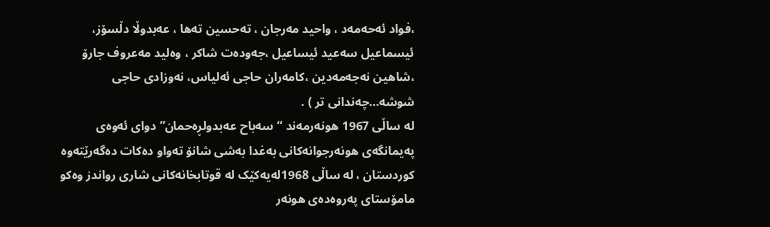،فواد ئەحەمەد ، واحید مەرجان ، تەحسین تەها ، عەبدوڵا دڵسۆز، ئیسماعیل سەعید ئیساعیل ،جەودەت شاکر ، وەلید مەعروف جارۆ ،شاهین نەجەمەدین ،کامەران حاجی ئەلیاس، نەوزادی حاجی شوشە…چەندانی تر ) .
لە ساڵی 1967 هونەرمەند “سەباح عەبدولڕەحمان” دوای ئەوەی پەیمانگەی هونەرجوانەکانی بەغدا بەشی شانۆ تەواو دەکات دەگەرێتەوە کوردستان ، لە ساڵی 1968لەیەکێک لە قوتابخانەکانی شاری رواندز وەکو مامۆستای پەروەدەی هونەر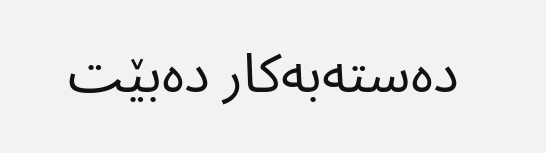دەستەبەکار دەبێت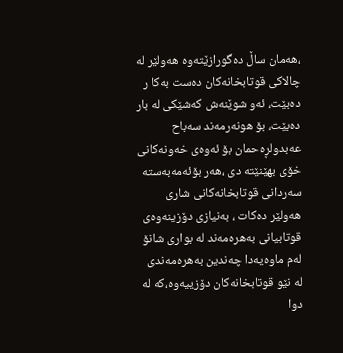،هەمان ساڵ دەگورازێتەوە هەولێر لە چالاکی قوتابخانەکان دەست بەکا ر دەبێت، ئەو شوێنەش کەشێکی لە بار دەبێت، بۆ هونەرمەند سەباح عەبدولڕەحمان بۆ ئەوەی خەونەکانی خۆی بهێنێتە دی ،هەر بۆئەمەبەستە سەردانی قوتابخانەکانی شاری هەولێر دەکات ، بەنیازی دۆزینەوەی قوتابیانی بەهرەمەند لە بواری شانۆ لەم ماوەیەدا چەندین بەهرەمەندی لە نێو قوتابخانەکان دۆزییەوە،کە لە دوا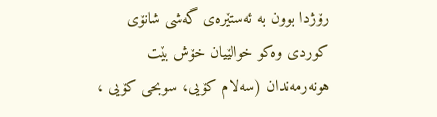رۆژدا بوون بە ئەستێرەی گەشی شانۆی کوردی وەکو خوالێیان خۆش بێت هونەرمەندان (سەلام کۆیی، سوبحی کۆیی ،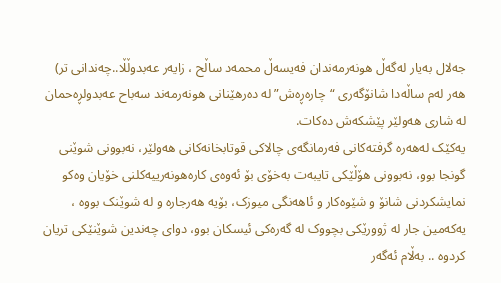جەلال بەیار لەگەڵ هونەرمەندان فەیسەڵ محمەد ساڵح ، زایەر عەبدوڵڵا..چەندانی تر) هەر لەم ساڵەدا شانۆگەری “چارەڕەش” لە دەرهێنانی هونەرمەند سەباح عەبدولڕەحمان لە شاری هەولێر پێشکەش دەکات.
یەکێک لەهەرە گرفتەکانی فەرمانگەی چالاکی قوتابخانەکانی هەولێر، نەبوونی شوێنی گونجا بوو، نەبوونی هۆڵێکی تایبەت بەخۆی بۆ ئەوەی کارەهونەرییەکلنی خۆیان وەکو نمایشکردنی شانۆ و شێوەکار و ئاهەنگی میوزک، بۆیە هەرجارە و لە شوێنک بووە ، یەکەمین جار لە ژوورێکی بچووک لە گەرەکی ئیسکان بوو، دوای چەندین شوێنێکی تریان کردوە .. بەڵام ئەگەر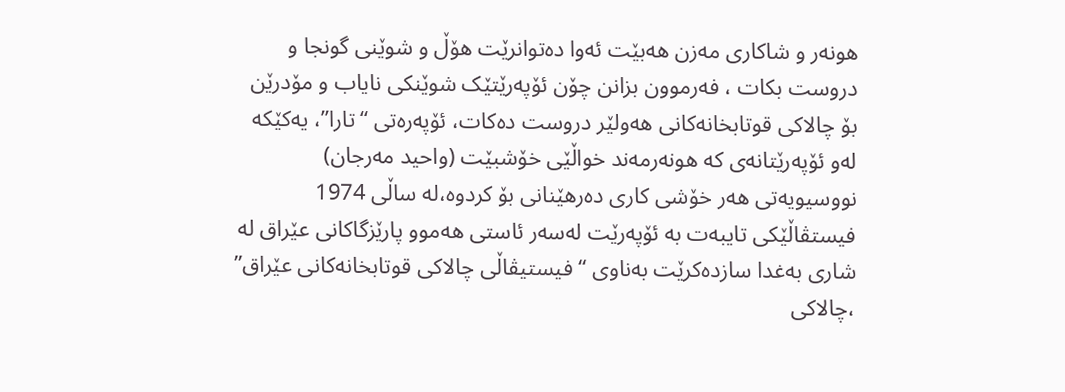هونەر و شاکاری مەزن هەبێت ئەوا دەتوانرێت هۆڵ و شوێنی گونجا و دروست بکات ، فەرموون بزانن چۆن ئۆپەرێتێک شوێنکی نایاب و مۆدرێن بۆ چالاکی قوتابخانەکانی هەولێر دروست دەکات، ئۆپەرەتی “تارا”، یەکێکە لەو ئۆپەرێتانەی کە هونەرمەند خواڵێی خۆشبێت (واحید مەرجان) نووسیویەتی هەر خۆشی کاری دەرهێنانی بۆ کردوە،لە ساڵی 1974 فیستڤاڵێکی تایبەت بە ئۆپەرێت لەسەر ئاستی هەموو پارێزگاکانی عێراق لە شاری بەغدا سازدەکرێت بەناوی “فیستیڤاڵی چالاکی قوتابخانەکانی عێراق” ،چالاکی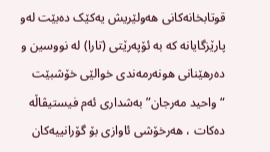قوتابخانەکانی هەولێریش یەکێک دەبێت لەو پارێزگایانە کە بە ئۆپەرێتی (تارا) لە نووسین و دەرهێنانی هونەرمەندی خوالێی خۆشبێت “واحید مەرجان” بەشداری ئەم فیستیڤاڵە دەکات ، هەرخۆشی ئاوازی بۆ گۆرانییەکان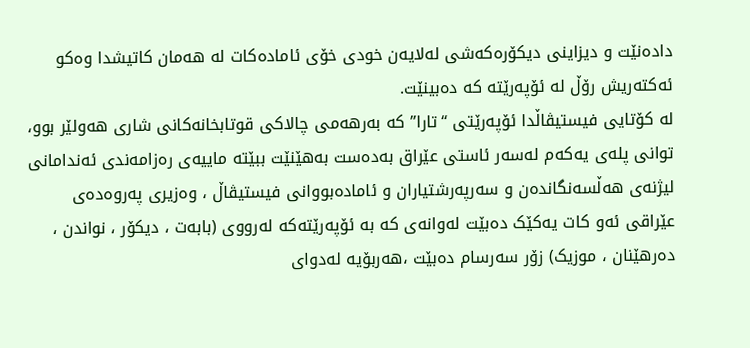دادەنێت و دیزاینی دیکۆرەکەشی لەلایەن خودی خۆی ئامادەکات لە هەمان کاتیشدا وەکو ئەکتەریش رۆڵ لە ئۆپەرێتە کە دەبینێت.
لە کۆتایی فیستیڤاڵدا ئۆپەرێتی “تارا” کە بەرهەمی چالاکی قوتابخانەکانی شاری هەولێر بوو، توانی پلەی یەکەم لەسەر ئاستی عێراق بەدەست بەهێنێت ببێتە ماییەی رەزامەندی ئەندامانی لیژنەی هەڵسەنگاندەن و سەرپەرشتیاران و ئامادەبووانی فیستیڤاڵ ، وەزیری پەروەدەی عێراقی ئەو کات یەکێک دەبێت لەوانەی کە بە ئۆپەرێتەکە لەرووی (بابەت ، دیکۆر ، نواندن ، دەرهێنان ، موزیک) زۆر سەرسام دەبێت ،هەربۆیە لەدوای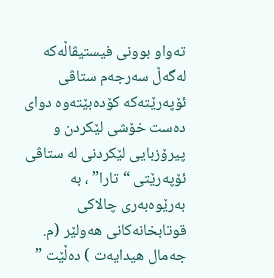تەواو بوونی فیستیڤاڵەکە لەگەڵ سەرجەم ستاڤی ئۆپەرێتەکە کۆدەبێتەوە دوای دەست خۆشی لێکردن و پیرۆزبایی لێکردنی لە ستاڤی ئۆپەرێتی “تارا” ، بە بەرێوەبەری چالاکی قوتابخانەکانی هەولێر (م. جەمال هیدایەت ) دەڵێت ”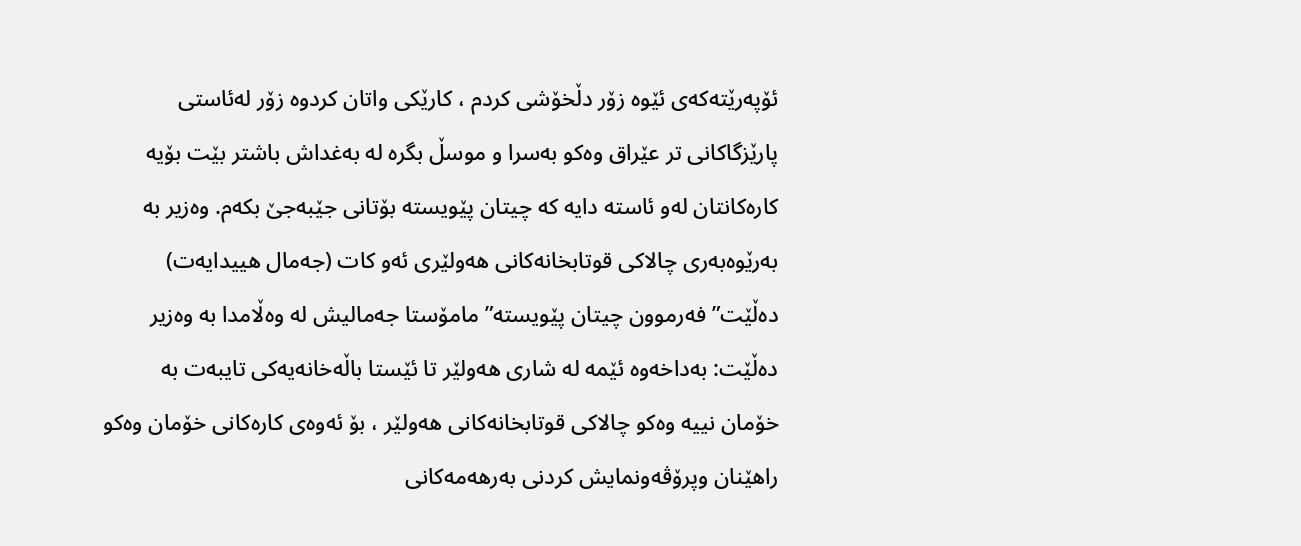ئۆپەرێتەکەی ئێوە زۆر دڵخۆشی کردم ، کارێکی واتان کردوە زۆر لەئاستی پارێزگاکانی تر عێراق وەکو بەسرا و موسڵ بگرە لە بەغداش باشتر بێت بۆیە کارەکانتان لەو ئاستە دایە کە چیتان پێویستە بۆتانی جێبەجێ بکەم. وەزیر بە بەرێوەبەری چالاکی قوتابخانەکانی هەولێری ئەو کات (جەمال هییدایەت) دەڵێت” فەرموون چیتان پێویستە” مامۆستا جەمالیش لە وەڵامدا بە وەزیر دەڵێت: بەداخەوە ئێمە لە شاری هەولێر تا ئێستا باڵەخانەیەکی تایبەت بە خۆمان نییە وەکو چالاکی قوتابخانەکانی هەولێر ، بۆ ئەوەی کارەکانی خۆمان وەکو راهێنان وپرۆڤەونمایش کردنی بەرهەمەکانی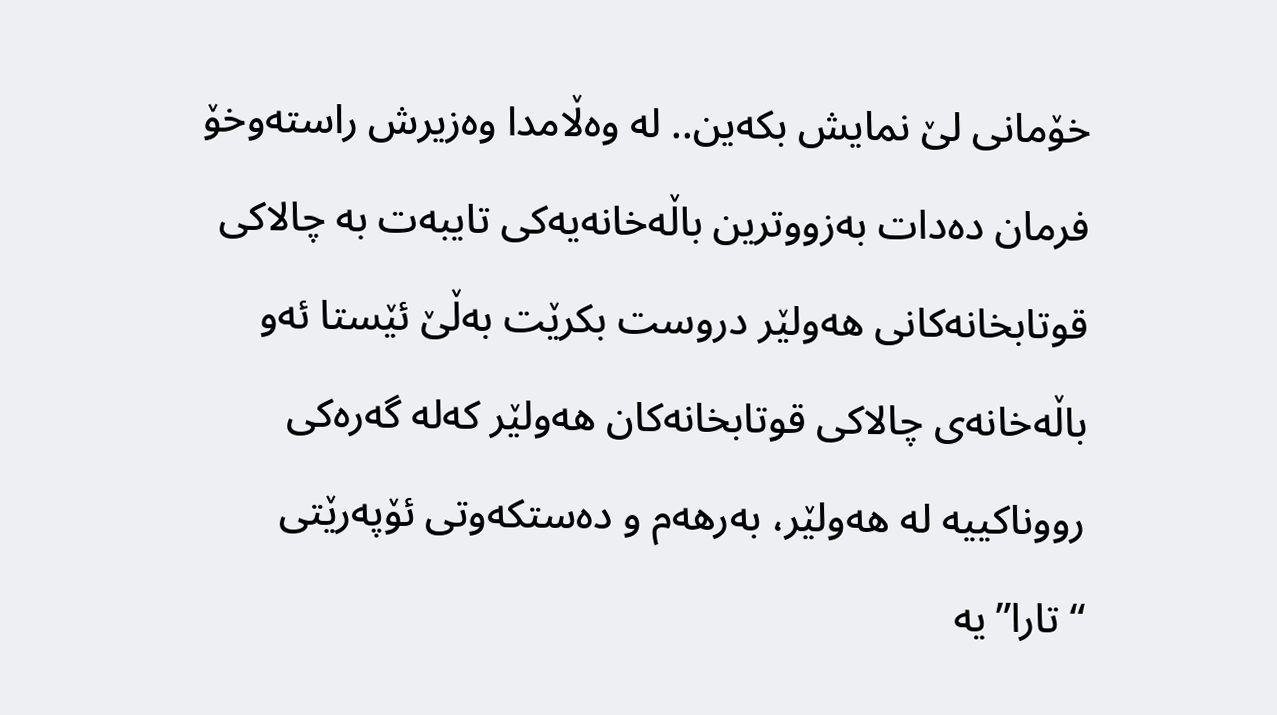خۆمانی لێ نمایش بکەین.. لە وەڵامدا وەزیرش راستەوخۆ فرمان دەدات بەزووترین باڵەخانەیەکی تایبەت بە چالاکی قوتابخانەکانی هەولێر دروست بکرێت بەڵێ ئێستا ئەو باڵەخانەی چالاکی قوتابخانەکان هەولێر کەلە گەرەکی رووناکییە لە هەولێر، بەرهەم و دەستکەوتی ئۆپەرێتی “تارا”یە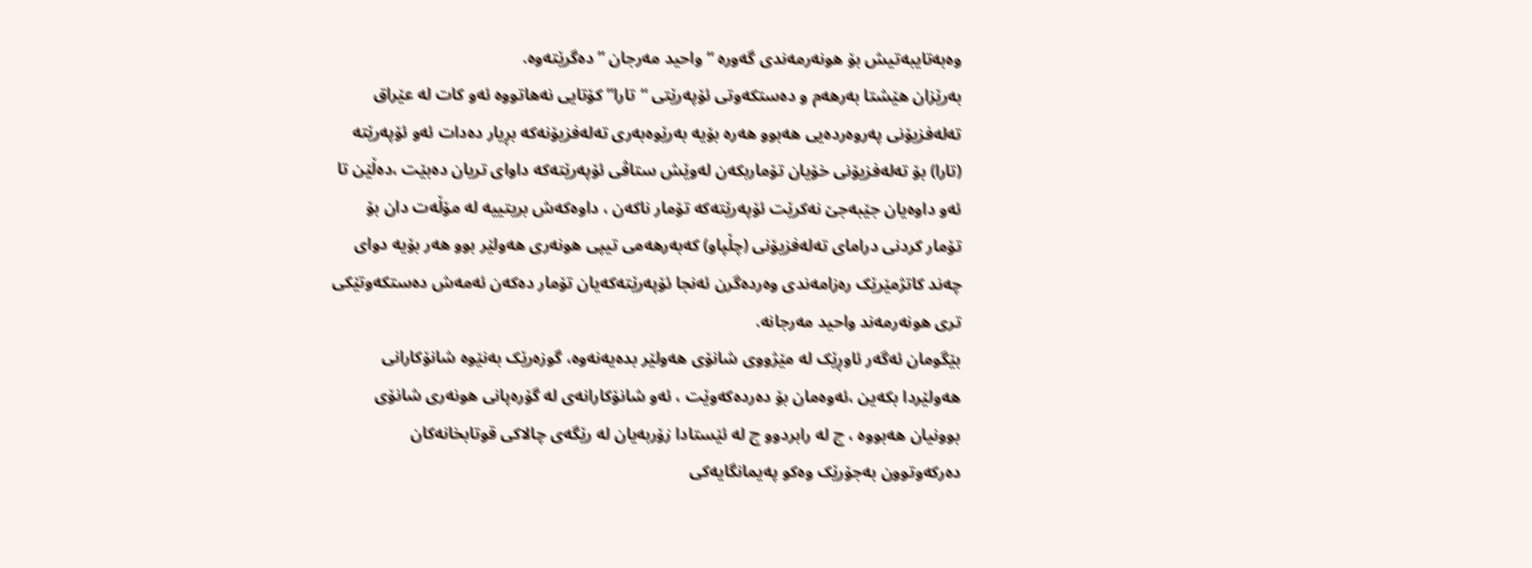وەبەتایبەتیش بۆ هونەرمەندی گەورە “واحید مەرجان ” دەگرێتەوە.
بەرێزان هێشتا بەرهەم و دەستکەوتی ئۆپەرێتی “تارا” کۆتایی نەهاتووە ئەو کات لە عێراق تەلەفزیۆنی پەروەردەیی هەبوو هەرە بۆیە بەرێوەبەری تەلەفزیۆنەکە بڕیار دەدات ئەو ئۆپەرێتە (تارا) بۆ تەلەفزیۆنی خۆیان تۆماربکەن لەوێش ستاڤی ئۆپەرێتەکە داوای تریان دەبێت ،دەڵێن تا ئەو داوەیان جێبەجێ نەکرێت ئۆپەرێتەکە تۆمار ناکەن ، داوەکەش بریتییە لە مۆڵەت دان بۆ تۆمار کردنی درامای تەلەفزیۆنی (چڵپاو) کەبەرهەمی تیپی هونەری هەولێر بوو هەر بۆیە دوای چەند کاتژمێرێک رەزامەندی وەردەگرن ئەنجا ئۆپەرێتەکەیان تۆمار دەکەن ئەمەش دەستکەوتێکی تری هونەرمەند واحید مەرجانە.
بێگومان ئەگەر ئاوڕێک لە مێژووی شانۆی هەولێر بدەیەنەوە، گوزەرێک بەنێوە شانۆکارانی هەولێردا بکەین ،ئەوەمان بۆ دەردەکەوێت ، ئەو شانۆکارانەی لە گۆرەپانی هونەری شانۆی بوونیان هەبووە ، چ لە رابردوو چ لە ئێستادا زۆربەیان لە رێگەی چالاکی قوتابخانەکان دەرکەوتوون بەجۆرێک وەکو پەیمانگایەکی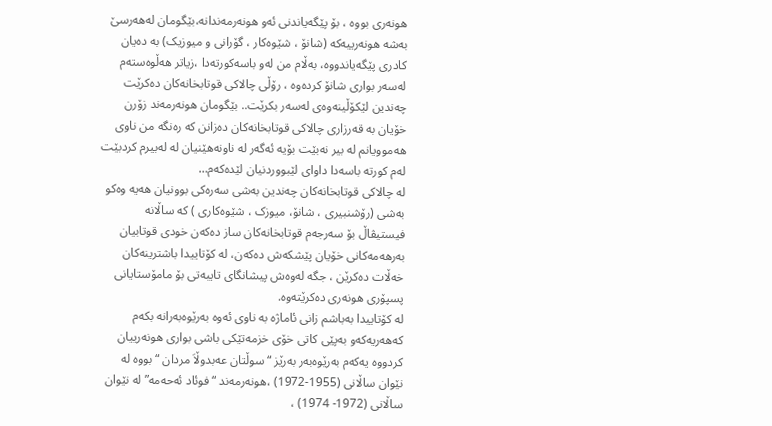هونەری بووە ، بۆ پێگەیاندنی ئەو هونەرمەندانە،بێگومان لەهەرسێ بەشە هونەرییەکە (شانۆ ، شێوەکار ، گۆرانی و میوزیک) بە دەیان کادری پێگەیاندووە، بەڵام من لەو باسەکورتەدا ،زیاتر هەڵوەستەم لەسەر بواری شانۆ کردەوە ، رۆڵی چالاکی قوتابخانەکان دەکرێت چەندین لێکۆڵینەوەی لەسەر بکرێت.. بێگومان هونەرمەند زۆرن خۆیان بە قەرزاری چالاکی قوتابخانەکان دەزانن کە رەنگە من ناوی هەموویانم لە بیر نەبێت بۆیە ئەگەر لە ناونەهێنیان لە لەبیرم کردبێت لەم کورتە باسەدا داوای لێبووردنیان لێدەکەم…
لە چالاکی قوتابخانەکان چەندین بەشی سەرەکی بوونیان هەیە وەکو بەشی (رۆشنبیری ، شانۆ، میوزک ، شێوەکاری ) کە ساڵانە فیستیڤاڵ بۆ سەرجەم قوتابخانەکان ساز دەکەن خودی قوتابیان بەرهەمەکانی خۆیان پێشکەش دەکەن، لە کۆتاییدا باشترینەکان خەڵات دەکرێن ، جگە لەوەش پیشانگای تایبەتی بۆ مامۆستایانی پسپۆری هونەری دەکرێتەوە.
لە کۆتاییدا بەباشم زانی ئاماژە بە ناوی ئەوە بەرێوەبەرانە بکەم کەهەریەکەو بەپێی کاتی خۆی خزمەتێکی باشی بواری هونەرییان کردووە یەکەم بەرێوەبەر بەرێز “سوڵتان عەبدوڵاَ مردان “بووە لە نێوان ساڵانی (1955-1972) ،هونەرمەند “فوئاد ئەحەمە” لە نێوان ساڵانی (1972- 1974) ،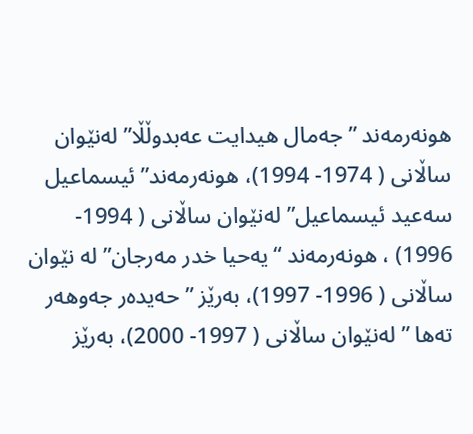هونەرمەند ” جەمال هیدایت عەبدوڵڵا” لەنێوان ساڵانی ( 1974- 1994)، هونەرمەند” ئیسماعیل سەعید ئیسماعیل” لەنێوان ساڵانی ( 1994- 1996) ، هونەرمەند “یەحیا خدر مەرجان” لە نێوان ساڵانی ( 1996- 1997)، بەرێز ” حەیدەر جەوهەر تەها ” لەنێوان ساڵانی ( 1997- 2000)، بەرێز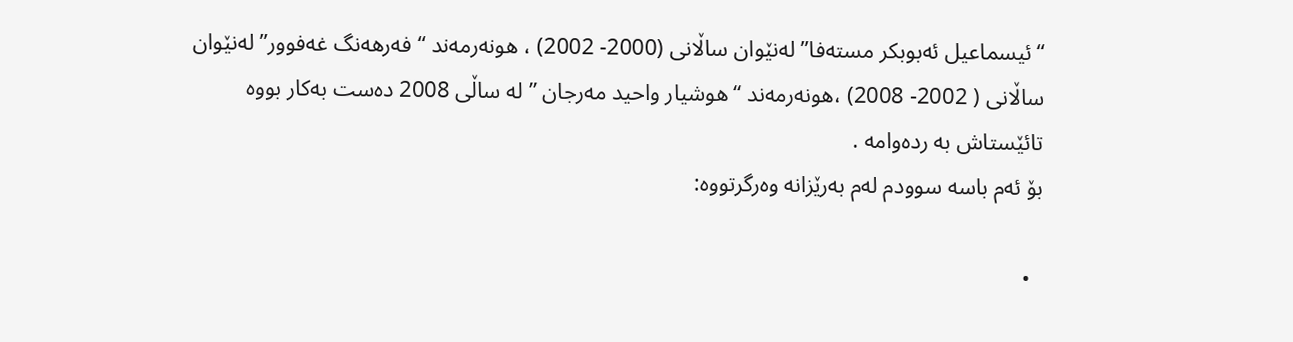“ئیسماعیل ئەبوبکر مستەفا” لەنێوان ساڵانی (2000- 2002) ، هونەرمەند “فەرهەنگ غەفوور” لەنێوان ساڵانی ( 2002- 2008) ،هونەرمەند “هوشیار واحید مەرجان ” لە ساڵی 2008 دەست بەکار بووە تائێستاش بە ردەوامە .
بۆ ئەم باسە سوودم لەم بەرێزانە وەرگرتووە:

  •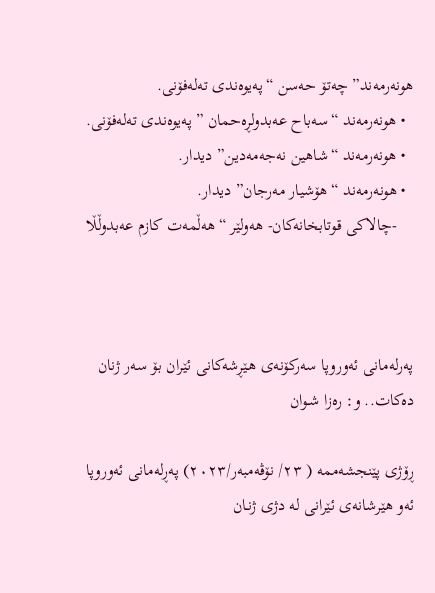هونەرمەند” چەتۆ حەسن “پەیوەندی تەلەفۆنی.
  • هونەرمەند “سەباح عەبدولڕەحمان ” پەیوەندی تەلەفۆنی.
  • هونەرمەند “شاهین نەجەمەدین” دیدار.
  • هونەرمەند “هۆشیار مەرجان” دیدار.
    -چالاکی قوتابخانەکان- هەولێر “هەڵمەت کازم عەبدوڵڵا



پەرلەمانی ئەوروپا سەرکۆنەی هـێڕشەکانی ئێران بۆ سەر ژنان دەکات.. و: رەزا شـوان

ڕۆژی پێنجشەممە ( ٢٣/ نۆڤەمبەر/٢٠٢٣) پەڕلەمانی ئەوروپا ئەو هێرشانەی ئێرانی لە دژی ژنـان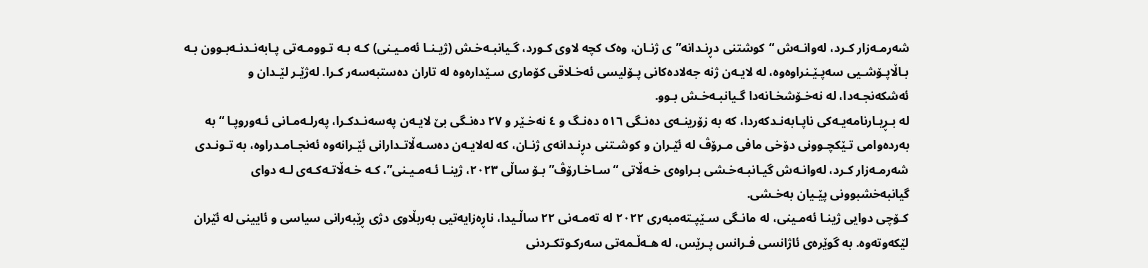شەرمـەزار کـرد، لەوانـەش “کوشتنی دڕنـدانە”ی ژنـان، وەک کچە لاوی کـورد، گـیانبـەخـش (ژیـنـا ئەمـیـنی) کـە بـە تـوومـەتی پـابەنـدنـەبـوون بـە بـاڵاپـۆشـیی سەپـێـنراوەوە، لە لایـەن ژنە جەلادەکانی پـۆلیسی ئەخـلاقی کۆماری سـێدارەوە لە تاران دەستبەسەر کـرا. لەژێـر لێـدان و ئەشکەنجـەدا، لە نەخـۆشخـانەدا گـیانبـەخـش بـوو.
لە بـڕیـارنامەیـەکی ناپـابەنـدکەردا، کە بە زۆرینـەی دەنـگی ٥١٦ دەنـگ و ٤ نەخـێر و ٢٧ دەنـگی بێ لایـەن پەسەنـدکـرا، پەرلـەمـانی ئـەوروپـا “ بە بەردەوامی تـێکچـوونی دۆخی مافی مـرۆڤ لە ئێـران و کوشـتنی دڕنـدانەی ژنـان، کە لەلایـەن دەسـەڵاتـدارانی ئێـرانەوە ئەنجـامـدراوە، بە تـونـدی شەرمـەزار کـرد، لەوانـەش گیـانبـەخـشی بـراوەی خـەڵاتی “سـاخـارۆڤ” بـۆ ساڵی ٢٠٢٣، ژینـا ئـەمـیـنی”، کـە خـەڵاتـەکـەی لـە دوای گیانبەخشبوونی پێـیان بەخـشی.
کـۆچی دوایی ژینـا ئەمـینی، لە مانـگی سـێپـتەمبەری ٢٠٢٢ لە تەمـەنی ٢٢ ساڵـیدا، ناڕەزایەتیی بەربڵاوی دژی ڕێبەرانی سیاسی و ئایینی لە ئێران لێکەوتەوە. بە گوێرەی ئاژانسی فـرانس پـرێس، لە هـەڵـمەتی سەرکـوتکـردنی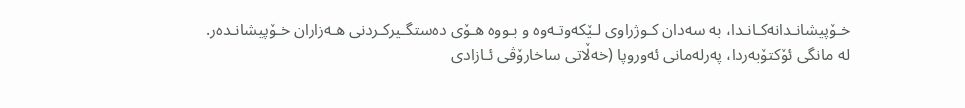خـۆپیشانـدانەکـانـدا، بە سەدان کـوژراوی لـێکەوتـەوە و بـووە هـۆی دەستگـیرکـردنی هـەزاران خـۆپیشانـدەر.
لە مانگی ئۆکتۆبەردا، پەرلەمانی ئەوروپا (خەڵاتی ساخارۆڤی ئـازادی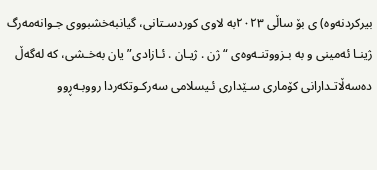بیرکردنەوە) ی بۆ ساڵی ٢٠٢٣بە لاوی کوردسـتانی، گیانبەخشبووی جـوانەمەرگ ژینـا ئەمینی و بە بـزووتنـەوەی “ژن . ژیـان . ئـازادی” یان بەخـشی، کە لەگەڵ دەسەڵاتـدارانی کۆماری سـێداری ئـیسلامی سەرکـوتکەردا رووبـەڕوو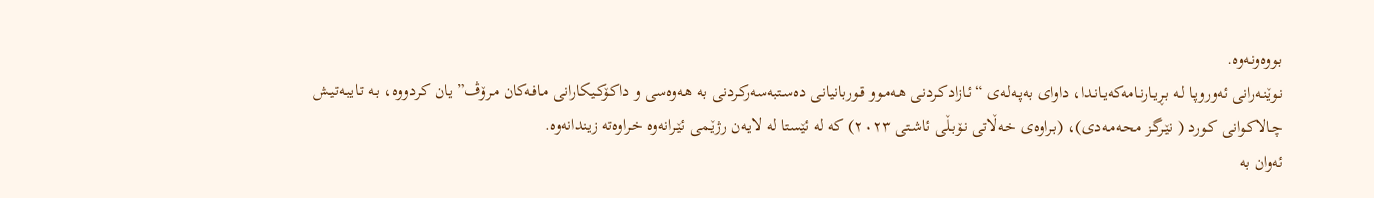بـووەونـەوە.
نـوێنـەرانی ئەوروپـا لـە بـڕیـارنـامەکەیـانـدا، داوای بەپـەلـەی “ئـازادکـردنی هـەمـوو قـوربانیانی دەسـتبەسەرکـردنی بە هـەوەسی و داکـۆکـیکارانی مـافـەکان مـرۆڤ” یان کـردووە، بـە تـایبـەتیـش چـالاکـوانی کـورد ( نێـرگـز محـەمـەدی)، (بـراوەی خـەڵاتی نـۆبـڵی ئاشـتی ٢٠٢٣) کە لە ئێستا لە لایـەن رژێـمی ئێـرانەوە خـراوەتە زیندانەوە.
ئەوان بە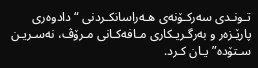تـونـدی سەرکـۆنەی هـەراسانکـردنی “دادوەری پارێـزەر و بەرگـریـکاری مـافەکـانی مـرۆڤ، نەسـریـن سـتۆدە” یـان کـرد.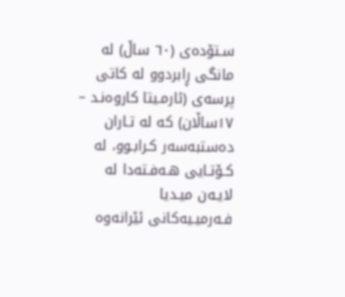سـتۆدەی (٦٠ ساڵ) لە مانگی ڕابردوو لە کاتی پرسەی (ئارمـیتا کاروەنـد – ١٧ساڵان) کە لە تـاران دەستبەسەر کـرابـوو، لە کـۆتـایی هـەفـتەدا لە لایـەن میـدیا فـەرمیـیەکانی ئێرانەوە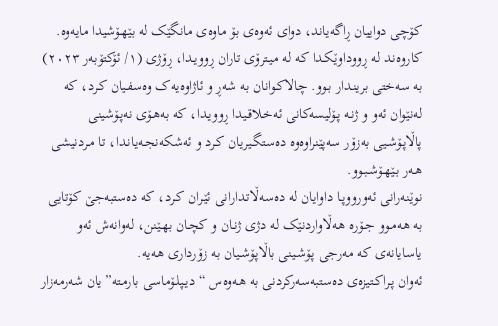کۆچی دواییان ڕاگەیاند، دوای ئەوەی بۆ ماوەی مانگێک لە بێهـۆشیدا مایەوە.
کاروەنـد لە ڕووداوێکـدا کە لە میـترۆی تاران ڕوویـدا، ڕۆژی (١/ ئۆکتۆبەر ٢٠٢٣) بە سەختی برینـدار بـوو. چالاکـوانان بە شەڕ و ئاژاوەیەک وەسفـیان کـرد، کە لەنێوان ئەو و ژنـە پـۆلیسەکانی ئەخـلاقـیدا ڕوویـدا، کە بەهـۆی نەپـۆشینی پاڵاپـۆشـیی بەزۆر سەپێنراوەوە دەستگـیریان کـرد و ئەشکەنجـەیانـدا، تا مـردنیشی هـەر بـێهـۆشـبـوو.
نوێنەرانی ئەورووپـا داوایان لە دەسەڵاتـدارانی ئێـران کـرد، کە دەستبەجێ کۆتایی بە هەمـوو جـۆرە هـەڵاواردنێک لە دژی ژنـان و کچـان بهـێنن، لەوانەش ئەو یاسایانەی کە مەرجی پـۆشـینی باڵاپـۆشـیان بە زۆرداری هـەیە.
ئەوان پـراکـتیزەی دەستبەسەرکردنی بە هـەوەس “دیـپلـۆماسی بارمـتە”یان شەرمەزار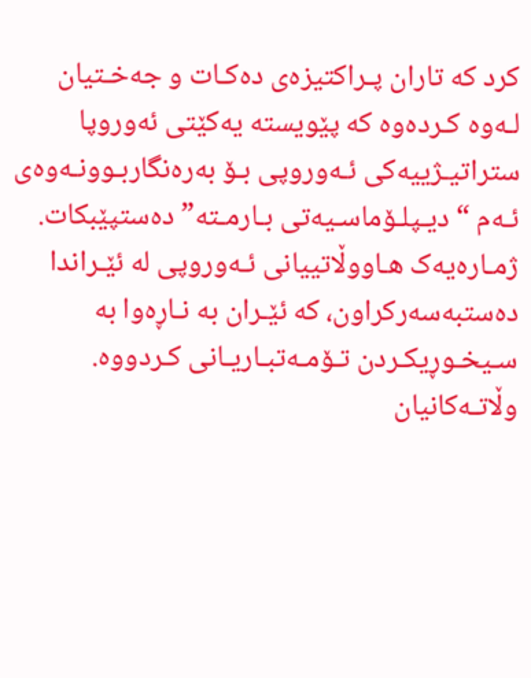کرد کە تاران پـراکتیزەی دەکـات و جەخـتیان لـەوە کـردەوە کە پێویستە یەکێتی ئەوروپا ستراتیـژییەکی ئـەوروپی بـۆ بەرەنگاربـوونـەوەی ئـەم “دیـپلـۆماسـیەتی بـارمـتە” دەستپێبکات.
ژمـارەیەک هـاووڵاتییانی ئـەوروپی لە ئێـراندا دەستبەسەرکراون، کە ئێـران بە نـاڕەوا بە سـیخـوڕیکـردن تـۆمـەتبـاریـانی کـردووە. وڵاتـەکانیان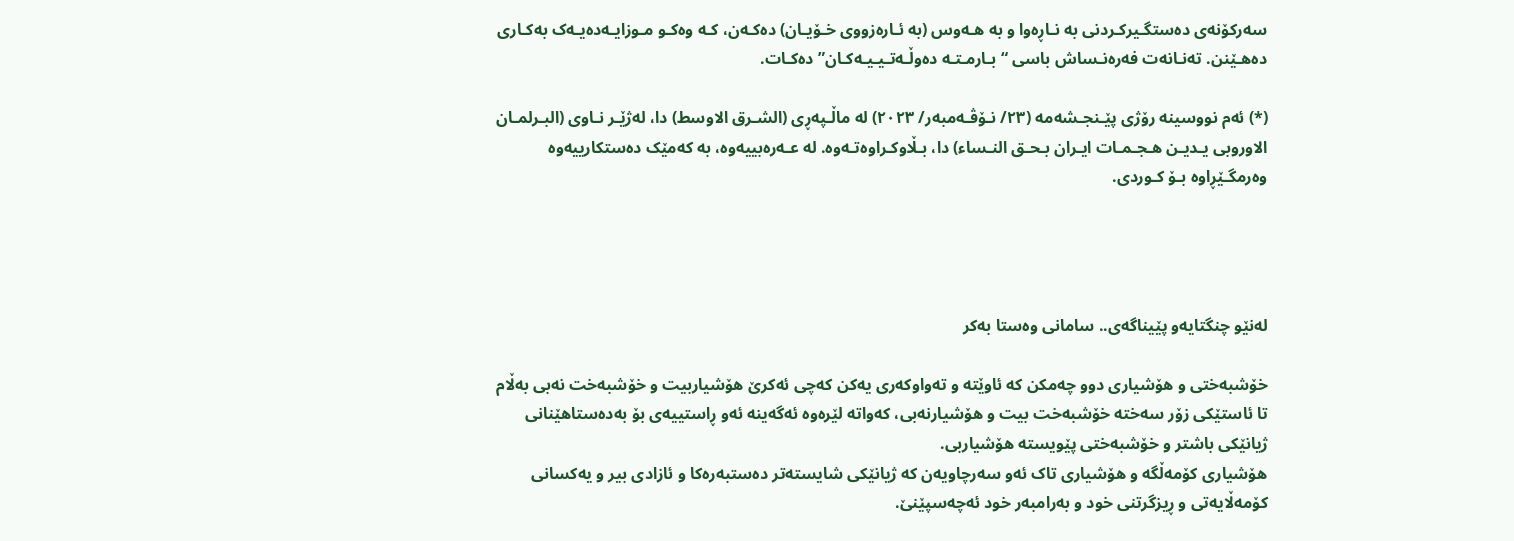سەرکۆنەی دەستگـیرکـردنی بە نـاڕەوا و بە هـەوس (بە ئـارەزووی خـۆیـان) دەکـەن، کـە وەکـو مـوزایـەدەیـەک بەکـاری دەهـێنن. تەنـانەت فەرەنـساش باسی “بـارمـتـە دەوڵـەتـیـیـەکـان” دەکـات.

(*) ئەم نووسینە رۆژی پێـنجـشەمە (٢٣/ نـۆڤـەمبەر/ ٢٠٢٣) لە ماڵـپەڕی (الشـرق الاوسط) دا، لەژێـر نـاوی (البـرلمـان الاوروبی یـدیـن هـجـمـات ایـران بـحـق النـساء) دا، بـڵاوکـراوەتـەوە. لە عـەرەبییەوە، بە کەمێک دەستکارییەوە وەرمگـێڕاوە بـۆ کـوردی.




لەنێو چنگتایەو پێیناگەی.. سامانی وەستا بەکر

خۆشبەختی و هۆشیاری دوو چەمکن کە ئاوێتە و تەواوکەری یەکن کەچی ئەکرێ هۆشیاربیت و خۆشبەخت نەبی بەڵام تا ئاستێکی زۆر سەختە خۆشبەخت بیت و هۆشیارنەبی، کەواتە لێرەوە ئەگەینە ئەو ڕاستییەی بۆ بەدەستاهێنانی ژیانێکی باشتر و خۆشبەختی پێویستە هۆشیاربی.
هۆشیاری کۆمەڵگە و هۆشیاری تاک ئەو سەرچاویەن کە ژیانێکی شایستەتر دەستبەرەکا و ئازادی بیر و یەکسانی کۆمەڵایەتی و ڕیزگرتنی خود و بەرامبەر خود ئەچەسپێنێ.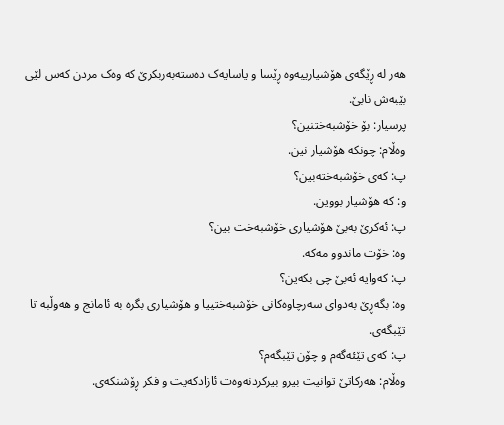هەر لە ڕێگەی هۆشیارییەوە ڕێسا و یاسایەک دەستەبەربکرێ کە وەک مردن کەس لێی بێبەش نابێ.
پرسیار: بۆ خۆشبەختنین؟
وەڵام: چونکە هۆشیار نین.
پ: کەی خۆشبەختەبین؟
و: کە هۆشیار بووین.
پ: ئەکرێ بەبێ هۆشیاری خۆشبەخت بین؟
وە: خۆت ماندوو مەکە.
پ: کەوایە ئەبێ چی بکەین؟
وە: بگەڕێ بەدوای سەرچاوەکانی خۆشبەختییا و هۆشیاری بگرە بە ئامانج و هەوڵبە تا تێبگەی.
پ: کەی تێئەگەم و چۆن تێبگەم؟
وەڵام: هەرکاتێ توانیت بیرو بیرکردنەوەت ئازادکەیت و فکر ڕۆشنکەی.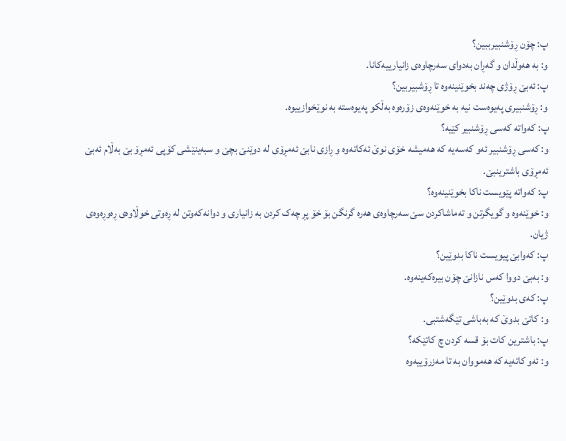پ: چۆن ڕۆشنبیرببین؟
و: بە هەوڵدان و گەڕان بەدوای سەرچاوەی زانیارییەکانا.
پ: ئەبێ ڕۆژی چەند بخوێنینەوە تا ڕۆشبیربین؟
و: ڕۆشنبیری پەیوەست نیە بە خوێنەوەی زۆرەوە بەڵکو پەیوەستە بە نوێخوازییوە.
پ: کەواتە کەسی ڕۆشنبیر کێیە؟
و: کەسی ڕۆشنبیر ئەو کەسەیە کە هەمیشە خۆی نوێ ئەکاتەوە و ڕازی نابێ ئەمڕۆی لە دوێنێ بچێ و سبەینێشی کۆپی ئەمڕۆ بێ بەڵام ئەبێ ئەمڕۆی باشترینبێ.
پ: کەواتە پێویست ناکا بخوێنینەوە؟
و: خوێنەوە و گویگرتن و تەماشاکردن سێ سەرچاوەی هەرە گرنگن بۆ خۆ پڕ چەک کردن بە زانیاری و دوانەکەوتن لە ڕەوتی خوڵاوەی ڕەوڕەوەی ژیان.
پ: کەوابێ پیویست ناکا بدوێین؟
و: بەبێ دووا کەس نازانێ چۆن بیرەکەینەوە.
پ: کەی بدوێین؟
و: کاتێ بدوێ کە بەباشی تێگەشتبی.
پ: باشترین کات بۆ قسە کردن چ کاتێکە؟
و: ئەو کاتەیە کە هەمووان بە تا مەزرۆییەوە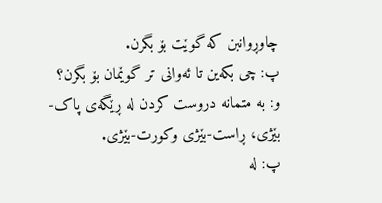چاوڕوانبن کە گوێت بۆ بگرن.
پ: چی بکەین تا ئەوانی تر گوێمان بۆ بگرن؟
و: بە متمانە دروست کردن لە ڕێگەی پاک-بێژی، ڕاست-بێژی وکورت-بێژی.
پ: لە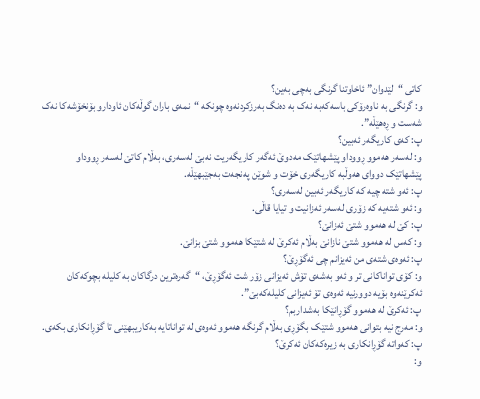کاتی “لێدوان” ئاخاوتنا گرنگی بەچی بەین؟
و: گرنگی بە ناوەرۆکی باسەکەبە نەک بە دەنگ بەرزکردنەوە چونکە “نمەی باران گوڵەکان ئاودارو بۆنخۆشەکا نەک شەست و ڕەهێڵە”.
پ: کەی کاریگەر ئەبین؟
و: لەسەر هەموو ڕووداو پێشهاتێک مەدوێ ئەگەر کاریگەریت نەبێ لەسەری، بەڵام کاتێ لەسەر ڕووداو پێشهاتێک دووای هەوڵبە کاریگەری خۆت و شوێن پەنجەت بەجێبهێڵە.
پ: ئەو شتە چیە کە کاریگەر ئەبین لەسەری؟
و: ئەو شتەیە کە زۆری لەسەر ئەزانیت و تیایا قاڵی.
پ: کێ لە هەموو شتێ ئەزانێ؟
و: کەس لە هەموو شتێ نازانێ بەڵام ئەکرێ لە شتێکا هەموو شتێ بزانێ.
پ: ئەوەی شتەی من ئەیزانم چی ئەگۆڕێ؟
و: کۆی تواناکانی تر و ئەو بەشەی تۆش ئەیزانی زۆر شت ئەگۆڕێ، “گەرەترین درگاکان بە کلیلە بچوکەکان ئەکرێنەوە بۆیە دوورنیە ئەوەی تۆ ئەیزانی کلیلەکەبێ”.
پ: ئەکرێ لە هەموو گۆڕانێکا بەشداربم؟
و: مەرج نیە بتوانی هەموو شتێک بگۆڕی بەڵام گرنگە هەموو ئەوەی لە تواناتایە بەکاریبهێنی تا گۆڕانکاری بکەی.
پ: کەواتە گۆڕانکاری بە زیرەکەکان ئەکرێ؟
و: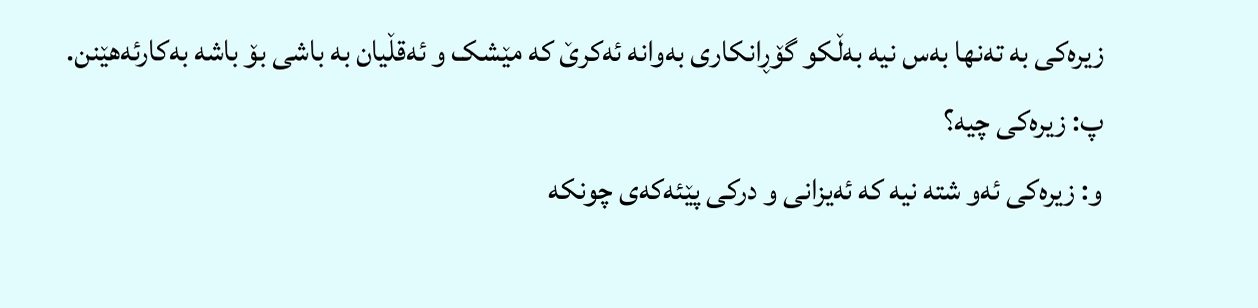زیرەکی بە تەنها بەس نیە بەڵکو گۆڕانکاری بەوانە ئەکرێ کە مێشک و ئەقڵیان بە باشی بۆ باشە بەکارئەهێنن.
پ: زیرەکی چیە؟
و: زیرەکی ئەو شتە نیە کە ئەیزانی و درکی پێئەکەی چونکە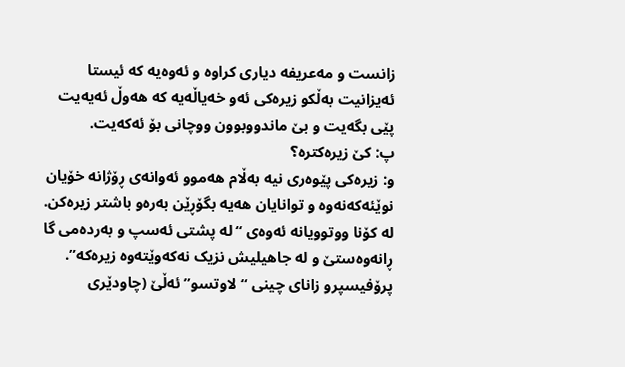زانست و مەعریفە دیاری کراوە و ئەوەیە کە ئیستا ئەیزانیت بەڵکو زیرەکی ئەو خەیاڵەیە کە هەوڵ ئەیەیت پێی بگەیت و بێ ماندووبوون ووچانی بۆ ئەکەیت.
پ: کێ زیرەکترە؟
و: زیرەکی پێوەری نیە بەڵام هەموو ئەوانەی ڕۆژانە خۆیان نوێئەکەنەوە و توانایان هەیە بگۆڕێن بەرەو باشتر زیرەکن. لە کۆنا ووتوویانە ئەوەی “لە پشتی ئەسپ و بەردەمی گا ڕانەوەستێ و لە جاهیلیش نزیک نەکەوێتەوە زیرەکە”.
پرۆفیسپرو زانای چینی “لاوتسو” ئەڵێ (چاودێری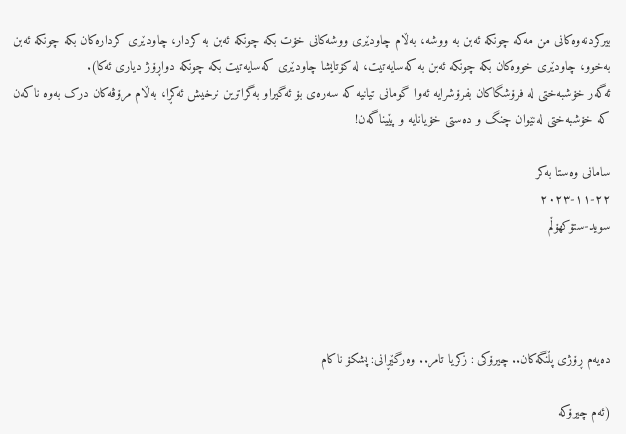بیرکردنەوەکانی من مەکە چونکە ئەبن بە ووشە، بەڵام چاودێری ووشەکانی خۆت بکە چونکە ئەبن بە کردار، چاودێری کردارەکان بکە چونکە ئەبن بەخوو، چاودێری خووەکان بکە چونکە ئەبن بە کەسایەتیت، لە کۆتایشا چاودێری کەسایەتیت بکە چونکە دواڕۆژ دیاری ئەکا).
ئەگەر خۆشبەختی لە فرۆشگاکان بفرۆشرایە ئەوا گومانی تیانیە کە سەرەی بۆ ئەگیراو بەگراترین نرخیش ئەکڕا، بەڵام مرۆڤەکان درک بەوە ناکەن کە خۆشبەختی لەنێوان چنگ و دەستی خۆیانایە و پێیناگەن!

سامانی وەستا بەکر
٢٢-١١-٢٠٢٣
سوید-ستۆکهۆڵم




دەیەم ڕۆژی پڵنگەکان.. چیرۆکی : زکریا تامر.. وەرگێڕانی: پشکۆ ناکام

(ئەم چیرۆکە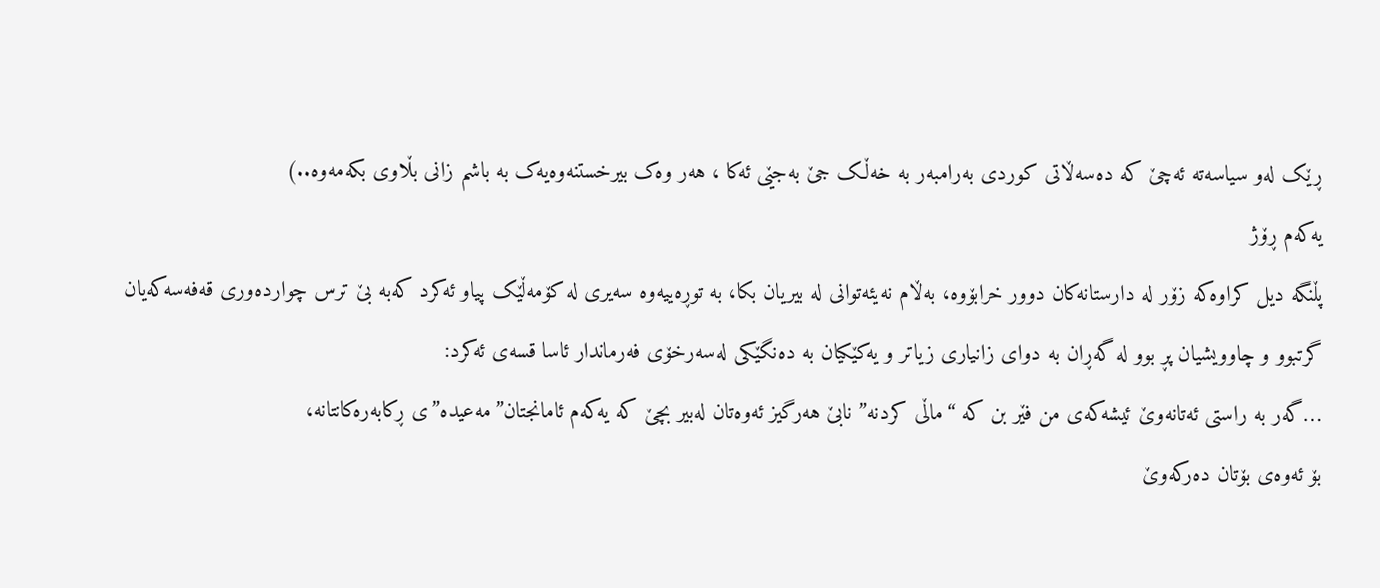ڕێک لەو سیاسەتە ئەچێ کە دەسەڵاتی کوردی بەرامبەر بە خەڵک جێ بەجێی ئەکا ، هەر وەک بیرخستنەوەیەک بە باشم زانی بڵاوی بکەمەوە..)
یەکەم ڕۆژ
پڵنگە دیل کراوەکە زۆر لە دارستانەکان دوور خرابۆوە، بەڵام نەیئەتوانی لە بیریان بکا، بە توڕەییەوە سەیری لە کۆمەڵێک پیاو ئەکرد کەبە بێ ترس چواردەوری قەفەسەکەیان گرتبوو و چاوویشیان پڕ بوو لە گەڕان بە دوای زانیاری زیاتر و یەکێکیان بە دەنگێکی لەسەرخۆی فەرماندار ئاسا قسەی ئەکرد:
…گەر بە راستی ئەتانەوێ ئیشەکەی من فێر بن کە “ماڵی کردنە” نابێ هەرگیز ئەوەتان لەبیر بچێ کە یەکەم ئامانجتان”مەعیدە”ی ڕکابەرەکانتانە،
بۆ ئەوەی بۆتان دەرکەوێ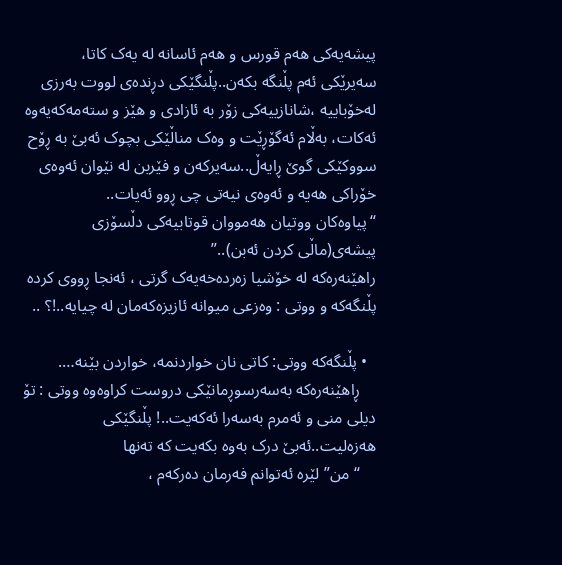پیشەیەکی هەم قورس و هەم ئاسانە لە یەک کاتا،
سەیرێکی ئەم پڵنگە بکەن..پڵنگێکی دڕندەی لووت بەرزی لەخۆباییە ،شانازییەکی زۆر بە ئازادی و هێز و ستەمەکەیەوە ئەکات، بەڵام ئەگۆڕێت و وەک مناڵێکی بچوک ئەبێ بە ڕۆح سووکێکی گوێ ڕایەڵ..سەیرکەن و فێربن لە نێوان ئەوەی خۆراکی هەیە و ئەوەی نیەتی چی ڕوو ئەیات..
“پیاوەکان ووتیان هەمووان قوتابیەکی دڵسۆزی پیشەی(ماڵی کردن ئەبن)..”
راهێنەرەکە لە خۆشیا زەردەخەیەک گرتی ، ئەنجا ڕووی کردە پڵنگەکە و ووتی : وەزعی میوانە ئازیزەکەمان لە چیایە..!؟ ..

  • پڵنگەکە ووتی: كاتی نان خواردنمە، خواردن بێنە….
    ڕاهێنەرەکە بەسەرسوڕمانێکی دروست کراوەوە ووتی : تۆ دیلی منی و ئەمرم بەسەرا ئەکەیت..! پڵنگێکی هەزەلیت..ئەبێ درک بەوە بکەیت کە تەنها
    “من” لێرە ئەتوانم فەرمان دەرکەم ،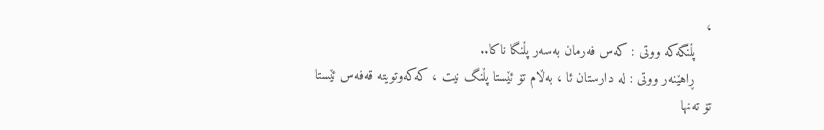،
    پڵنگەکە ووتی : كەس فەرمان بەسەر پڵنگا ناکا..
    ڕاهێنەر ووتی : لە دارستان ئا ، بەڵام تۆ ئێستا پڵنگ نیت ، کەکەوتویتە قەفەس ئێستا تۆ تەنها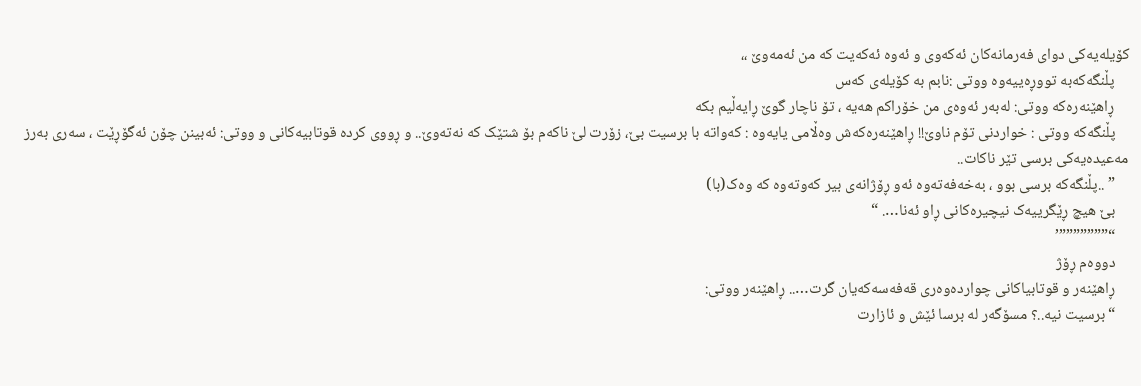کۆیلەیەکی دوای فەرمانەکان ئەکەوی و ئەوە ئەکەیت کە من ئەمەوێ ،،
    پڵنگەکەبە تووڕەییەوە ووتی :نابم بە کۆیلەی کەس
    ڕاهێنەرەکە ووتی: لەبەر ئەوەی من خۆراکم هەیە ، تۆ ناچار گوێ ڕایەڵیم بکە
    پڵنگەکە ووتی : خواردنی تۆم ناوێ!! ڕاهێنەرەکەش وەڵامی یایەوە : كەواتە با برسیت بێ، زۆرت لێ ناکەم بۆ شتێک کە نەتەوێ.. و ڕووی کردە قوتابیەکانی و ووتی: ئەبینن چۆن ئەگۆڕێت ، سەری بەرز مەعیدەیەکی برسی تێر ناکات..
    ” ..پڵنگەکە برسی بوو ، بەخەفەتەوە ئەو ڕۆژانەی بیر کەوتەوە کە وەک(با)
    بێ هیچ ڕێگرییەک نیچیرەکانی ڕاو ئەنا…. “
    “”””””””’
    دووەم ڕۆژ
    ڕاهێنەر و قوتابیاکانی چواردەوەری قەفەسەکەیان گرت….. ڕاهێنەر ووتی:
    “برسیت نیە..؟ مسۆگەر لە برسا ئێش و ئازارت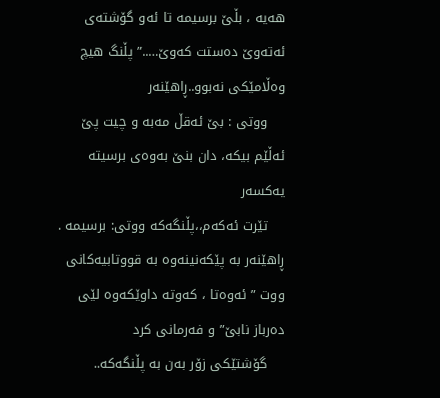هەیە ، بڵێ برسیمە تا ئەو گۆشتەی ئەتەوێ دەستت کەوێ…..” پڵنگ هیچ وەڵامێکی نەبوو..ڕاهێنەر
    ووتی : بێ ئەقڵ مەبە و چیت پێ ئەڵێم بیکە، دان بنێ بەوەی برسیتە یەکسەر
    تێرت ئەکەم،،پڵنگەکە ووتی: برسیمە . ڕاهێنەر بە پێکەنینەوە بە قووتابیەکانی ووت ” ئەوەتا ، کەوتە داوێکەوە لێی دەرباز نابێ” و فەرمانی کرد
    گۆشتێکی زۆر بەن بە پڵنگەکە..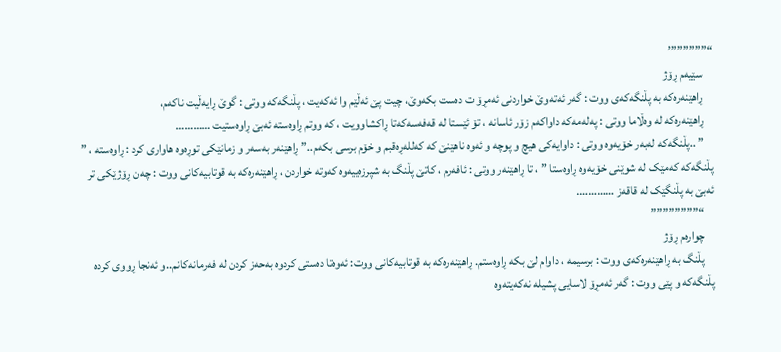“””””””’
    سێیەم ڕۆژ
    ڕاهێنەرەکە بە پڵنگەکەی ووت : گەر ئەتەوێ خواردنی ئەمڕۆ ت دەست بکەوێ، چیت پێ ئەڵێم وا ئەکەیت ، پڵنگەکە ووتی : گوێ ڕایەڵیت ناکەم،
    ڕاهێنەرەکە لە وەڵاما ووتی : پەلەمەکە داواکەم زۆر ئاسانە ، تۆ ئێستا لە قەفەسەکەتا ڕاکشاوویت ، کە ووتم ڕاوەستە ئەبێ ڕاوەستیت …………
    ” ..پڵنگەکە لەبەر خۆیەوە ووتی : داوایەکی هیچ و پوچە و ئەوە ناهێنێ کە کەللەڕەقبم و خۆم برسی بکەم..” ڕاهێنەر بەسەر و زمانێکی توڕەوە هاواری کرد : ڕاوەستە ، ” پڵنگەکە کەمێک لە شوێنی خۆیەوە ڕاوەستا ” ، تا ڕاهێنەر ووتی : ئافەرم ، کاتێ پڵنگ بە شپرزەییەوە کەوتە خواردن ، ڕاهێنەرەکە بە قوتابیەکانی ووت : چەن ڕۆژێکی تر ئەبێ بە پڵنگێک لە قاقەز ………….
    “””””””””
    چوارەم ڕۆژ
    پڵنگ بە ڕاهێنەرەکەی ووت : برسیمە ، داوام لێ بکە ڕاوەستم. ڕاهێنەرەکە بە قوتابیەکانی ووت: ئەوەتا دەستی کردوە بەحەز کردن لە فەرمانەکانم..و ئەنجا ڕووی کردە پڵنگەکە و پێی ووت : گەر ئەمڕۆ لاسایی پشیلە نەکەیتەوە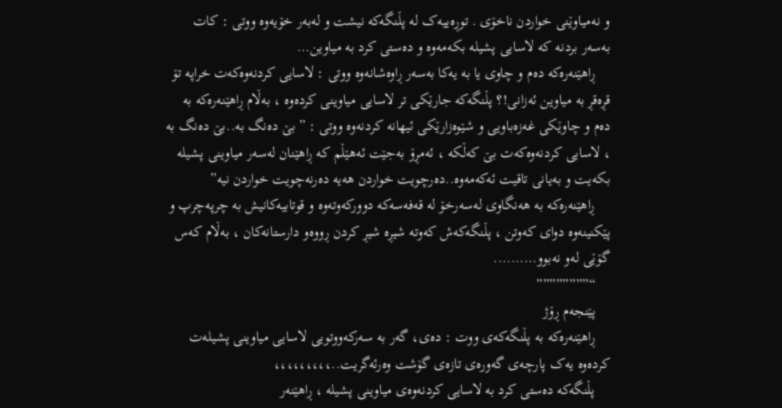و نەمیاوێنی خواردن ناخۆی . توڕەییەک لە پڵنگەکە نیشت و لەبەر خۆیەوە ووتی : كات بەسەر بردنە کە لاسایی پشیلە بکەمەوە و دەستی کرد بە میاوین…
    ڕاهێنەرەکە دەم و چاوی یا بە یەکا بەسەر ڕاوەشانەوە ووتی : لاسایی کردنەوەکەت خراپە تۆ قڕەقڕ بە میاوین ئەزانی!؟ پڵنگەکە جارێکی تر لاسایی میاوینی کردەوە ، بەڵام ڕاهێنەرەکە بە دەم و چاوێکی غەزەباویی و شێوەزارێکی ئیهانە کردنەوە ووتی : ” بێ دەنگ بە..بێ دەنگ بە ، لاسایی کردنەوەکەت بێ کەڵکە ، ئەمڕۆ بەجێت ئەهێڵم کە ڕاهێنان لەسەر میاوینی پشیلە بکەیت و بەیانی تاقیت ئەکەمەوە..دەرچویت خواردن هەیە دەرنەچویت خواردن نیە”
    ڕاهێنەرەکە بە هەنگاوی لەسەرخۆ لە قەفەسەکە دوورکەوتەوە و قوتابیەکانیش بە چرپەچرپ و پێکنینەوە دوای کەوتن ، پڵنگەکەش کەوتە شیڕە شیڕ کردن ڕووەو دارستانەکان ، بەڵام کەس گۆێی لەو نەبوو……….
    “””””””””
    پێنجەم ڕۆژ
    ڕاهێنەرەکە بە پڵنگەکەی ووت : دەی، گەر بە سەرکەووتویی لاسایی میاوینی پشیلەت کردەوە یەک پارچەی گەورەی تازەی گۆشت وەرئەگریت..،،،،،،،،،
    پڵنگەکە دەستی کرد بە لاسایی کردنەوەی میاوینی پشیلە ، ڕاهێنەر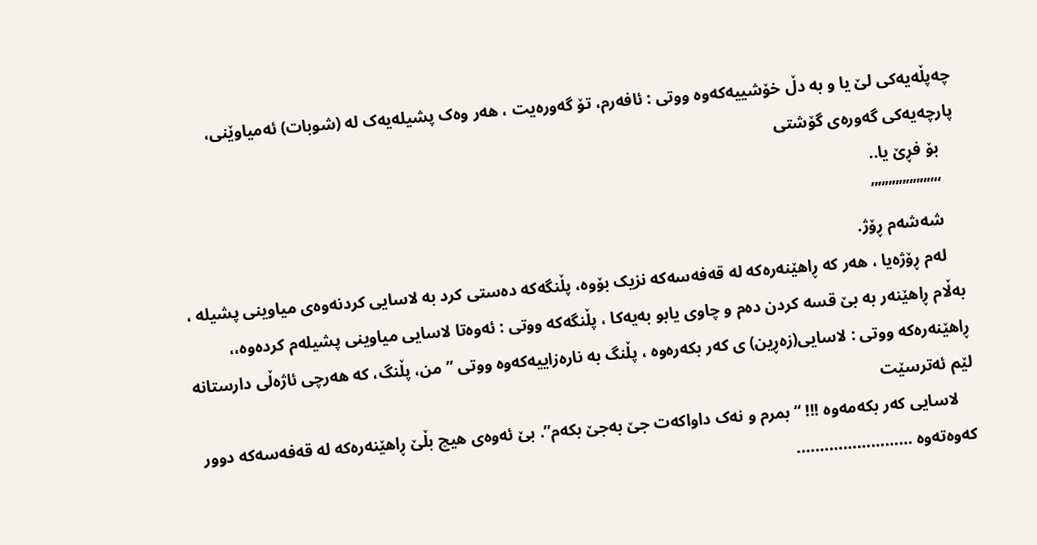چەپڵەیەکی لێ یا و بە دڵ خۆشییەکەوە ووتی : ئافەرم، تۆ گەورەیت ، هەر وەک پشیلەیەک لە (شوبات) ئەمیاوێنی، پارچەیەکی گەورەی گۆشتی
    بۆ فڕێ یا..
    “”””””””””
    شەشەم ڕۆژ.
    لەم ڕۆژەیا ، هەر کە ڕاهێنەرەکە لە قەفەسەکە نزیک بۆوە، پڵنگەکە دەستی کرد بە لاسایی کردنەوەی میاوینی پشیلە ، بەڵام ڕاهێنەر بە بێ قسە کردن دەم و چاوی یابو بەیەکا ، پڵنگەکە ووتی : ئەوەتا لاسایی میاوینی پشیلەم کردەوە،، ڕاهێنەرەکە ووتی : لاسایی(زەڕین) ی کەر بکەرەوە ، پڵنگ بە نارەزاییەکەوە ووتی ” من، پڵنگ، کە هەرچی ئاژەڵی دارستانە لێم ئەترسێت
    لاسایی کەر بکەمەوە !!! “بمرم و نەک داواکەت جێ بەجێ بکەم”. بێ ئەوەی هیچ بڵێ ڕاهێنەرەکە لە قەفەسەکە دوور کەوەتەوە …………………….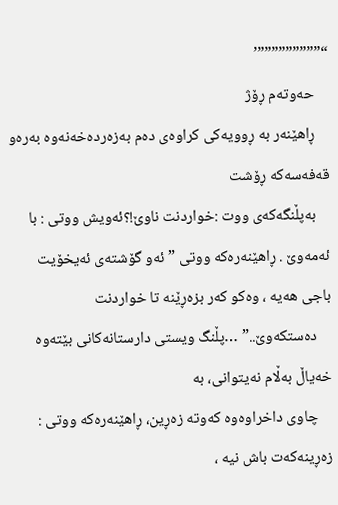“”””””””””’
    حەوتەم ڕۆژ
    ڕاهێنەر بە ڕوویەکی کراوەی دەم بەزەردەخەنەوە بەرەو قەفەسەکە ڕۆشت
    بەپڵنگەکەی ووت :خواردنت ناوێ!؟ئەویش ووتی : با ئەمەوێ . ڕاهێنەرەکە ووتی ” ئەو گۆشتەی ئەیخۆیت باجی هەیە ، وەکو کەر بزەڕێنە تا خواردنت
    دەستکەوێ..” …پڵنگ ویستی دارستانەکانی بێتەوە خەیاڵ بەڵام نەیتوانی، بە
    چاوی داخراوەوە کەوتە زەڕین، ڕاهێنەرەکە ووتی : زەڕینەکەت باش نیە ،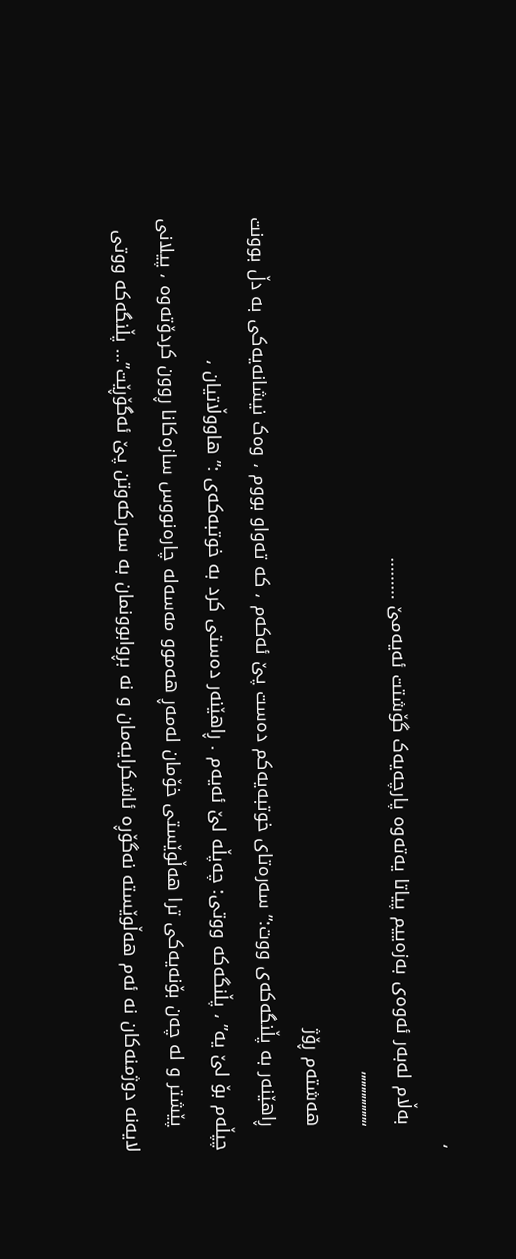،
    بەڵام لەبەر ئەوەی بەزەییم پیاتا یەتەوە پارچەیەک گۆشتت ئەیەمێ ………
    “””””””””
    هەشتەم ڕۆژ
    ڕاهێنەر بە پڵنگەکەی ووت:” سەرەتای خوتبەیەکم دەست پێ ئەکەم ، کە تەواو بووم ، وەک نیشانەیەکی بە دڵ بوونت چپڵەم بۆ لێ یە” ، پڵنگەکە ووتی: چەپڵە لێ ئەیەم . ڕاهێنەر دەستی کرد بە خوتبەکەی :” هاووڵاتیان ،
    پێشتر و لە چەن بۆنەیەکی ترا هەڵوێستی خۆمان لەمەڕ هەموو مەسەلە چارەنووس سازەکانا ڕوون کردۆتەوە ، پیلانی لایەنە دوژمنەکان نە ئەم هەڵوێستە نەگۆڕە ئاشکرایەمان و نە بڕوابوونمان بە سەرکەوتن پێ ئەگۆڕێت”… پڵنگەکە ووتی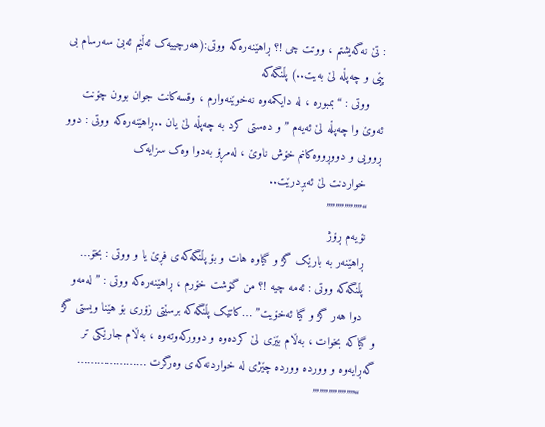: تێ نەگەیشتم ، ووتت چی !؟ ڕاهێنەرەکە ووتی:(هەرچییەک ئەڵێم ئەبێ سەرسام بی پێی و چەپڵە لێ بەیت..) پڵنگەکە
    ووتی : “بمبورە ، لە دایکمەوە نەخوێنەوارم ، وقسەکانت جوان بوون چۆنت ئەوێ وا چەپڵە لێ ئەیەم ” و دەستی کرد بە چەپڵە لێ یان ..ڕاهێنەرەکە ووتی : دوو ڕوویی و دووڕووەکانم خۆش ناوێ ، لەمڕۆ بەدوا وەک سزایەک
    خواردنت لێ ئەبڕدرێت..
    “””””””””
    نۆیەم ڕۆژ
    ڕاهێنەر بە بارێک گژ و گیاوە هات و بۆ پڵنگەکەی فڕێ یا و ووتی : بخۆ…
    پڵنگەکە ووتی : ئەمە چیە !؟ من گۆشت خۆرم ، ڕاهێنەرەکە ووتی : ” لەمەو
    دوا هەر گژ و گیا ئەخۆیت” …کاتێک پڵنگەکە برسێتی زۆری بۆ هێنا ویستی گژ و گیاکە بخوات ، بەڵام بێزی لێ کردەوە و دوورکەوتەوە ، بەڵام جارێکی تر گەڕایەوە و ووردە ووردە چێژی لە خواردنەکەی وەرگرت …………………
    “”””””””””’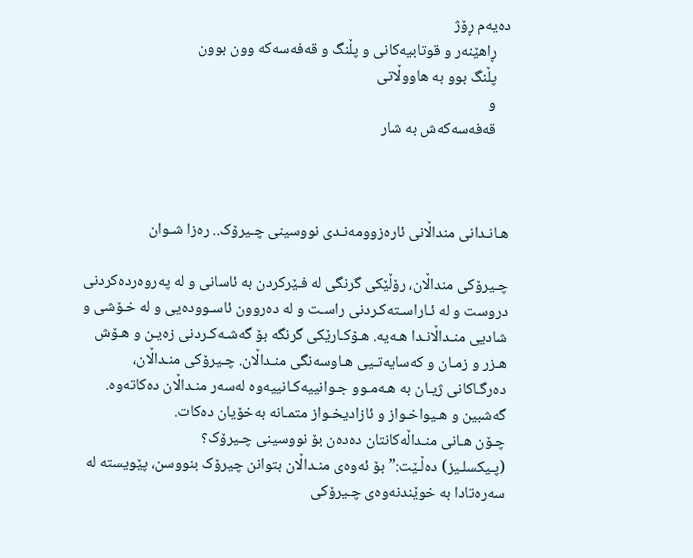دەیەم ڕۆژ
    ڕاهێنەر و قوتابیەکانی و پڵنگ و قەفەسەکە وون بوون
    پڵنگ بوو بە هاووڵاتی
    و
    قەفەسەکەش بە شار



هـانـدانی منداڵانی ئارەزوومەنـدی نووسینی چـیرۆک.. رەزا شـوان

چـیرۆکی منداڵان، رۆڵێکی گرنگی لە فـێرکردن بە ئاسانی و لە پەروەردەکردنی دروست و لە ئـاراسـتەکـردنی راسـت و لە دەروون ئاسـوودەیی و لە خـۆشی و شادیی منـداڵانـدا هـەیە. هـۆکـارێکی گرنگە بۆ گەشـەکـردنی زەیـن و هـۆش هـزر و زمـان و کەسایەتـیی هـاوسەنگی منـداڵان. چـیرۆکی منـداڵان، دەرگـاکانی ژیـان بە هـەمـوو جـوانییەکـانییەوە لەسەر منـداڵان دەکاتەوە. گەشبین و هـیواخـواز و ئازادیخـواز متمـانە بەخۆیان دەکات.
چـۆن هـانی منـداڵەکانتان دەدەن بۆ نووسینی چـیرۆک؟
(پـیکسلـیز) دەڵـێت:”بۆ ئەوەی منـداڵان بتوانن چیرۆک بنووسن، پێویستە لە سەرەتادا بە خوێندنەوەی چـیرۆکی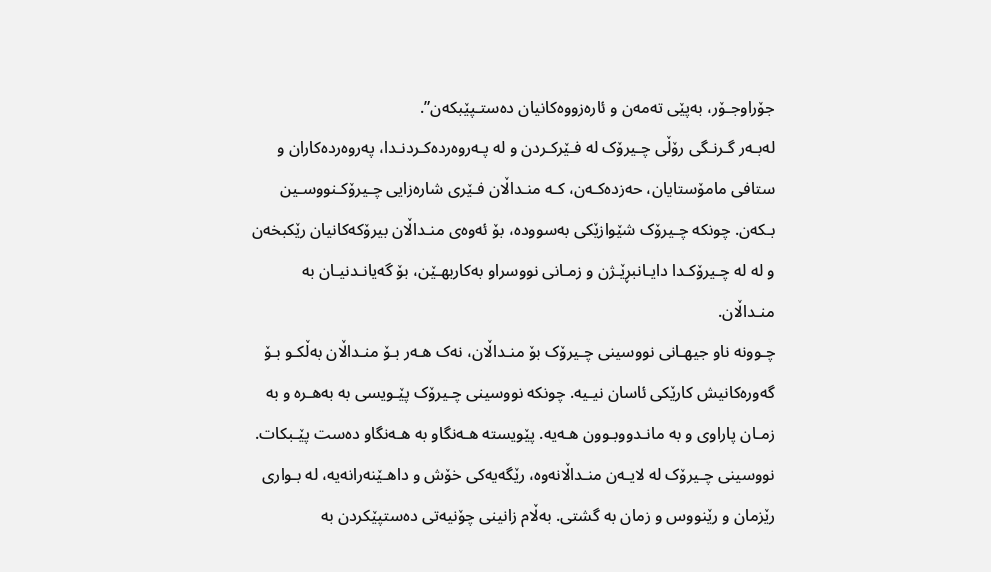جۆراوجـۆر، بەپێی تەمەن و ئارەزووەکانیان دەستـپێبکەن”.
لەبـەر گـرنـگی رۆڵی چـیرۆک لە فـێرکـردن و لە پـەروەردەکـردنـدا، پەروەردەکاران و ستافی مامۆستایان، حەزدەکـەن، کـە منـداڵان فـێری شارەزایی چـیرۆکـنووسـین بـکەن. چونکە چـیرۆک شێوازێکی بەسوودە، بۆ ئەوەی منـداڵان بیرۆکەکانیان رێکبخەن و لە لە چـیرۆکـدا دایـانبڕێـژن و زمـانی نووسراو بەکاربهـێن، بۆ گەیانـدنیـان بە منـداڵان.
چـوونە ناو جیهـانی نووسینی چـیرۆک بۆ منـداڵان، نەک هـەر بـۆ منـداڵان بەڵکـو بـۆ گەورەکانیش کارێکی ئاسان نیـیە. چونکە نووسینی چـیرۆک پێـویسی بە بەهـرە و بە زمـان پاراوی و بە مانـدووبـوون هـەیە. پێویستە هـەنگاو بە هـەنگاو دەست پێـبکات. نووسینی چـیرۆک لە لایـەن منـداڵانەوە، رێگەیەکی خۆش و داهـێنەرانەیە، لە بـواری رێزمان و رێنووس و زمان بە گشتی. بەڵام زانینی چۆنیەتی دەستپێکردن بە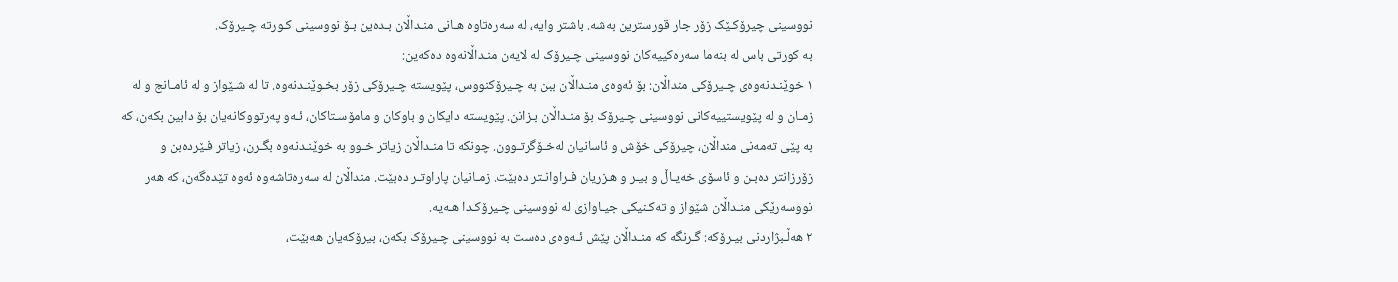نووسینی چیرۆکـێک زۆر جار قورسترین بەشە. باشتر وایە، لە سەرەتاوە هـانی منـداڵان بـدەین بـۆ نووسینی کـورتە چـیرۆک.
بە کورتی باس لە بنەما سەرەکییەکان نووسینی چـیرۆک لە لایەن منـداڵانەوە دەکەین:
١ خوێنـدنەوەی چـیرۆکی منداڵان: بۆ ئەوەی منـداڵان ببن بە چـیرۆکنووس، پێویستە چـیرۆکی زۆر بخـوێنـدنەوە. تا لە شـێواز و لە ئامـانج و لە زمـان و لە پێویستییەکانی نووسینی چـیرۆک بۆ منـداڵان بـزانن. پێویستە دایکان و باوکان و مامۆسـتاکان، ئـەو پەرتووکانەیان بۆ دابین بکەن، کە بە پێی تەمەنی منداڵان، چیرۆکی خۆش و ئاسانیان لەخـۆگرتـوون. چونکە تا منـداڵان زیاتر خـوو بە خوێنـدنەوە بگـرن، زیاتر فـێردەبن و زۆرزانتر دەبـن و ئاسۆی خەیـاڵ و بیـر و هـزریان فـراوانـتر دەبێت. زمـانیان پاراوتـر دەبێت. منداڵان لە سەرەتاشەوە ئەوە تێدەگەن، کە هەر نووسەرێکی منـداڵان شێواز و تەکـنیکی جیـاوازی لە نووسینی چـیرۆکـدا هـەیە.
٢ هەڵـبژاردنی بیـرۆکە: گـرنگە کە منـداڵان پێش ئـەوەی دەست بە نووسینی چـیرۆک بکەن، بیرۆکەیان هەبێت،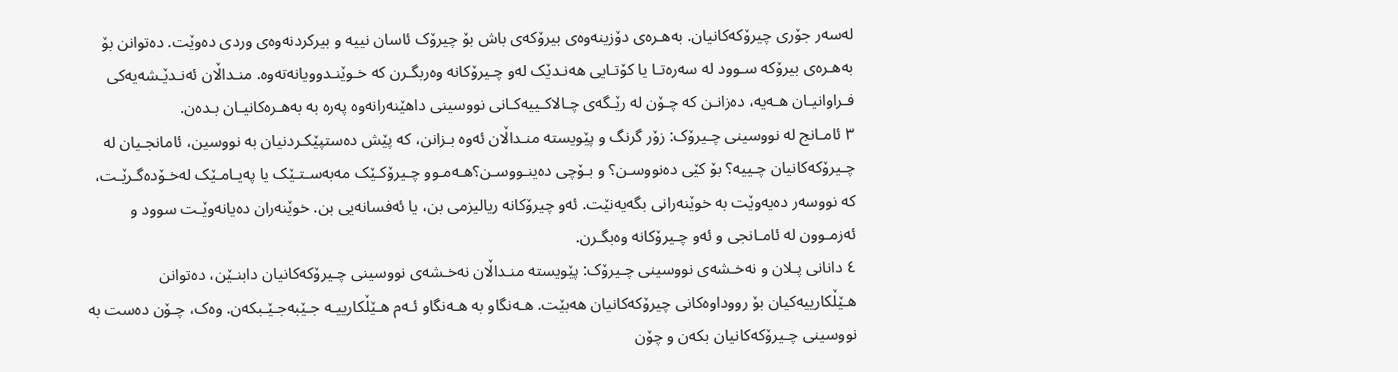لەسەر جۆری چیرۆکەکانیان. بەهـرەی دۆزینەوەی بیرۆکەی باش بۆ چیرۆک ئاسان نییە و بیرکردنەوەی وردی دەوێت. دەتوانن بۆ بەهـرەی بیرۆکە سـوود لە سەرەتـا یا کۆتـایی هەنـدێک لەو چـیرۆکانە وەربگـرن کە خـوێنـدوویانەتەوە. منـداڵان ئەنـدێـشەیەکی فـراوانیـان هـەیە، دەزانـن کە چـۆن لە رێـگەی چـالاکـییەکـانی نووسینی داهێنەرانەوە پەرە بە بەهـرەکانیـان بـدەن.
٣ ئامـانج لە نووسینی چـیرۆک: زۆر گرنگ و پێویستە منـداڵان ئەوە بـزانن، کە پێش دەستپێکـردنیان بە نووسین، ئامانجـیان لە چـیرۆکەکانیان چـییە؟ بۆ کێی دەنووسـن؟ و بـۆچی دەینـووسـن؟هـەمـوو چـیرۆکـێک مەبەسـتـێک یا پەیـامـێک لەخـۆدەگـرێـت، کە نووسەر دەیەوێت بە خوێنەرانی بگەیەنێت. ئەو چیرۆکانە ریالیزمی بن، یا ئەفسانەیی بن. خوێنەران دەیانەوێـت سوود و ئەزمـوون لە ئامـانجی و ئەو چـیرۆکانە وەبگـرن.
٤ دانانی پـلان و نەخـشەی نووسینی چـیرۆک: پێویستە منـداڵان نەخـشەی نووسینی چـیرۆکەکانیان دابنـێن، دەتوانن هـێڵکارییەکیان بۆ رووداوەکانی چیرۆکەکانیان هەبێت. هـەنگاو بە هـەنگاو ئـەم هـێڵکارییـە جـێبەجـێـبکەن. وەک، چـۆن دەست بە نووسینی چـیرۆکەکانیان بکەن و چۆن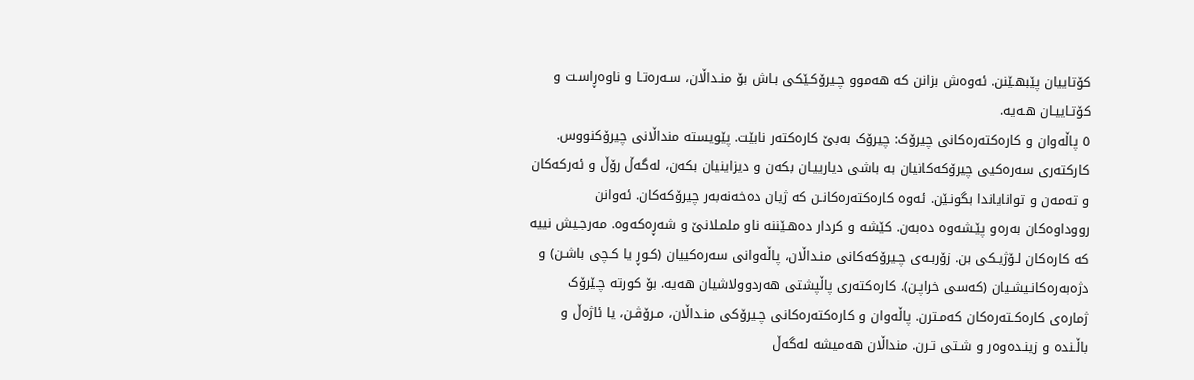کۆتاییان پێبهـێنن. ئەوەش بزانن کە هەموو چـیرۆکـێکی بـاش بۆ منـداڵان، سـەرەتـا و ناوەڕاسـت و کۆتـاییـان هـەیە.
٥ پاڵەوان و کارەکتەرەکانی چیرۆک: چیرۆک بەبێ کارەکتەر نابێت. پێویستە منداڵانی چیرۆکنووس. کارکتەری سەرەکیی چیرۆکەکانیان بە باشی دیارییـان بکەن و دیزاینیان بکەن، لەگەڵ رۆڵ و ئەرکەکان و تەمەن و توانایاندا بگونـێن. ئەوە کارەکتەرەکانـن کە ژیان دەخەنەبەر چیرۆکەکان. ئەوانن رووداوەکان بەرەو پێـشەوە دەبەن. کێشە و کردار دەهـێننە ناو ملمـلانێ و شەڕەکەوە. مەرجـیش نییە کە کارەکان لـۆژیـکی بن. زۆربـەی چـیرۆکەکانی منـداڵان، پاڵەوانی سەرەکییان (کـوڕ یا کـچی باشـن) و دژەبەرەکانـیشـیان (کەسی خراپـن). کارەکتەری پاڵپشتی هەردوولاشیان هەیە. بۆ کورتە چـێرۆک ژمارەی کارەکـتەرەکان کەمـترن. پاڵەوان و کارەکتەرەکانی چـیرۆکی منـداڵان، مـرۆڤـن، یا ئاژەڵ و باڵـندە و زینـدەوەر و شـتی تـرن. منداڵان هەمیشە لەگەڵ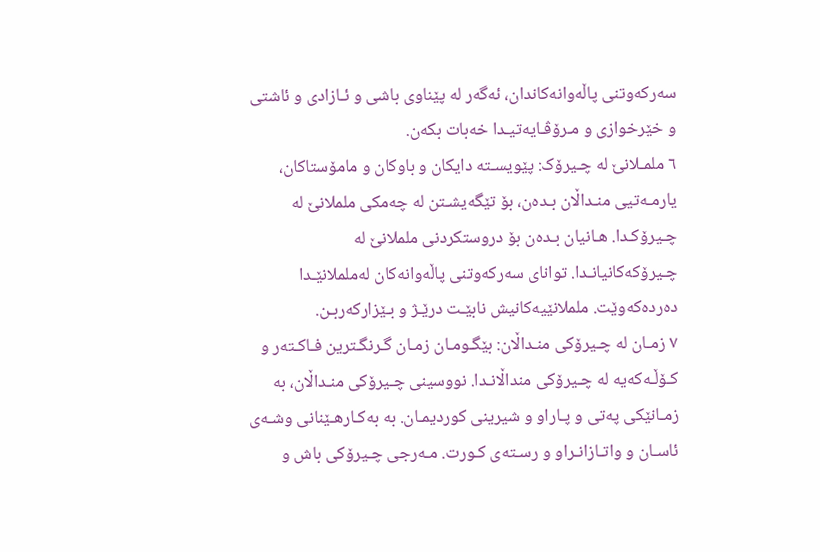سەرکەوتنی پاڵەوانەکاندان، ئەگەر لە پێناوی باشی و ئـازادی و ئاشتی و خێرخوازی و مـرۆڤـایەتیـدا خەبات بکەن.
٦ ملمـلانێ لە چـیرۆک: پێویسـتە دایکان و باوکان و مامۆستاکان، یارمـەتیی منـداڵان بـدەن، بۆ تێگەیشـتن لە چەمکی ململانێ لە چـیرۆکـدا. هـانیان بـدەن بۆ دروستکردنی ململانێ لە چـیرۆکەکانیانـدا. توانای سەرکەوتنی پاڵەوانەکان لەململانێـدا دەردەکەوێت. ململانێیەکانیش نابێـت درێـژ و بـێزارکەربـن.
٧ زمـان لە چـیرۆکی منـداڵان: بێگـومـان زمـان گـرنگـترین فـاکـتەر و کـۆڵـەکەیە لە چـیرۆکی منداڵانـدا. نووسینی چـیرۆکی منـداڵان، بە زمـانێکی پەتی و پـاراو و شیرینی کوردیمـان. بە بەکـارهـێنانی وشـەی ئاسـان و واتـازانـراو و رسـتەی کـورت. مـەرجی چـیرۆکی باش و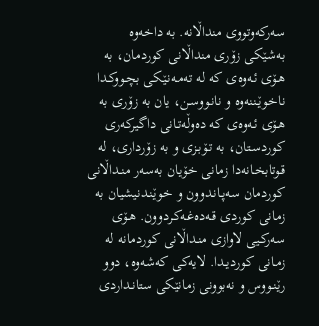سەرکەوتووی منداڵانە. بە داخەوە بەشێکی زۆری منداڵانی کوردمان، بە هـۆی ئـەوەی کە لە تەمـەنـێکی بچـووکـدا ناخـوێـننەوە و نانـووسـن، یان بە زۆری بە هـۆی ئـەوەی کە دەوڵەتـانی داگیرکەری کوردسـتان، بە تـۆبـزی و بە زۆرداری، لە قـوتابخـانەدا زمانی خۆیان بەسەر منـداڵانی کوردمان سەپـانـدوون و خـوێنـدنیشیان بە زمانی کوردی قـەدەغـەکـردوون. هـۆی سەرکـیی لاوازی منـداڵانی کوردمانە لە زمـانی کوردیـدا. لایەکی کەشەوە، دوو رێنـووس و نەبوونی زمانێکی ستانـداردی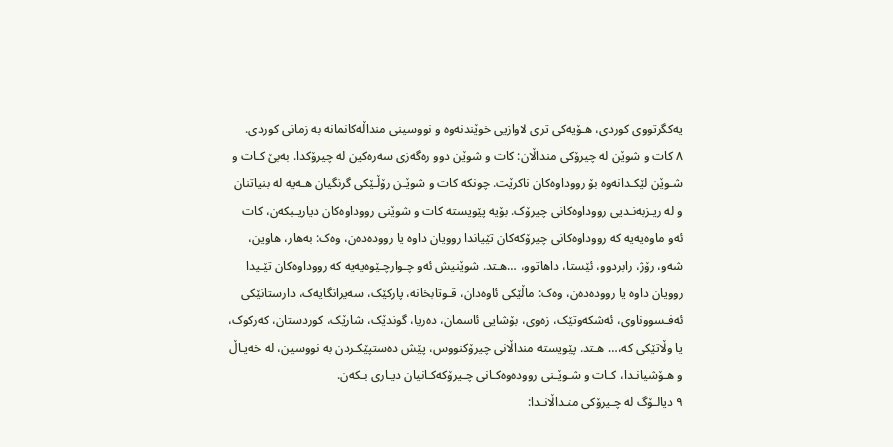یەکگرتووی کوردی، هـۆیەکی تری لاوازیی خوێندنەوە و نووسینی منداڵەکانمانە بە زمانی کوردی.
٨ کات و شوێن لە چیرۆکی منداڵان: کات و شوێن دوو رەگەزی سەرەکین لە چیرۆکدا. بەبێ کـات و شـوێن لێکـدانەوە بۆ رووداوەکان ناکرێت. چونکە کات و شوێـن رۆڵـێکی گرنگیان هـەیە لە بنیاتنان و لە ریـزبەنـدیی رووداوەکانی چیرۆک. بۆیە پێویستە کات و شوێنی رووداوەکان دیاریـبکەن، کات ئەو ماوەیەیە کە رووداوەکانی چیرۆکەکان تێیاندا روویان داوە یا روودەدەن، وەک: بەهار، هاوین، شەو، رۆژ، رابردوو، ئێستا، داهاتوو، …هـتد. شوێنیش ئەو چـوارچـێوەیەیە کە رووداوەکان تێـیدا روویان داوە یا روودەدەن، وەک: ماڵێکی ئاوەدان، قـوتابخانە، پارکێک، سەیرانگایەک، دارستانێکی ئەفـسووناوی، ئەشکەوتێک، زەوی، بۆشایی ئاسمان، دەریا، گوندێک، شارێک، کوردستان، کەرکوک، یا وڵاتێکی کە،… هـتد. پێویستە منداڵانی چیرۆکنووس، پێش دەستپێکـردن بە نووسین، لە خەیـاڵ و هـۆشیانـدا، کـات و شـوێـنی روودەوەکـانی چـیرۆکەکـانیان دیـاری بـکەن.
٩ دیالـۆگ لە چـیرۆکی منـداڵانـدا: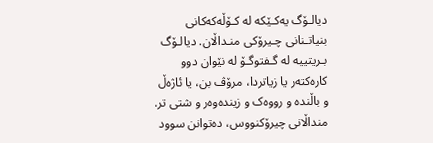دیالـۆگ یەکـێکە لە کـۆڵەکەکانی بنیاتـنانی چـیرۆکی منـداڵان. دیالـۆگ بـریتییە لە گـفتوگـۆ لە نێوان دوو کارەکتەر یا زیاتردا، مرۆڤ بن، یا ئاژەڵ و باڵندە و رووەک و زیندەوەر و شتی تر. منداڵانی چیرۆکنووس، دەتوانن سوود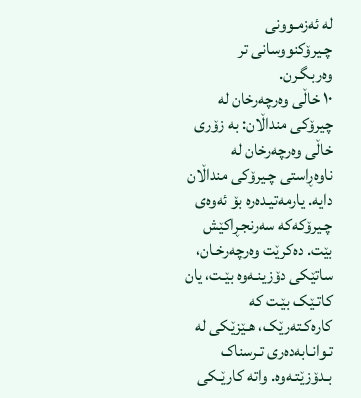لە ئەزمـوونی چـیرۆکنووسانی تر وەربگـرن.
١٠ خاڵی وەرچەرخان لە چیرۆکی منداڵان: بە زۆری خاڵی وەرچەرخان لە ناوەڕاستی چـیرۆکی منداڵان دایە. یارمەتیـدەرە بۆ ئەوەی چـیرۆکەکە سەرنجـڕاکێش بێت. دەکرێت وەرچەرخـان، ساتێکی دۆزینـەوە بێـت، یان کاتـێک بێـت کە کارەکـتەرێک، هـێزێکی لە تـوانـابەدەری تـرسناک بـدۆزێتـەوە. واتە کارێـکی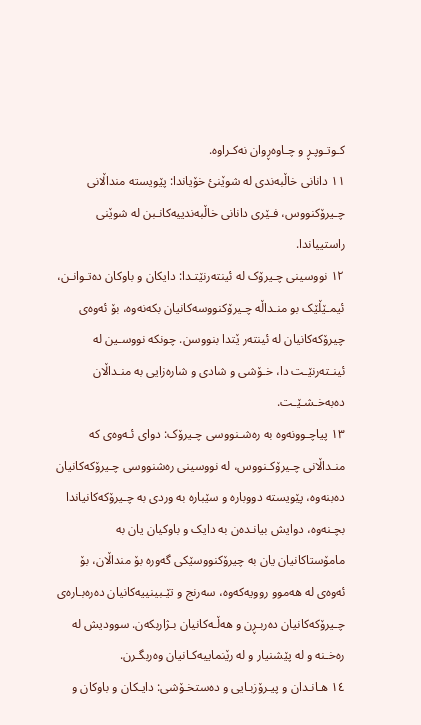کـوتـوپـڕ و چـاوەڕوان نەکـراوە.
١١ دانانی خاڵبەندی لە شوێنئ خۆیاندا: پێویستە منداڵانی چـیرۆکنووس، فـێری دانانی خاڵبەندییەکانـبن لە شوێنی راستییاندا.
١٢ نووسینی چـیرۆک لە ئینتەرنێتـدا: دایکان و باوکان دەتـوانـن، ئیمـێڵێک بو منـداڵە چـیرۆکنووسەکانیان بکەنەوە، بۆ ئەوەی چیرۆکەکانیان لە ئینتەر ێتدا بنووسن. چونکە نووسـین لە ئینـتەرنێـت دا، خـۆشی و شادی و شارەزایی بە منـداڵان دەبەخـشـێـت.
١٣ پیاچـوونەوە بە رەشـنووسی چـیرۆک: دوای ئـەوەی کە منـداڵانی چـیرۆکـنووس، لە نووسینی رەشنووسی چـیرۆکەکانیان دەبنەوە، پێویستە دووبارە و سێبارە بە وردی بە چـیرۆکەکانیاندا بچـنەوە، دوایش بیانـدەن بە دایک و باوکیان یان بە مامۆستاکانیان یان بە چیرۆکنووسێکی گەورە بۆ منداڵان، بۆ ئەوەی لە هەموو روویەکەوە، سەرنج و تێـبینییەکانیان دەرەبـارەی چـیرۆکەکانیان دەربـڕن و هەڵـەکانیان بـژاربکەن. سوودیش لە رەخـنە و لە پێشنیار و لە رێنماییەکـانیان وەربگـرن.
١٤ هـانـدان و پیـرۆزبـایی و دەستخـۆشی: دایـکان و باوکان و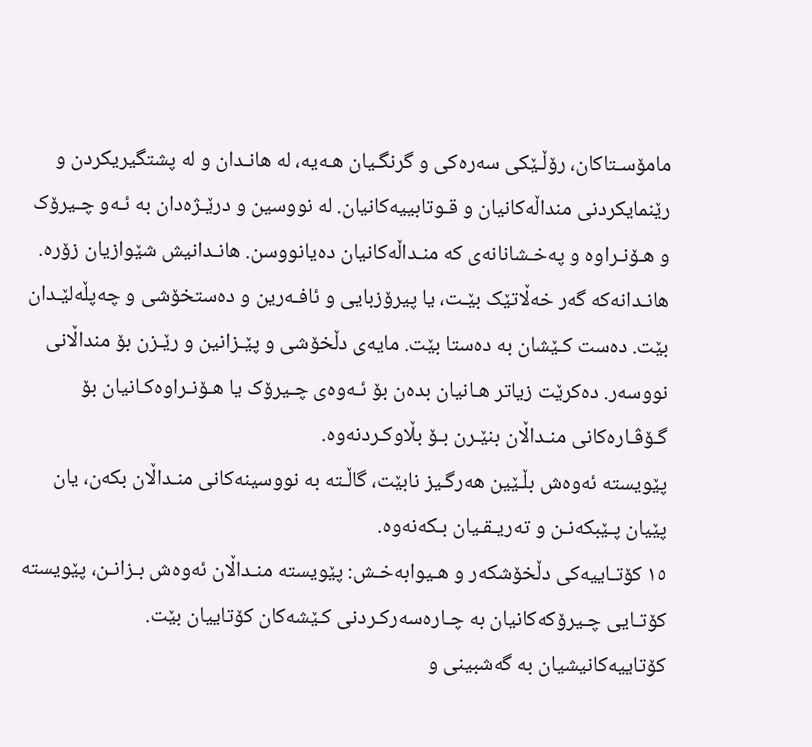مامۆسـتاکان، رۆڵـێکی سەرەکی و گرنگـیان هـەیە، لە هانـدان و لە پشتگیریکردن و رێنمایکردنی منداڵەکانیان و قـوتابییەکانیان. لە نووسین و درێـژەدان بە ئـەو چـیرۆک و هـۆنـراوە و پەخـشانانەی کە منـداڵەکانیان دەیانووسن. هانـدانیش شێوازیان زۆرە. هانـدانەکە گەر خەڵاتێک بێـت، یا پیرۆزبایی و ئافـەرین و دەستخۆشی و چەپڵەلێـدان بێت. دەست کـێشان بە دەستا بێت. مایەی دڵخۆشی و پێـزانین و رێـزن بۆ منداڵانی نووسەر. دەکرێت زیاتر هـانیان بدەن بۆ ئـەوەی چـیرۆک یا هـۆنـراوەکـانیان بۆ گـۆڤـارەکانی منـداڵان بنێـرن بـۆ بڵاوکـردنەوە.
پێویستە ئەوەش بڵـێین هەرگـیز نابێت، گاڵـتە بە نووسینەکانی منـداڵان بکەن، یان پێیان پـێبکەنـن و تەریـقـیان بـکەنەوە.
١٥ کۆتـاییەکی دڵخۆشکەر و هـیوابەخـش: پێویستە منـداڵان ئەوەش بـزانـن، پێویستە کۆتـایی چـیرۆکەکانیان بە چـارەسەرکـردنی کـێشەکان کۆتاییان بێت. کۆتاییەکانیشیان بە گەشبینی و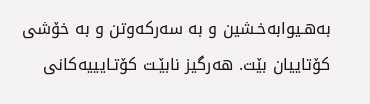بەهـیوابەخـشین و بە سەرکەوتن و بە خۆشی کۆتاییان بێت. هەرگیز نابێـت کۆتـایییەکانی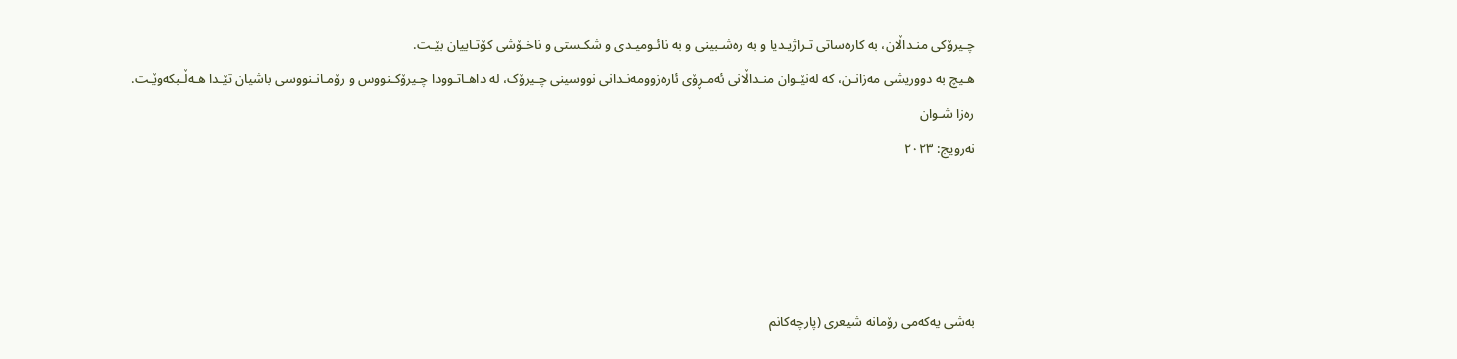چـیرۆکی منـداڵان، بە کارەساتی تـراژیـدیا و بە رەشـبینی و بە نائـومیـدی و شکـستی و ناخـۆشی کۆتـاییان بێـت.
هـیچ بە دووریشی مەزانـن، کە لەنێـوان منـداڵانی ئەمـڕۆی ئارەزوومەنـدانی نووسینی چـیرۆک، لە داهـاتـوودا چـیرۆکـنووس و رۆمـانـنووسی باشیان تێـدا هـەڵـبکەوێـت.
رەزا شـوان
نەرویج: ٢٠٢٣




بەشی یەكەمی رۆمانە شیعری (پارچەكانم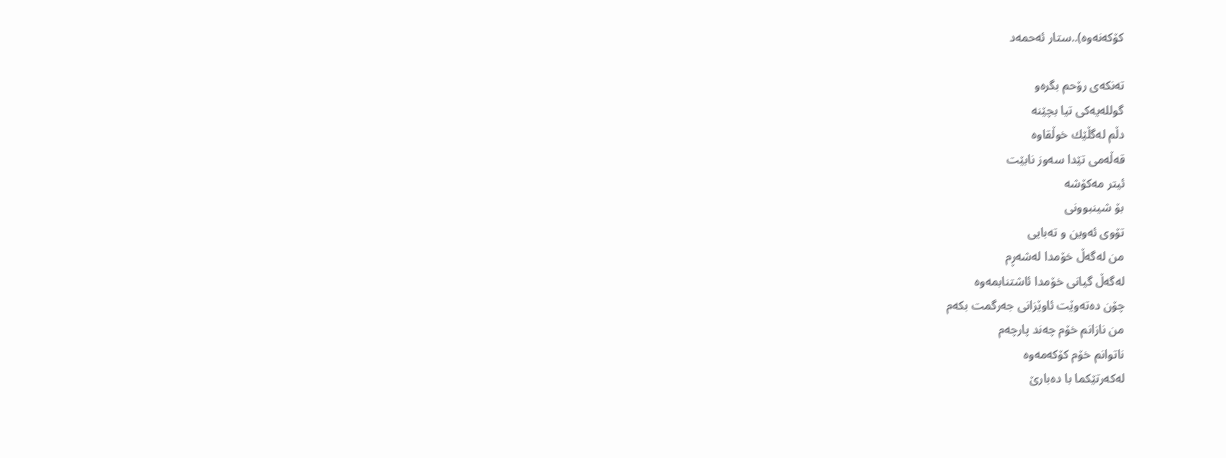كۆكەنەوە)..ستار ئەحمەد

ته‌نكه‌ی رۆحم بگرەو
گوللەیەكی تیا بچێنە
دڵم لەگڵێك خوڵقاوە
قەڵەمی تێدا سەوز نابێت
ئیتر مەكۆشە
بۆ شینبوونی
تۆوی ئەوین و تەبایی
من لەگەڵ خۆمدا لەشەڕم
لەگەڵ گیانی خۆمدا ئاشتنابمەوە
چۆن دەتەوێت ئاوێزانی جەرگمت بكەم
من نازانم خۆم چەند پارچەم
ناتوانم خۆم كۆكەمەوە
لەكەرتێكما با دەبارێ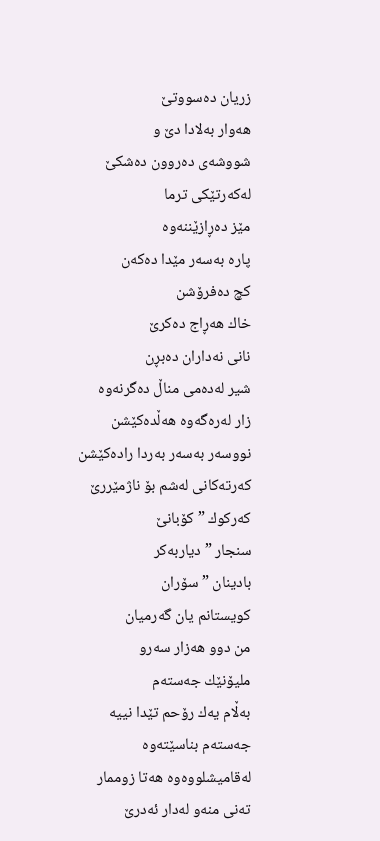زریان دەسووتێ
هەوار بەلادا دێ و
شووشەی دەروون دەشكێ
لەكەرتێكی ترما
مێز دەڕازێننەوە
پارە بەسەر مێدا دەكەن
كچ دەفرۆشن
خاك هەڕاج دەكرێ
نانی نەداران دەبڕن
شیر لەدەمی مناڵ دەگرنەوە
زار لەرەگەوە هەڵدەكێشن
نووسەر بەسەر بەردا رادەكێشن
كەرتەكانی لەشم بۆ ناژمێررێ
كەركوك ” كۆبانێ‌
سنجار ” دیاربەكر
بادینان ” سۆران
كویستانم یان گەرمیان
من دوو هەزار سەرو
ملیۆنێك جەستەم
بەڵام یەك رۆحم تێدا نییە
جەستەم بناسێتەوە
لەقامیشلووەوە هەتا زوممار
تەنی منەو لەدار ئەدرێ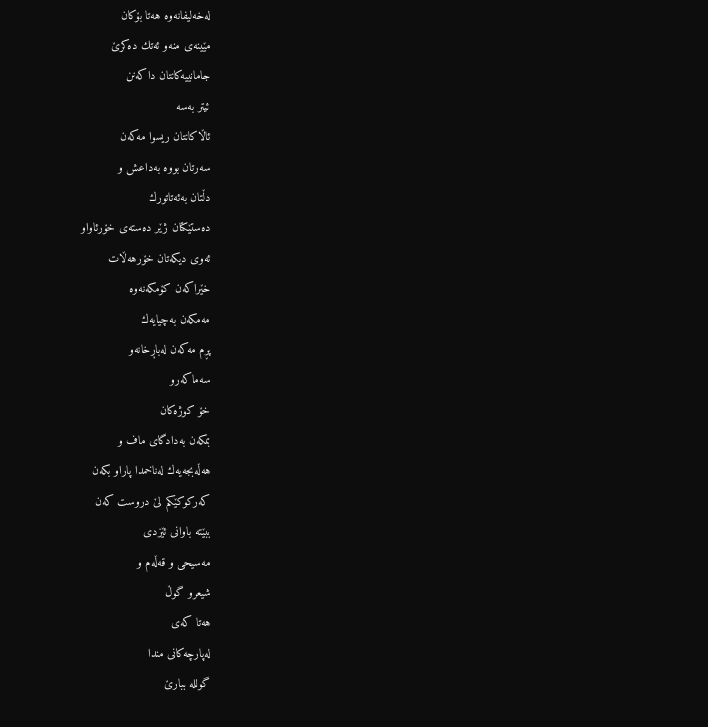لەخەلیفانەوە هەتا بۆكان
مێینەی منەو ئەتك دەكرێ
جامانییەكانتان داكەنن
ئیتر بەسە
ئاڵاكانتان ریسوا مەكەن
سەرتان بووە بەداعش و
دڵتان بەئەتاتورك
دەستێكتان ژێر دەستەی خۆرئاواو
ئەوی دیكەتان خۆرهەڵات
خێراكەن كۆمكەنەوە
مەمكەن بەچیایەك
پڕم مەكەن لەباڕخانەو
سەماكەرو
خۆ كوژەكان
بمكەن بەدادگای ماف و
هەڵەبجەیەك لەناخمدا پاراو بكەن
كەركوكێكم لێ دروست كەن
ببێتە باوانی ئێزدی
مەسیحی و قەڵەم و
شیعرو گوڵ
هەتا كەی
لەپارچەكانی مندا
گوللە ببارێ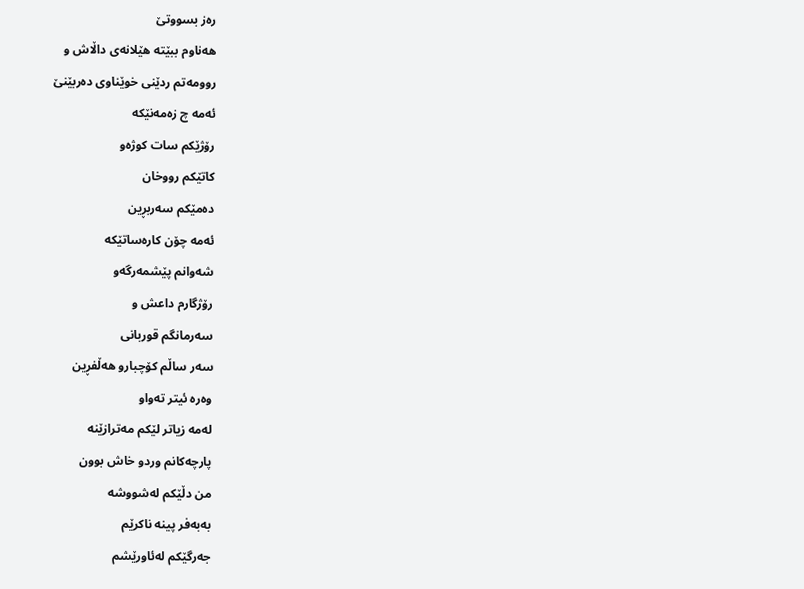رەز بسووتێ
هەناوم ببێتە هێلانەی داڵاش و
روومەتم ردێنی خوێناوی دەربێنێ
ئەمە چ زەمەنێكە
رۆژێكم سات كوژەو
كاتێكم رووخان
دەمێكم سەربڕین
ئەمە چۆن كارەساتێكە
شەوانم پێشمەرگەو
رۆژگارم داعش و
سەرمانگم قوربانی
سەر ساڵم كۆچبارو هەڵفڕین
وەرە ئیتر تەواو
لەمە زیاتر لێكم مەترازێنە
پارچەكانم وردو خاش بوون
من دڵێكم لەشووشە
بەبەفر پینە ناكرێم
جەرگێكم لەئاورێشم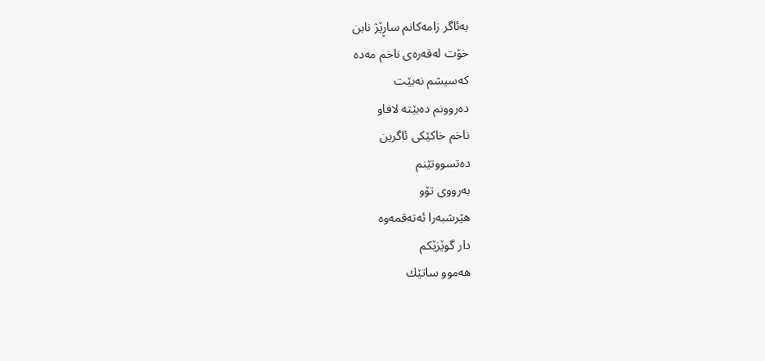بەئاگر زامەكانم ساڕێژ نابن
خۆت لەقەرەی ناخم مەدە
كەسیشم نەبێت
دەروونم دەبێتە لافاو
ناخم خاكێكی ئاگرین
دەتسووتێنم
بەرووی تۆو
هێرشبەرا ئەتەقمەوە
دار گوێزێكم
هەموو ساتێك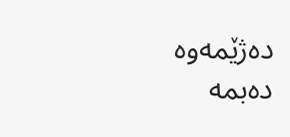دەژێمەوە
دەبمە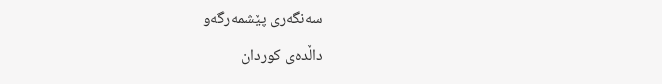سەنگەری پێشمەرگەو
داڵدەی كوردان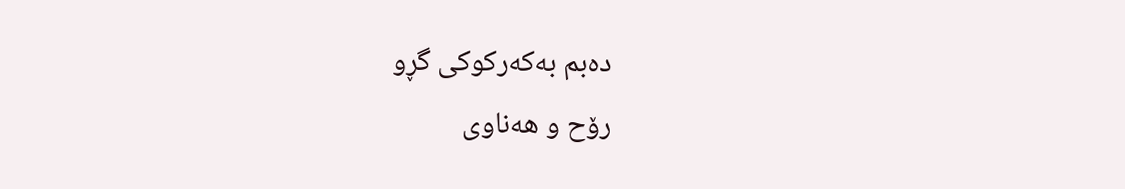دەبم بەكەركوكی گڕو
رۆح و هەناوی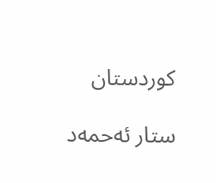كوردستان

ستار ئەحمەد